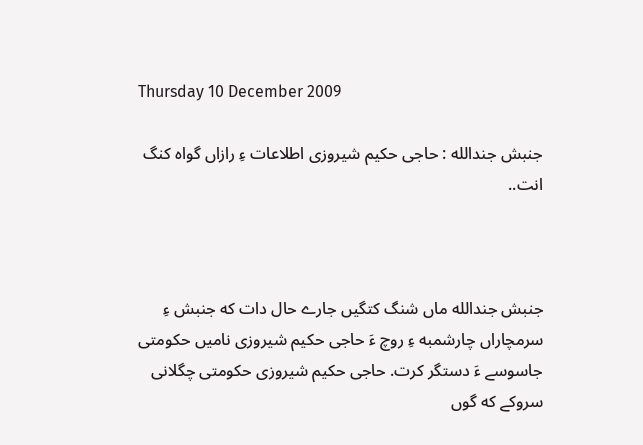Thursday 10 December 2009

جنبش جندالله : حاجی حکيم شيروزی اطلاعات ءِ رازاں گواه کنگ انت..



جنبش جندالله ماں شنگ کتگيں جارے حال دات که جنبش ءِ سرمچاراں چارشمبه ءِ روچ ءَ حاجی حکيم شيروزی ناميں حکومتی جاسوسے ءَ دستگر کرت. حاجی حکيم شيروزی حکومتی چگلانی سروکے که گوں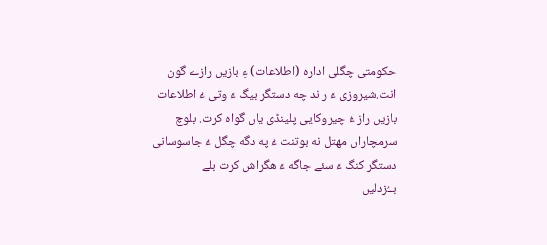حکومتی چگلی اداره (اطلاعات) ءِ بازيں رازے گون انت.شيروزی ءَ ر ند چه دستگر بيگ ءَ وتی ءُ اطلاعات بازيں راز ءُ چيروکايی پلينڈی ياں گواه کرت. بلوچ سرمچاراں مهتل نه بوتنت ءُ په دگه چگل ءُ جاسوسانی دستگر کنگ ءَ سئے جاگه ءَ هگراش کرت بلے
بــُزدليں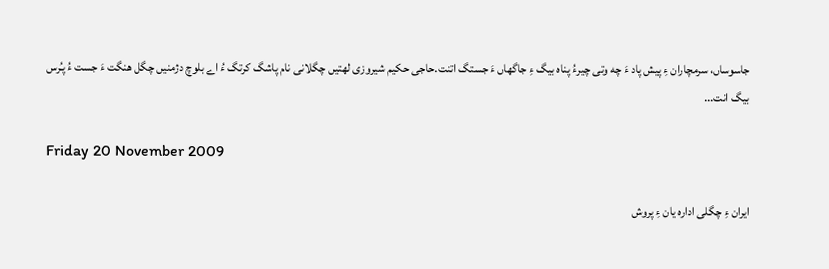جاسوساں، سرمچاران ءِ پيش پاد ءَ چه وتی چيرءُ پناه بيگ ءِ جاگهاں ءَ جستگ اتنت.حاجی حکيم شيروزی لهتيں چگلانی نام پاشگ کرتگ ءُ اے بلوچ دژمنيں چگل هنگت ءَ جست ءُ پـُرس بيگ انت...

Friday 20 November 2009

ایران ءِ چگلی اداره یان ءِ پروش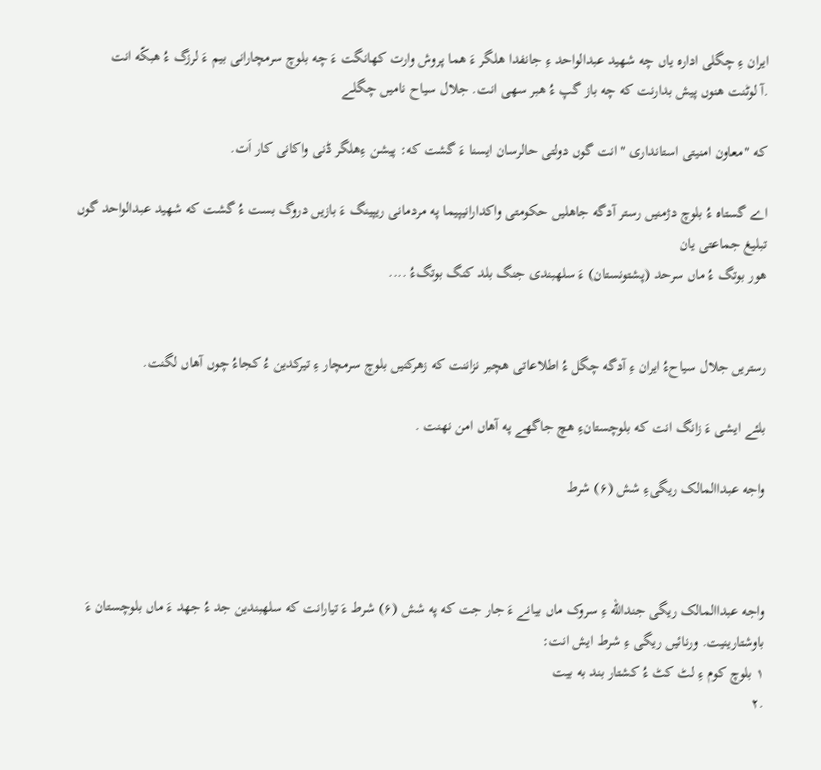ایران ءِ چگلی اداره یاں چه شهید عبدالواحد ءِ جانفدا هلگر ءَ هما پروش وارت کهانگت ءَ چه بلوچ سرمچارانی بیم ءَ لرزگ ءُ هبکّه انت
.آ لوٹنت هنوں پیش بدارنت که چه باز گپ ءُ هبر سهی انت. جلال سیاح نامیں چگلـے

که "معاون امنیتی استانداری " انت گوں دولتی حالرسان ایسنا ءَ گشت که: پیشن ءِهلگر ڈنی واکانی کار اَت.

اے گستاه ءُ بلوچ دژمنیں رستر آدگه جاهلیں حکومتی واکدارانیپیما په مردمانی ریپینگ ءَ بازیں دروگ بست ءُ گشت که شهید عبدالواحد گوں تبلیغ جماعتی یان
هور بوتگ ءُ ماں سرحد (پشتونستان) ءَ سلهبندی جنگ بلد کنگ بوتگءُ ....


رستریں جلال سیاحءُ ایران ءِ آدگه چگل ءُ اطلاعاتی هچبر نزاننت که زهرکنیں بلوچ سرمچار ءِ تیرکدین ءُ کجاءُ چوں آهاں لگنت.

بلئے ایشی ءَ زانگ انت که بلوچستانءِ هچ جاگهے په آهاں امن نهنت .

واجه عبداالمالک ريگیءِ شش (۶) شرط



واجه عبداالمالک ريگی جندالله ءِ سروک ماں بيانے ءَ جار جت که په شش (۶) شرط ءَ تيارانت که سلهبندين جد ءُ جهد ءَ ماں بلوچستان ءَ باوشتارينيت. ورنائيں ريگی ءِ شرط ايش انت:
۱ بلوچ کوم ءِ لٹ کٹ ءُ کشتار بند به بيت
.۲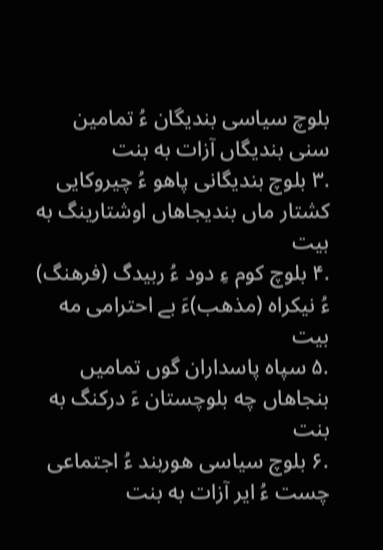بلوچ سياسی بنديگان ءُ تمامين سنی بنديگاں آزات به بنت
.۳ بلوچ بنديگانی پاهو ءُ چيروکايی کشتار ماں بنديجاهاں اوشتارينگ به بيت
.۴ بلوچ کوم ءِ دود ءُ ربيدگ (فرهنگ) ءُ نيکراه (مذهب)ءَ بے احترامی مه بيت
.۵ سپاه پاسداران گوں تماميں بنجاهاں چه بلوچستان ءَ درکنگ به بنت
.۶ بلوچ سياسی هوربند ءُ اجتماعی چست ءُ اير آزات به بنت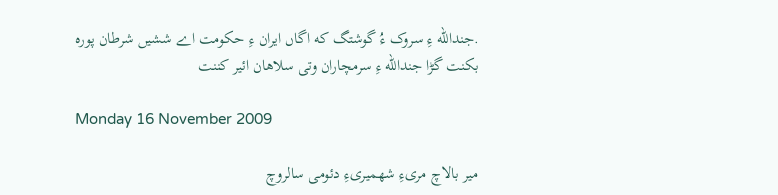.جندالله ءِ سروک ءُ گوشتگ که اگاں ايران ءِ حکومت اے ششيں شرطان پوره بکنت گڑا جندالله ءِ سرمچاران وتی سلاهان ائير کننت

Monday 16 November 2009

میر بالاچ مریءِ شھمیریءِ دئومی سالروچ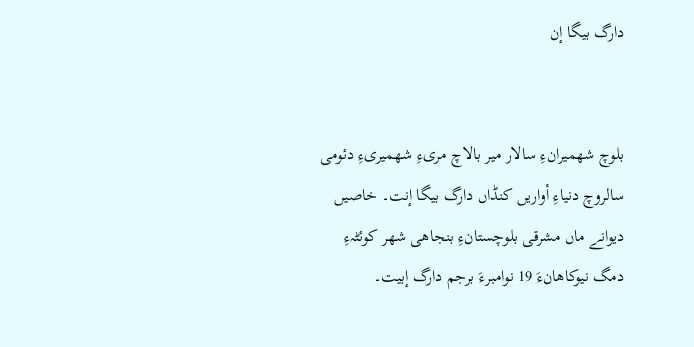دارگ بیگا إن


بلوچ شھمیرانءِ سالار میر بالاچ مریءِ شھمیریءِ دئومی سالروچ دنیاءِ أواریں کنڈاں دارگ بیگا إنت۔ خاصیں دیوانے ماں مشرقی بلوچستانءِ بنجاھی شھر کوئٹہءِ دمگ نیوکاھانءَ 19 نوامبرءَ برجم دارگ إبیت۔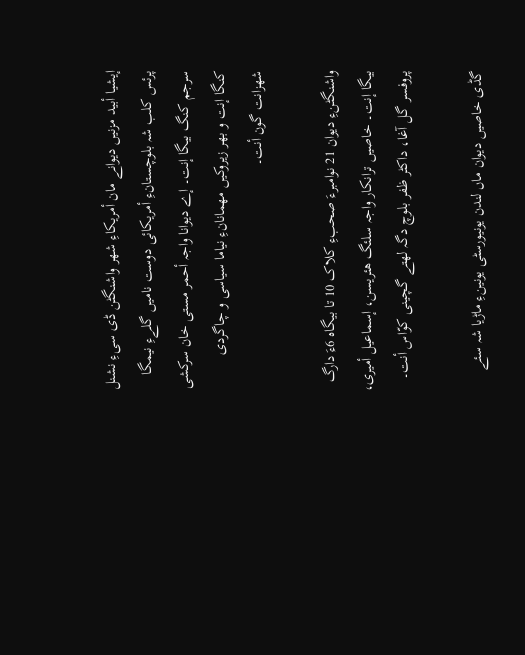إیشیا أبید مزنیں دیوانے مان أمریکاءِ شھر واشنگٹن ڈی سیءِ نشنل پرئس کلب شہ بلوچستانءِ أمریکائی دوست نامیں گلےءِ نیمگا سرجم کنگ بیگا إنت۔ إے دیوانا واجہ أحمر مستی خان سرکشی کنگا إنت و بھر زیروکیں مھمانانءِ نیاما سیاسی و چاگردی شھزانت گون أنت۔

واشنگٹنءِ دیوان 21 نوامبرءَ صحبءِ کلاک 10 تا بیگاہ 6ءَ دارگ بیگا إنت۔ خاصیں ترانکار واجہ سلئگ ھئریسن، إسماعیل أمیری، پروفسر گل آغا، داکٹر ظفر بلوچ دگہ لھتے گچینی کوّاس أنت۔

گڈی خاصیں دیوان ماں لندن یونیورسٹی یونینءِ ماڑیا شہ سئے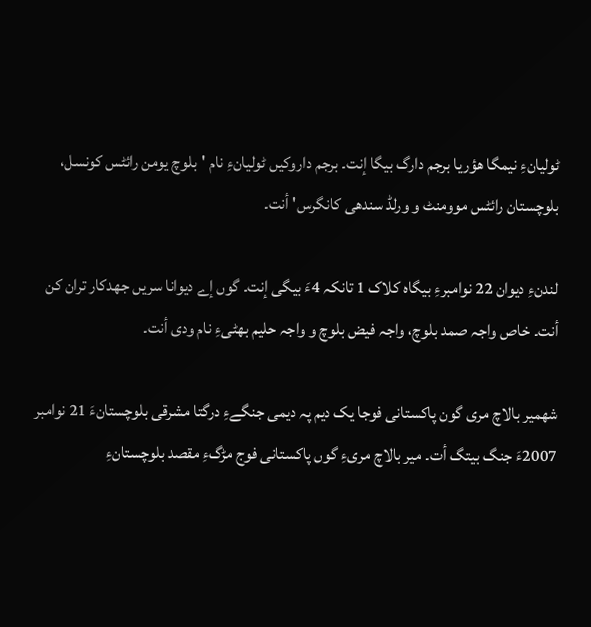ٹولیانءِ نیمگا ھؤریا برجم دارگ بیگا إنت۔ برجم داروکیں ٹولیانءِ نام 'بلوچ یومن رائٹس کونسل، بلوچستان رائٹس موومنٹ و ورلڈ سندھی کانگرس' أنت۔

لندنءِ دیوان 22 نوامبرءِ بیگاہ کلاک 1 تانکہ 4ءَ بیگی إنت۔ گوں إے دیوانا سریں جھدکار تران کن أنت۔ خاص واجہ صمد بلوچ، واجہ فیض بلوچ و واجہ حلیم بھٹیءِ نام ودی أنت۔

شھمیر بالاچ مری گون پاکستانی فوجا یک دیم پہ دیمی جنگےءِ درگتا مشرقی بلوچستانءَ 21 نوامبر 2007ءَ جنگ بیتگ أت۔ میر بالاچ مریءِ گوں پاکستانی فوج مڑگءِ مقصد بلوچستانءِ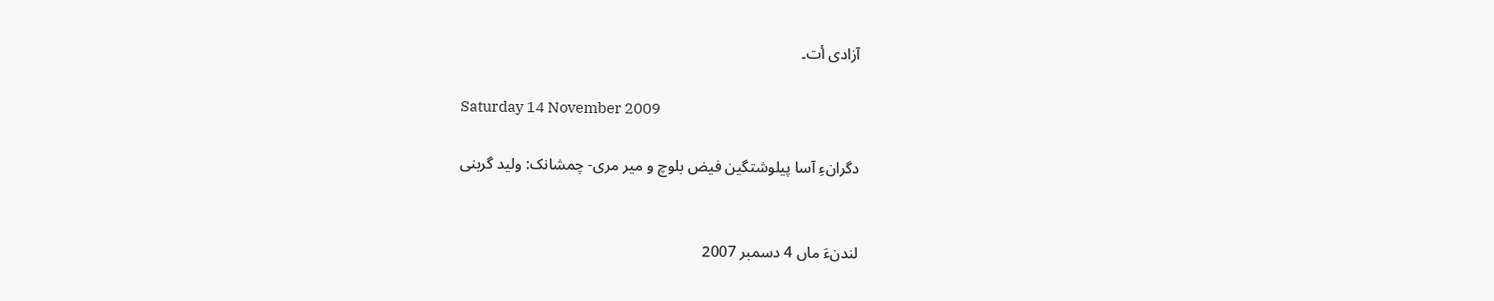آزادی أت۔

Saturday 14 November 2009

دگرانءِ آسا پیلوشتگین فیض بلوچ و میر مری- چمشانک: ولید گربنی


لندنءَ ماں 4 دسمبر 2007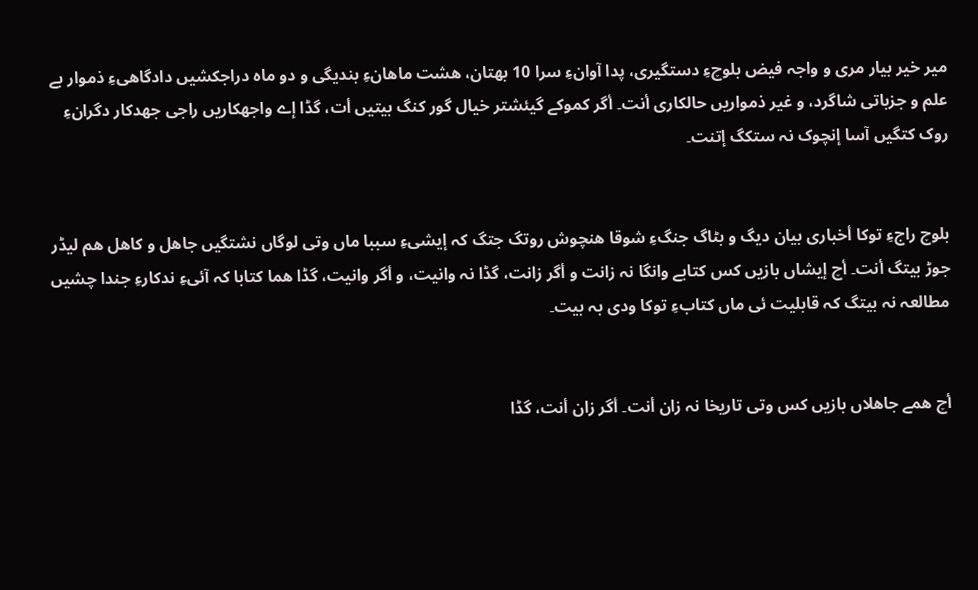میر خیر بیار مری و واجہ فیض بلوچءِ دستگیری، پدا آوانءِ سرا 10 بھتان، ھشت ماھانءِ بندیگی و دو ماہ دراجکشیں دادگاھیءِ ذموار بے علم و جزباتی شاگرد، و غیر ذمواریں حالکاری أنت۔ أگر کموکے گيئشتر خیال گور کنگ بیتیں أت، گڈا إے واجھکاریں راجی جھدکار دگرانءِ روک کتگیں آسا إنچوک نہ ستکگ إتنت۔


بلوچ راجءِ توکا أخباری بیان دیگ و بٹاگ جنگءِ شوقا ھنچوش روتگ جتگ کہ إیشیءِ سببا ماں وتی لوگاں نشتگیں جاهل و کاهل ھم لیڈر جوڑ بیتگ أنت۔ أچ إیشاں بازیں کس کتابے وانگا نہ زانت و أگر زانت، گڈا نہ وانیت، و أگر وانیت، گڈا ھما کتابا کہ آئیءِ ندکارءِ جندا چشیں مطالعہ نہ بیتگ کہ قابلیت ئی ماں کتابءِ توکا ودی بہ بیت۔


أچ ھمے جاھلاں بازیں کس وتی تاریخا نہ زان أنت۔ أگر زان أنت، گڈا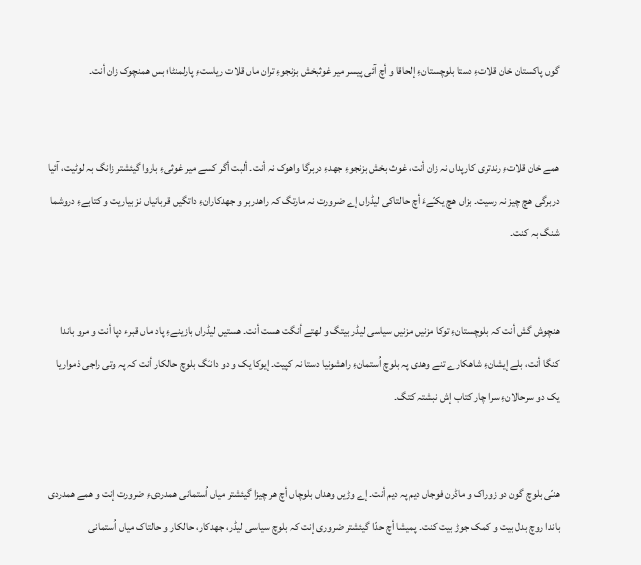گوں پاکستان خان قلاتءِ دستا بلوچستانءِ إلحاقا و أچ آئی پیسر میر غوثبخش بزنجوءِ تران ماں قلات ریاستءِ پارلمنٹا؛ بس همنچوک زان أنت۔


ھمے خان قلاتءِ رندتری کارپداں نہ زان أنت، غوث بخش بزنجوءِ جھدءِ دربرگا واھوک نہ أنت۔ ألبت أگر کسے میر غوثیءِ باروا گيئشتر زانگ بہ لوٹیت، آئیا دربرگی ھچ چیز نہ رسیت۔ بزاں ھچ یکـّےءَ أچ حالتاکی لیڈراں إے ضرورت نہ مارتگ کہ راهدربر و جهدکارانءِ داتگیں قربانیاں نز بیاریت و کتابےءِ دروشما شنگ بہ کنت۔


ھنچوش گش أنت کہ بلوچستانءِ توکا مزنیں مزنیں سیاسی لیڈر بیتگ و لھتے أنگت ھست أنت۔ ھستيں لیڈراں بازینےءِ پاد ماں قبرء دپا أنت و مرو باندا کنگا أنت، بلے إیشانءِ شاھکارے تنے وھدی پہ بلوچ اُستمانءِ راھشونیا دستا نہ کپیت۔ إیوکا یک و دو دانـَگ بلوچ حالکار أنت کہ پہ وتی راجی ذمواریا یک دو سرحالانءِ سرا چار کتاب إش نبشتہ کتگ۔


ھنـّی بلوچ گون دو زوراک و ماڈرن فوجاں دیم پہ دیم أنت۔ إے وڑیں وھداں بلوچاں أچ ھر چیزا گيئشتر میاں اُستمانی ھمدردیءِ ضرورت إنت و ھمے ھمدردی باندا روچ بدل بیت و کمک جوڑ بیت کنت۔ پمیشا أچ حدّا گيئشتر ضروری إنت کہ بلوچ سیاسی لیڈر، جھدکار، حالکار و حالتاک میاں اُستمانی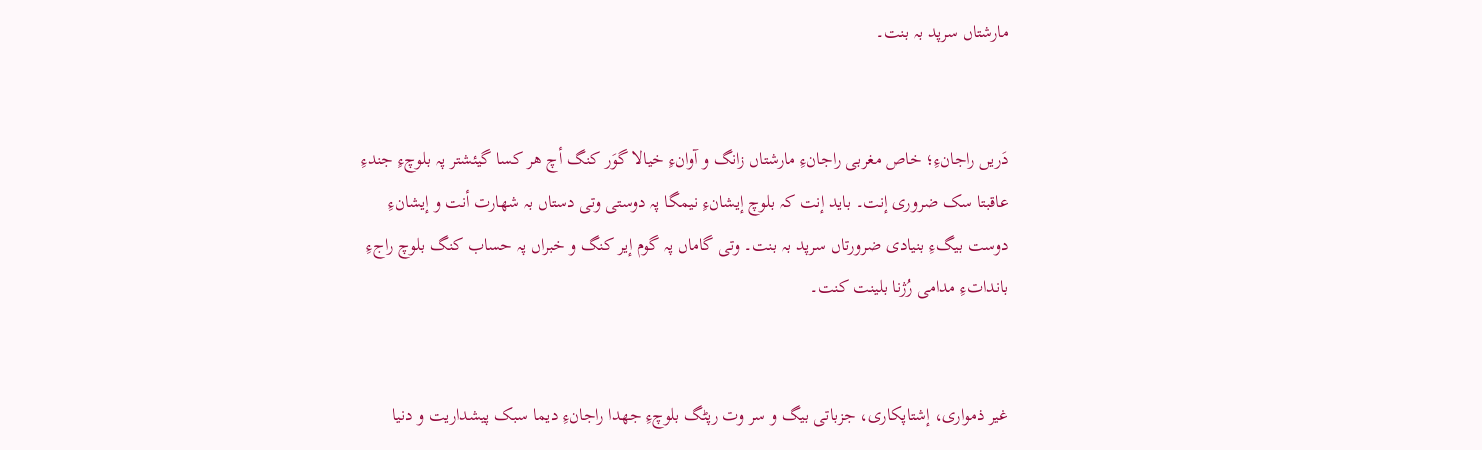مارشتاں سرپد بہ بنت۔


دَریں راجانءِ؛ خاص مغربی راجانءِ مارشتاں زانگ و آوانءِ خیالا گوَر کنگ أچ ھر کسا گيئشتر پہ بلوچءِ جندءِ عاقبتا سک ضروری إنت۔ باید إنت کہ بلوچ إیشانءِ نیمگا پہ دوستی وتی دستاں بہ شھارت أنت و إیشانءِ دوست بیگءِ بنیادی ضرورتاں سرپد بہ بنت۔ وتی گاماں پہ گوم إیر کنگ و خبراں پہ حساب کنگ بلوچ راجءِ بانداتءِ مدامی رُژنا بلینت کنت۔


غیر ذمواری، إشتاپکاری، جزباتی بیگ و سر وت رپٹگ بلوچءِ جھدا راجانءِ دیما سبک پیشداریت و دنیا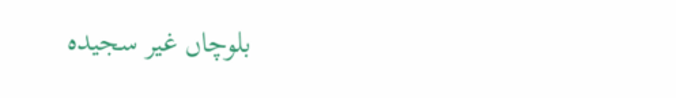بلوچاں غیر سجیدہ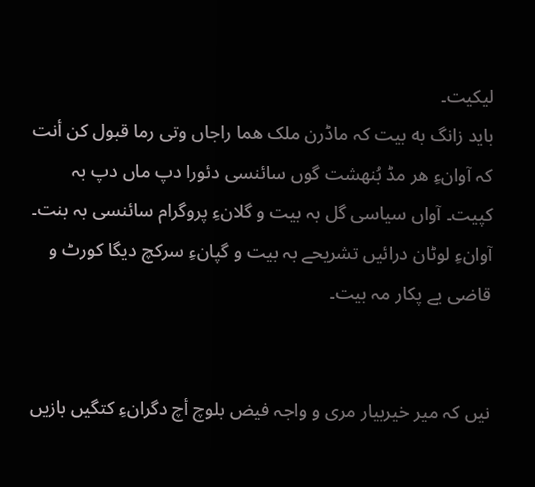لیکیت۔
باید زانگ به بیت کہ ماڈرن ملک ھما راجاں وتی رما قبول کن أنت کہ آوانءِ ھر مڈ بُنھشت گوں سائنسی دئورا دپ ماں دپ بہ کپیت۔ آواں سیاسی گل بہ بیت و گلانءِ پروگرام سائنسی بہ بنت۔ آوانءِ لوٹان درائیں تشریحے بہ بیت و گپانءِ سرکچ دیگا کورٹ و قاضی یے پکار مہ بیت۔


نیں کہ میر خیربیار مری و واجہ فیض بلوچ أچ دگرانءِ کتگیں بازیں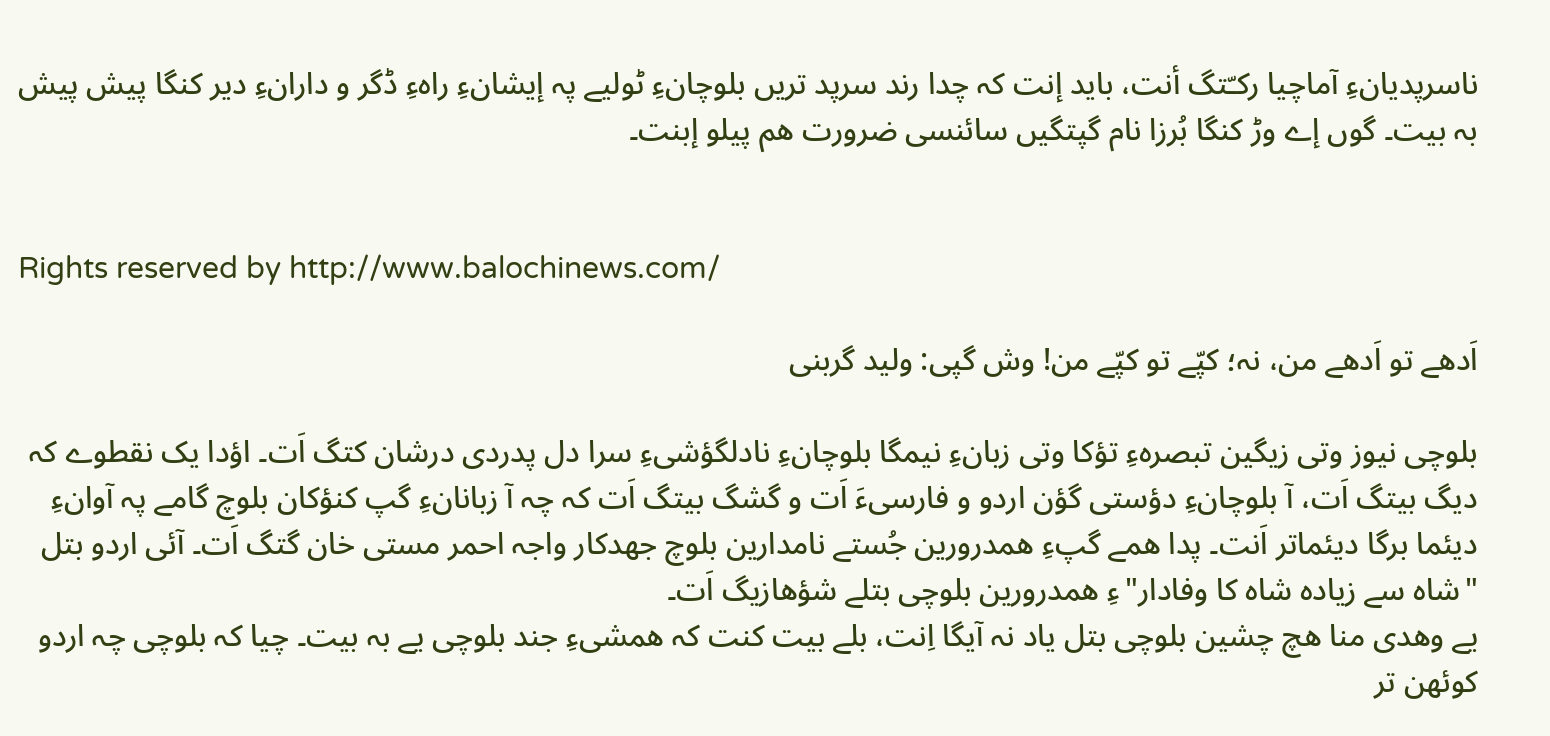ناسرپدیانءِ آماچیا رکـّتگ أنت، باید إنت کہ چدا رند سرپد تریں بلوچانءِ ٹولیے پہ إیشانءِ راہءِ ڈگر و دارانءِ دیر کنگا پیش پیش بہ بیت۔ گوں إے وڑ کنگا بُرزا نام گپتگیں سائنسی ضرورت ھم پیلو إبنت۔


Rights reserved by http://www.balochinews.com/

اَدھے تو اَدھے من، نہ؛ کپّے تو کپّے من! وش گپی: ولید گربنی

بلوچی نیوز وتی زیگین تبصرہءِ تؤکا وتی زبانءِ نیمگا بلوچانءِ نادلگؤشیءِ سرا دل پدردی درشان کتگ اَت۔ اؤدا یک نقطوے کہ دیگ بیتگ اَت، آ بلوچانءِ دؤستی گؤن اردو و فارسیءَ اَت و گشگ بیتگ اَت کہ چہ آ زبانانءِ گپ کنؤکان بلوچ گامے پہ آوانءِ دیئما برگا دیئماتر اَنت۔ پدا ھمے گپءِ ھمدرورین جُستے نامدارین بلوچ جھدکار واجہ احمر مستی خان گتگ اَت۔ آئی اردو بتل "شاہ سے زیادہ شاہ کا وفادار"ءِ ھمدرورین بلوچی بتلے شؤھازیگ اَت۔
یے وھدی منا ھچ چشین بلوچی بتل یاد نہ آیگا اِنت، بلے بیت کنت کہ ھمشیءِ جند بلوچی یے بہ بیت۔ چیا کہ بلوچی چہ اردو کوئھن تر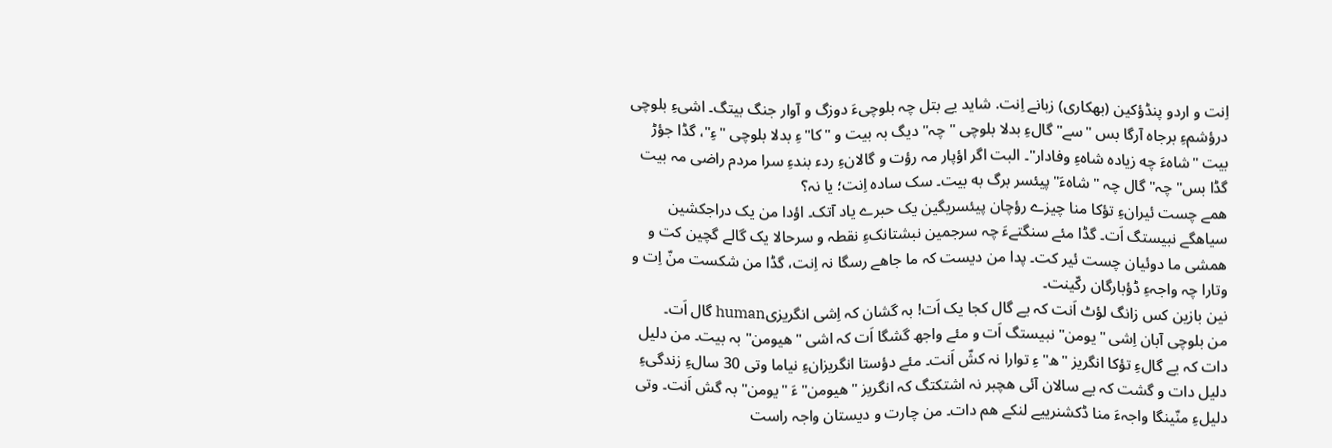اِنت و اردو پنڈؤکین (بھکاری) زبانے اِنت. شاید یے بتل چہ بلوچیءَ دوزگ و آوار جنگ بیتگ۔ اشیءِ بلوچی درؤشمءِ برجاه آرگا بس "سے" گالءِ بدلا بلوچی "چہ" دیگ بہ بیت و "کا"ءِ بدلا بلوچی "ءِ"، گڈا جؤڑ بیت "شاہءَ چه زیادہ شاہءِ وفادار"۔ البت اگر اؤپار مہ رؤت و گالانءِ ردء بندءِ سرا مردم راضی مہ بیت گڈا بس"چہ" گال چہ " شاہءَ" پیئسر برگ به بیت۔ سک سادہ اِنت؛ یا نہ؟
ھمے چست ئیرانءِ تؤکا منا چیزے رؤچان پیئسریگین یک حبرے یاد آتک۔ اؤدا من یک دراجکشین سیاھگے نبیستگ اَت۔ گڈا مئے سنگتےءَ چہ سرجمین نبشتانکءِ نقطہ و سرحالا یک گالے گچین کت و ھمشی ما دوئیان چست ئیر کت۔ پدا من دیست کہ ما جاھے رسگا نہ اِنت، گڈا من شکست منّ اِت و وتارا چہ واجہءِ ڈؤبارگان رکّینت۔
نین بازین کس زانگ لؤٹ اَنت کہ یے گال کجا یک اَت! بہ گشان کہ اِشی انگریزیhuman گال اَت۔
من بلوچی آبان اِشی "یومن" نبیستگ اَت و مئے واجھ گشگا اَت کہ اشی "ھیومن" بہ بیت۔ من دلیل دات کہ یے گالءِ تؤکا انگریز "ھ"ءِ توارا نہ کشّ اَنت۔ مئے دؤستا انگریزانءِ نیاما وتی 30 سالءِ زندگیءِ دلیل دات و گشت کہ یے سالان آئی ھچبر نہ اشتکتگ کہ انگریز "ھیومن"ءَ "یومن" بہ گش اَنت۔ وتی دلیلءِ منّینگا واجہءَ منا ڈکشنرییے لنکے ھم دات۔ من چارت و دیستان واجہ راست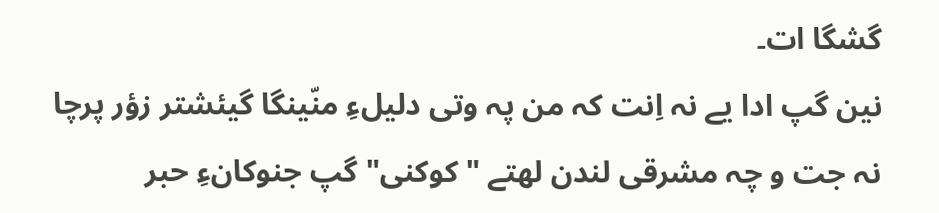گشگا ات۔
نین گپ ادا یے نہ اِنت کہ من پہ وتی دلیلءِ منّینگا گيئشتر زؤر پرچا نہ جت و چہ مشرقی لندن لھتے "کوکنی" گپ جنوکانءِ حبر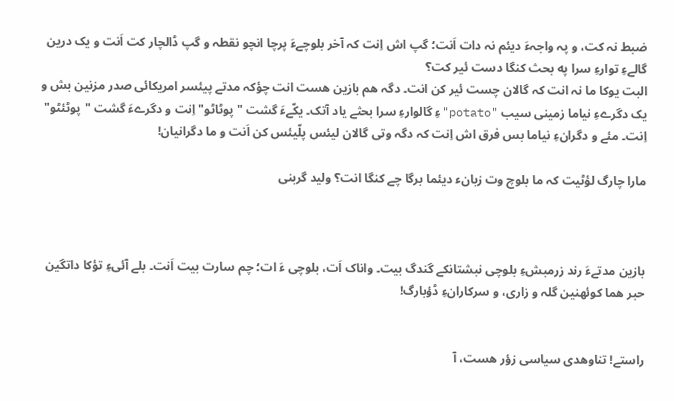ضبط نہ کت، و پہ واجہءَ دیئم نہ دات اَنت؛ گپ اش اِنت کہ آخر بلوچےءَ پرچا انچو نقطہ و گپ ڈالچار کت اَنت و یک درین گالےءِ توارءِ سرا په بحث کنگا دست ئیر کت؟
البت یوکا ما نہ انت کہ گالان چست ئیر کن انت۔ دگہ ھم بازین ھست انت چؤکہ مدتے پیئسر امریکائی صدر مزنین بش و یک دگرےءِ نیاما زمینی سیب "potato"ءِ گالوارءِ سرا بحثے یاد آتک۔ یکّےءَ گشت "پوٹاٹو" اِنت و دگرےءَ گشت "پوٹئٹو" اِنت۔ مئے و دگرانءِ نیاما بس فرق اش اِنت کہ دگہ وتی گالان لیئس پلّیئس کن اَنت و ما دگرانیان!

مارا چارگ لؤٹیت کہ ما بلوچ وت زبانء دیئما برگا چے کنگا انت؟ ولید گربنی



بازین مدتےءَ رند زرمبشءِ بلوچی نبشتانکے گندگ بیت۔ واناک اَت، بلوچی ءَ ات؛ چم سارت بیت اَنت۔ بلے آئیءِ تؤکا داتگین حبر ھما کوئھنین گلہ و زاری، و سرکارانءِ ڈؤبارگ!


راستے! تناوھدی سیاسی زؤر ھست، آ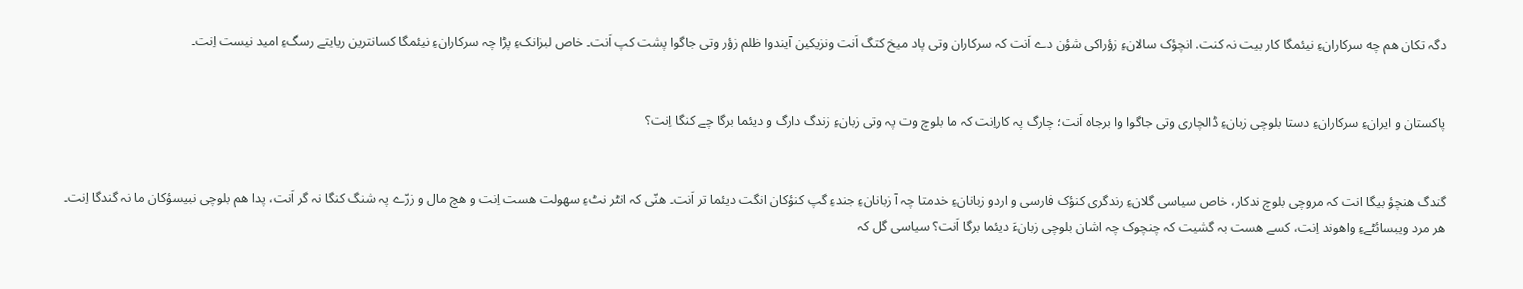دگہ تکان ھم چه سرکارانءِ نیئمگا کار بیت نہ کنت. انچؤک سالانءِ زؤراکی شؤن دے اَنت کہ سرکاران وتی پاد میخ کتگ اَنت ونزیکین آیندوا ظلم زؤر وتی جاگوا پشت کپ اَنت۔ خاص لبزانکءِ پڑا چہ سرکارانءِ نیئمگا کسانترین ریایتے رسگءِ امید نیست اِنت۔


پاکستان و ایرانءِ سرکارانءِ دستا بلوچی زبانءِ ڈالچاری وتی جاگوا وا برجاہ اَنت؛ چارگ پہ کاراِنت کہ ما بلوچ وت پہ وتی زبانءِ زندگ دارگ و دیئما برگا چے کنگا اِنت؟


گندگ ھنچؤ بیگا انت کہ مروچی بلوچ ندکار، خاص سیاسی گلانءِ رندگری کنؤک فارسی و اردو زبانانءِ خدمتا چہ آ زبانانءِ جندءِ گپ کنؤکان انگت دیئما تر اَنت۔ ھنّی کہ انٹر نٹءِ سھولت ھست اِنت و ھچ مال و زرّے پہ شنگ کنگا نہ گر اَنت، پدا ھم بلوچی نبیسؤکان ما نہ گندگا اِنت۔ ھر مرد ویبسائٹےءِ واھوند اِنت، کسے ھست بہ گشیت کہ چنچوک چہ اشان بلوچی زبانءَ دیئما برگا اَنت؟ سیاسی گل کہ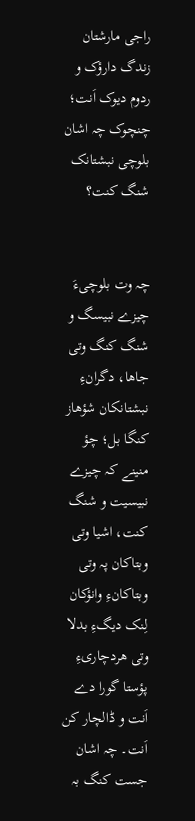راجی مارشتان زندگ دارؤک و ردوم دیوک اَنت؛ چنچوک چہ اشان بلوچی نبشتانک شنگ کنت؟


چہ وت بلوچیءَ چیزے نبیسگ و شنگ کنگ وتی جاھا، دگرانءِ نبشتانکان شؤھاز کنگا بل؛ چؤ منینے کہ چیزے نبیسیت و شنگ کنت، اشیا وتی وبتاکان پہ وتی وبتاکانءِ وانؤکان لِنک دیگءِ بدلا وتی ھردچاریءِ پؤستا گورا دے اَنت و ڈالچار کن اَنت۔ چہ اشان جست کنگ بہ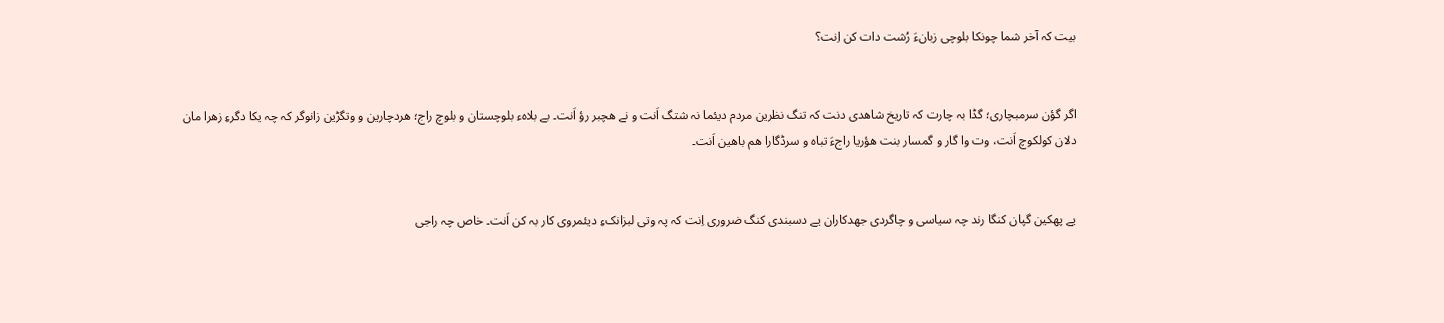بیت کہ آخر شما چونکا بلوچی زبانءَ رُشت دات کن اِنت؟


اگر گؤن سرمبچاری؛ گڈا بہ چارت کہ تاریخ شاھدی دنت کہ تنگ نظرین مردم دیئما نہ شتگ اَنت و نے ھچبر رؤ اَنت۔ بے بلاہء بلوچستان و بلوچ راج؛ ھردچارین و وتگڑین زانوگر کہ چہ یکا دگرءِ زھرا مان دلان کولکوچ اَنت، وت وا گار و گمسار بنت ھؤریا راجءَ تباہ و سرڈگارا هم باھین اَنت۔


یے پھکین گپان کنگا رند چہ سیاسی و چاگردی جھدکاران یے دسبندی کنگ ضروری اِنت کہ پہ وتی لبزانکءِ دیئمروی کار بہ کن اَنت۔ خاص چہ راجی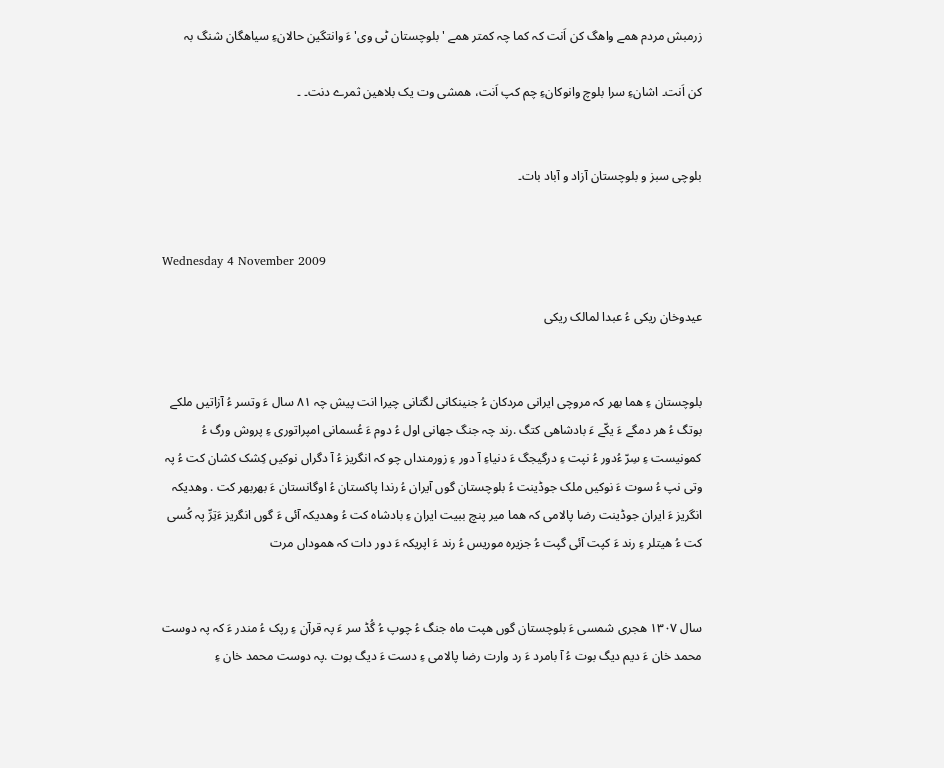زرمبش مردم ھمے واھگ کن اَنت کہ کما چہ کمتر ھمے 'بلوچستان ٹی وی'ءَ وانتگین حالانءِ سیاھگان شنگ بہ

کن اَنت۔ اشانءِ سرا بلوچ وانوکانءِ چم کپ اَنت، ھمشی وت یک بلاھین ثمرے دنت۔ ۔


بلوچی سبز و بلوچستان آزاد و آباد بات۔


Wednesday 4 November 2009

عیدوخان ریکی ءُ عبدا لمالک ریکی


بلوچستان ءِ ھما بھر کہ مروچی ایرانی مردکان ءُ جنینکانی لگتانی چیرا انت پیش چہ ٨١ سال ءَ وتسر ءُ آزاتیں ملکے بوتگ ءُ ھر دمگے ءَ یکّے ءَ بادشاھی کتگ .رند چہ جنگ جھانی اول ءُ دوم ءَ عُسمانی امپراتوری ءِ پروش ورگ ءُ کمونیست ءِ سِرّ ءُدور ءُ نپت ءِ درگیجگ ءَ دنیاءِ آ دور ءِ زورمنداں چو کہ انگریز ءُ آ دگراں نوکیں کِشک کشان کت ءُ پہ وتی نپ ءُ سوت ءَ نوکیں ملک جوڈینت ءُ بلوچستان گوں آیران ءُ رندا پاکستان ءُ اوگانستان ءَ بھربھر کت . وھدیکہ انگریز ءَ ایران جوڈینت رضا پالامی کہ ھما میر پنچ ببیت ایران ءِ بادشاہ کت ءُ وھدیکہ آئی ءَ گوں انگریز ءَتِرِّ پہ کُسی کت ءُ ھیتلر ءِ رند ءَ کپت آئی گپت ءُ جزیرہ موریس ءُ رند ءَ اپریکہ ءَ دور دات کہ ھموداں مرت


سال ١٣٠٧ ھجری شمسی ءَ بلوچستان گوں ھپت ماہ جنگ ءُ چوپ ءُ گُڈ سر ءَ پہ قرآن ءِ رپک ءُ مندر ءَ کہ پہ دوست محمد خان ءَ دیم دیگ بوت ءُ آ بامرد ءَ رد وارت رضا پالامی ءِ دست ءَ دیگ بوت .پہ دوست محمد خان ءِ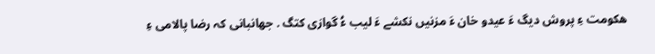ھکومت ءِ پروش دیگ ءَ عیدو خان ءَ مزنیں نکشے ءَ لیب ءُ گوازی کتگ . جھانبانی کہ رضا پالامی ءِ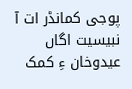پوجی کمانڈر ات آ نبیسیت اگاں عیدوخان ءِ کمک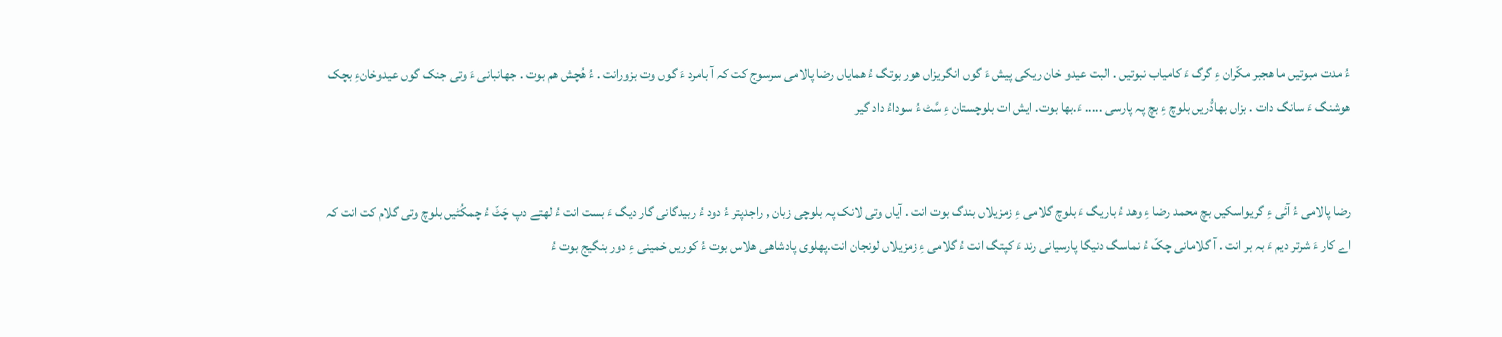ءُ مدت مبوتیں ما ھجبر مکّران ءِ گرگ ءَ کامیاب نبوتیں . البت عیدو خان ریکی پیش ءَ گوں انگریزاں ھور بوتگ ءُ ھمایاں رضا پالامی سرسوج کت کہ آ بامرد ءَ گوں وت بزورانت . ءُ ھُچش ھم بوت . جھانبانی ءَ وتی جنک گوں عیدوخانءِ بچک ھوشنگ ءَ سانگ دات . بزاں بھادُّریں بلوچ ءِ بچ پہ پارسی ..... ءَ.بھا بوت. ایش ات بلوچستان ءِ سَّٹ ءُ سوداءُ داد گیر


رضا پالامی ءُ آئی ءِ گریواسکیں بچ محمد رضا ءِ وھد ءُ باریگ ءَ بلوچ گلامی ءِ زمزیلاں بندگ بوت انت . آیاں وتی لانک پہ بلوچی زبان , راجدپتر ءُ دود ءُ ربیدگانی گار دیگ ءَ بست انت ءُ لھتے دپ چَٹّ ءُ چمکُٹیں بلوچ وتی گلام کت انت کہ اے کار ءَ شرتر دیم ءَ بہ بر انت . آ گلامانی چکّ ءُ نماسگ دنیگا پارسیانی رند ءَ کپتگ انت ءُ گلامی ءِ زمزیلاں لونجان انت.پھلوی پادشاھی ھلاس بوت ءُ کوریں خمینی ءِ دور بنگیج بوت ءُ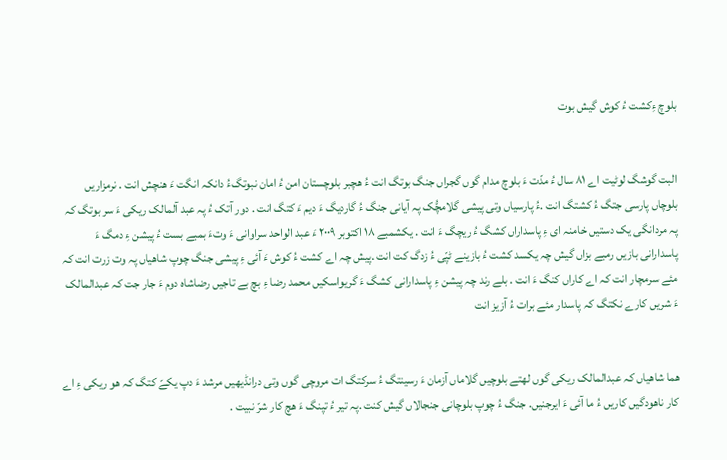بلوچ ءِکشت ءُ کوش گیش بوت


البت گوشگ لوٹیت اے ٨١ سال ءُ مدّت ءَ بلوچ مدام گوں گجراں جنگ بوتگ انت ءُ ھچبر بلوچستان امن ءُ امان نبوتگءُ دانکہ انگت ءَ ھنچش انت . نرمزاریں بلوچاں پارسی جتگ ءُ کشتگ انت .ءُ پارسیاں وتی پیشی گلامچُّک پہ آیانی جنگ ءُ گاردیگ ءَ دیم ءَ کتگ انت . دور آتک ءُ پہ عبد آلمالک ریکی ءَ سر بوتگ کہ پہ مردانگی یک دستیں خامنہ ای ءِ پاسداراں کشگ ءُ ریچگ ءَ انت . یکشمبے ١٨ اکتوبر ٢٠٠٩ ءَ عبد الواحد سراوانی ءَ وتءَ بمبے بست ءُ پیشن ءِ دمگ ءَ پاسدارانی بازیں رمبے بزاں گیش چہ یکسد کشت ءُ بازینے ٹپّی ءُ زدگ کت انت .پیش چہ اے کشت ءُ کوش ءَ آئی ءِ پیشی جنگ چوپ شاھیاں پہ وت زرت انت کہ مئے سرمچار انت کہ اے کاراں کنگ ءَ انت . بلے رند چہ پیشن ءِ پاسدارانی کشگ ءَ گریواسکیں محمد رضا ءِ بچ بے تاجیں رضاشاہ دوم ءَ جار جت کہ عبدالمالک ءَ شریں کارے نکتگ کہ پاسدار مئے برات ءُ آزیز انت


ھما شاھیاں کہ عبدالمالک ریکی گوں لھتے بلوچیں گلاماں آزمان ءَ رسینتگ ءُ سرکتگ ات مروچی گوں وتی درانڈیھیں مرشد ءَ دپ یکےّ کتگ کہ ھو ریکی ءِ اے کار ناھودگیں کاریں ءُ ما آئی ءَ ایرجنیں. جنگ ءُ چوپ بلوچانی جنجالاں گیش کنت .پہ تیر ءُ تپنگ ءَ ھچ کار شرّ نبیت .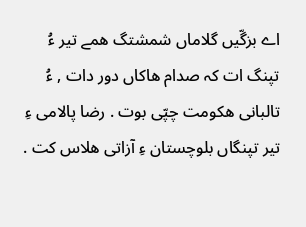اے بزگّیں گلاماں شمشتگ ھمے تیر ءُ تپنگ ات کہ صدام ھاکاں دور دات , ءُ تالبانی ھکومت چپّی بوت . رضا پالامی ءِ تیر تپنگاں بلوچستان ءِ آزاتی ھلاس کت .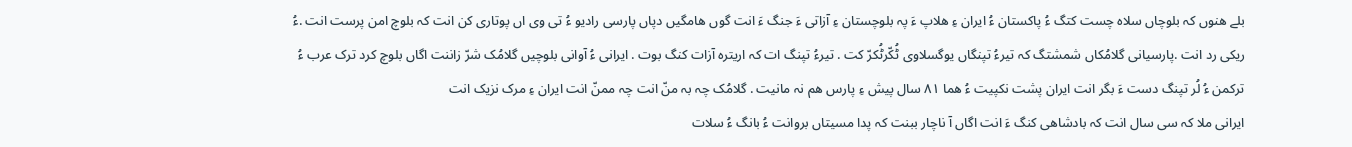بلے ھنوں کہ بلوچاں سلاہ چست کتگ ءُ پاکستان ءُ ایران ءِ ھلاپ ءَ پہ بلوچستان ءِ آزاتی ءَ جنگ ءَ انت گوں ھامگیں دپاں پارسی رادیو ءُ تی وی اں پوتاری کن انت کہ بلوچ امن پرست انت .ءُ ریکی رد انت .پارسیانی گلامُکاں شمشتگ کہ تیرءُ تپنگاں یوگسلاوی ٹُکّرٹُکرّ کت . تیرءُ تپنگ ات کہ اریترہ آزات کنگ بوت . ایرانی ءُ آوانی بلوچیں گلامُک شرّ زاننت اگاں بلوچ کرد ترک عرب ءُ ترکمن ءُ لُر تپنگ دست ءَ بگر انت ایران پشت نکپیت ءُ ھما ٨١ سال پیش ءِ پارس ھم نہ مانیت . گلامُک چہ بہ منّ انت چہ ممنّ انت ایران ءِ مرک نزیک انت
ایرانی ملا کہ سی سال انت کہ بادشاھی کنگ ءَ انت اگاں آ ناچار ببنت کہ پدا مسیتاں بروانت ءُ بانگ ءُ سلات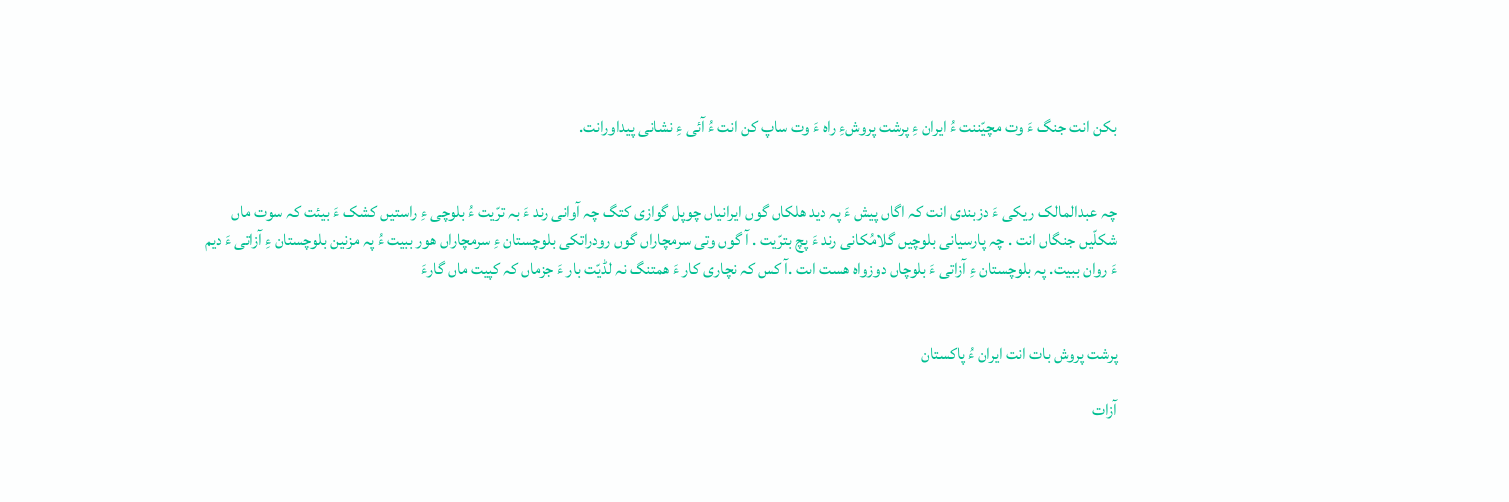بکن انت جنگ ءَ وت مچیّننت ءُ ایران ءِ پرشت پروشءِ راہ ءَ وت ساپ کن انت ءُ آئی ءِ نشانی پیداورانت.


چہ عبدالمالک ریکی ءَ دزبندی انت کہ اگاں پیش ءَ پہ دید ھلکاں گوں ایرانیاں چوپل گوازی کتگ چہ آوانی رند ءَ بہ ترّیت ءُ بلوچی ءِ راستیں کشک ءَ بیئت کہ سوت ماں شکلّیں جنگاں انت . چہ پارسیانی بلوچیں گلامُکانی رند ءَ پچ بترّیت . آ گوں وتی سرمچاراں گوں رودراتکی بلوچستان ءِ سرمچاراں ھور ببیت ءُ پہ مزنین بلوچستان ءِ آزاتی ءَ دیم ءَ روان ببیت. پہ بلوچستان ءِ آزاتی ءَ بلوچاں دوزواہ ھست اںت .آ کس کہ نچاری کار ءَ ھمتنگ نہ لڈیّت بار ءَ جزماں کہ کپیت ماں گارءَ


پرشت پروش بات انت ایران ءُ پاکستان

آزات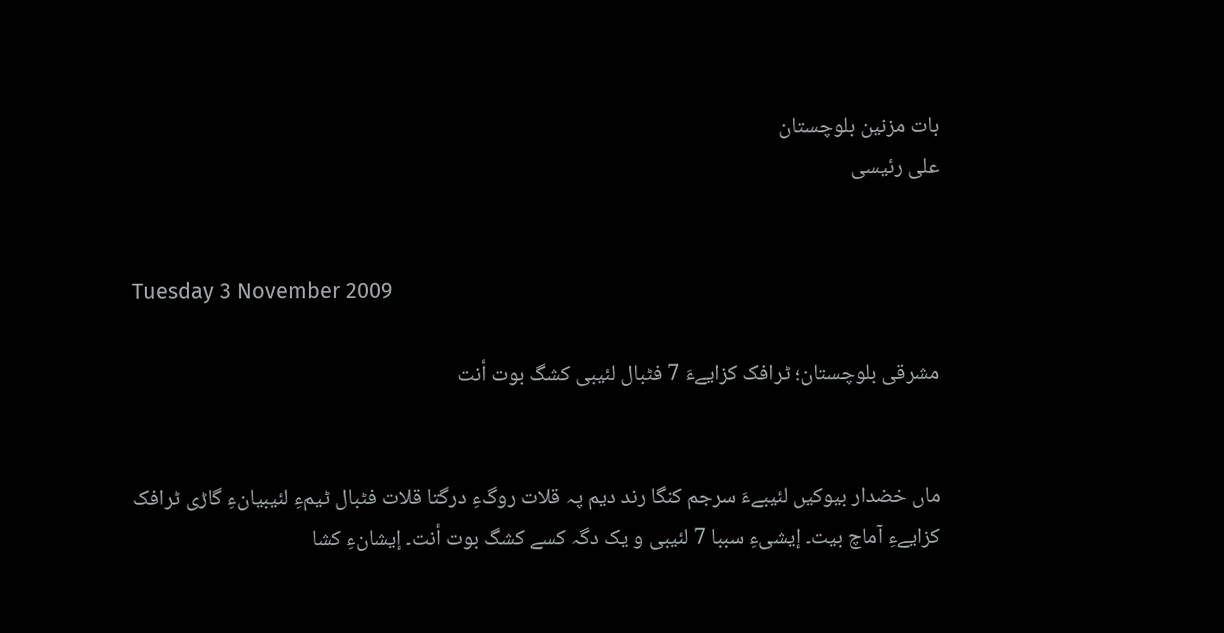بات مزنین بلوچستان
علی رئیسی


Tuesday 3 November 2009

مشرقی بلوچستان؛ ٹرافک کزایےءَ 7 فٹبال لئیبی کشگ بوت أنت


ماں خضدار بیوکیں لئیبےءَ سرجم کنگا رند دیم پہ قلات روگءِ درگتا قلات فٹبال ٹیمءِ لئیبیانءِ گاڑی ٹرافک کزایےءِ آماچ بیت۔ إیشیءِ سببا 7 لئیبی و یک دگہ کسے کشگ بوت أنت۔ إیشانءِ کشا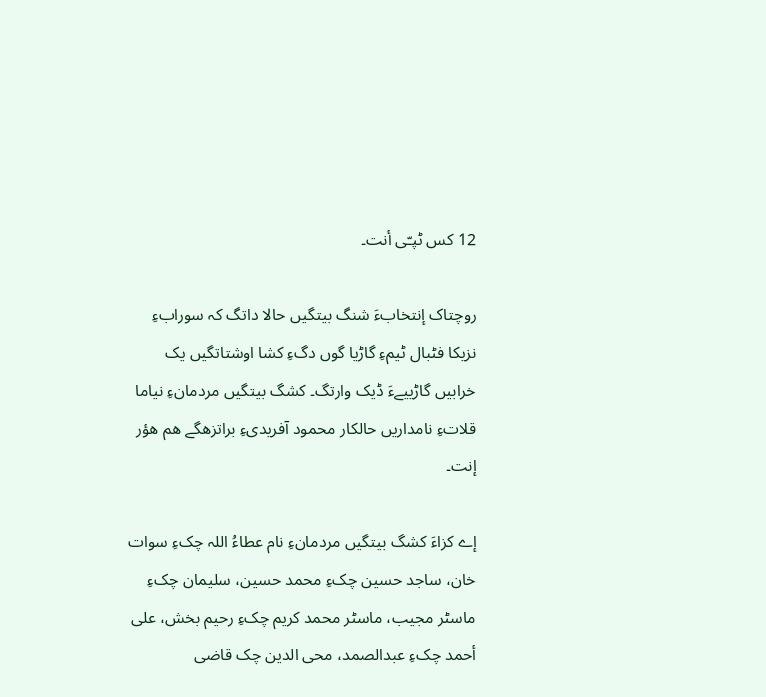12 کس ٹپـّی أنت۔

روچتاک إنتخابءَ شنگ بیتگیں حالا داتگ کہ سورابءِ نزیکا فٹبال ٹیمءِ گاڑیا گوں دگءِ کشا اوشتاتگیں یک خرابیں گاڑییےءَ ڈیک وارتگ۔ کشگ بیتگيں مردمانءِ نیاما قلاتءِ نامداریں حالکار محمود آفریدیءِ براتزھگے ھم ھؤر إنت۔

إے کزاءَ کشگ بیتگیں مردمانءِ نام عطاءُ اللہ چکءِ سوات خان، ساجد حسین چکءِ محمد حسین، سلیمان چکءِ ماسٹر مجیب، ماسٹر محمد کریم چکءِ رحیم بخش، علی أحمد چکءِ عبدالصمد، محی الدین چک قاضی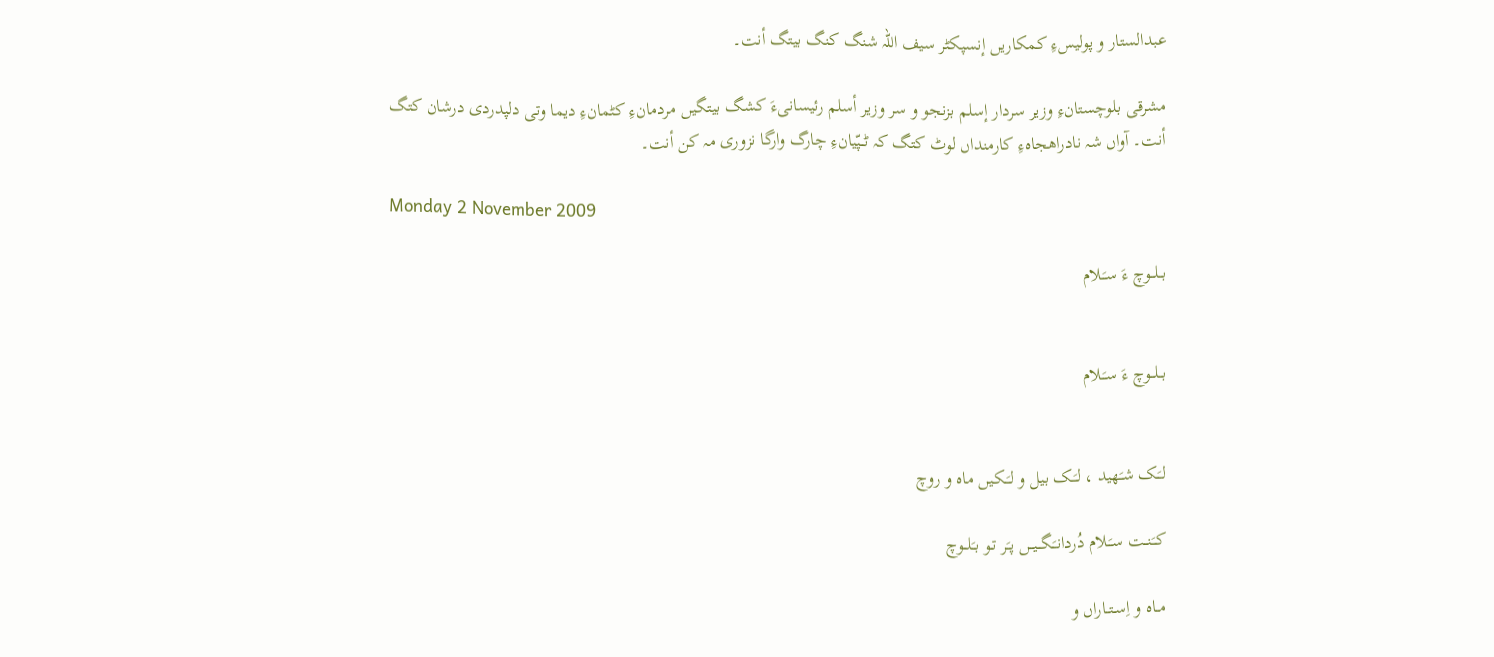عبدالستار و پولیسءِ کمکاریں إنسپکٹر سیف اللہ شنگ کنگ بیتگ أنت۔

مشرقی بلوچستانءِ وزیر سردار إسلم بزنجو و سر وزیر أسلم رئیسانیءَ کشگ بیتگیں مردمانءِ کٹمانءِ دیما وتی دلپدردی درشان کتگ أنت۔ آواں شہ نادراھجاہءِ کارمنداں لوٹ کتگ کہ ٹــپّیانءِ چارگ وارگا نزوری مہ کن أنت۔

Monday 2 November 2009

بــلــوچ ءَ سـَـلام


بــلــوچ ءَ سـَـلام


لـَـک شـَهید ، لـَـک بیل و لـَـکیں ماه و روچ

کــَنــت سـَـلام دُردانـَـگــیــں پـَر تـو بـَلــوچ

مــاه و اِسـتــاراں و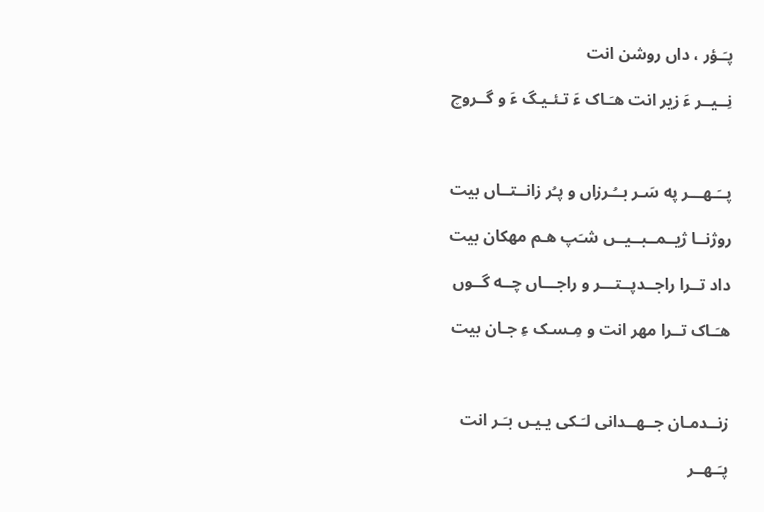پـَـؤر ، داں روشن انت

نِــیــر ءَ زیر انت هـَـاک ءَ تـئـیـگ ءَ و گــروچ



پــَـهـــر په سَـر بــُـرزاں و پـُر زانــتــاں بیت

روژنــا ژیــمــبــیــں شـَپ هـم مهکان بیت

داد تــرا راجــدپــتـــر و راجـــاں چــه گــوں

هـَـاک تــرا مهر انت و مِـسـک ءِ جـان بیت



زنــدمـان جــهــدانی لـَـکی یـیـں بـَـر انت

پـَـهــر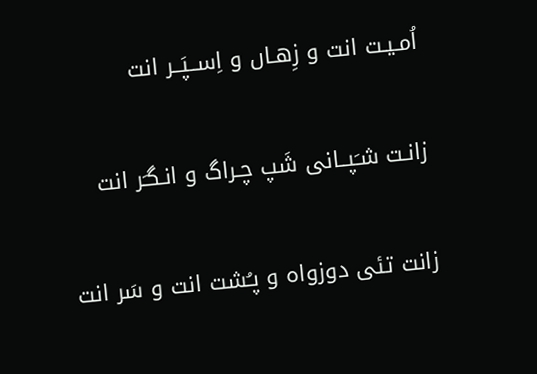اُمـیـت انت و زِهـاں و اِســپَــر انت

زانـت شـَپــانی شَپ چـراگ و انـگـَر انت

زانت تئی دوزواه و پـُشت انت و سَر انت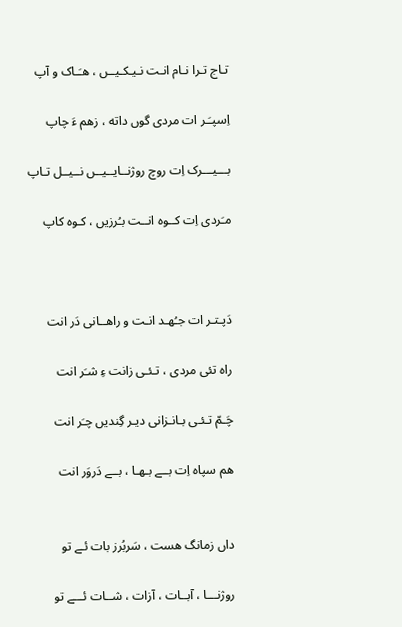تـاج تـرا نـام انـت نـیـکـیــں ، هـَـاک و آپ

اِسپـَـر ات مردی گوں داته ، زهم ءَ چاپ

بـــیـــرک اِت روچ روژنــایــیــں نــیــل تـاپ

مـَردی اِت کــوه انــت بـُرزیں ، کـوه کاپ



دَپـتـر ات جـُهـد انـت و راهــانی دَر انت

راه تئی مردی ، تـئـی زانت ءِ شـَر انت

چَـمّ تـئـی بـانـزانی دیـر گِندیں چـَر انت

هم سپاه اِت بــے بـهـا ، بــے دَروَر انت


داں زمانگ هست ، سَربُرز بات ئـے تو

روژنـــا ، آبــات ، آزات ، شــات ئـــے تو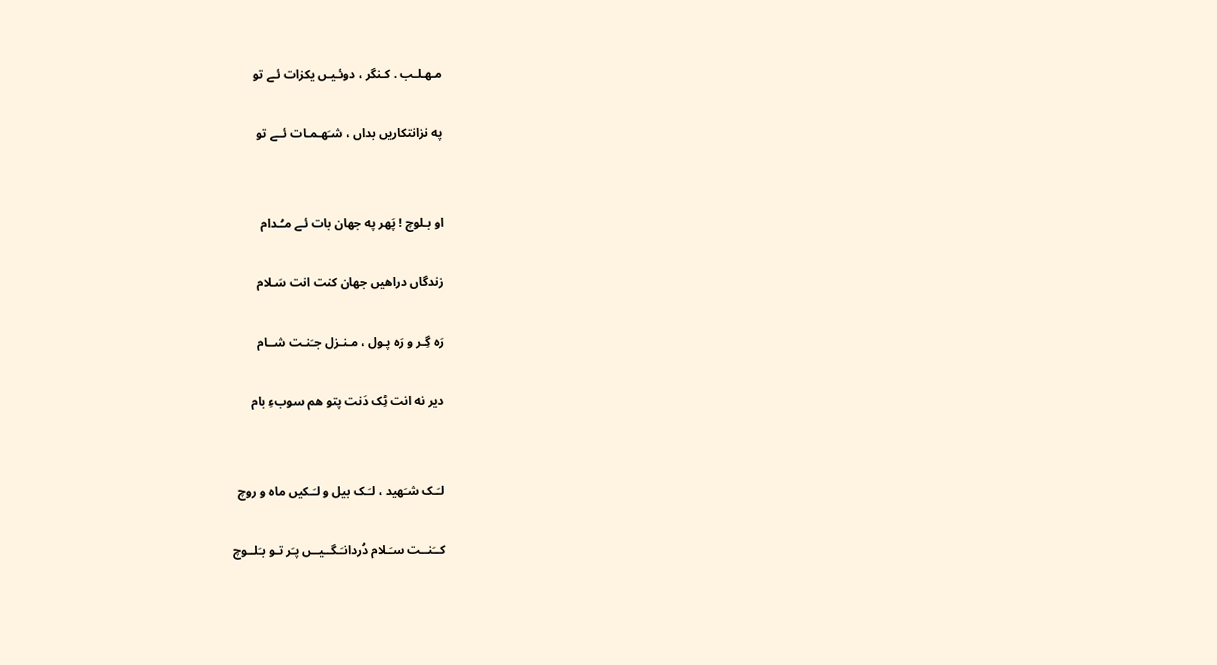مـهـلـب . کـنگر ، دوئـیـں یکزات ئـے تو

په نزانتکاریں بداں ، شـَهـمـات ئــے تو


او بـلوچ ! پَهر په جهان بات ئـے مـُـدام

زندگاں دراهیں جهان کنت انت سَـلام

رَه گِـر و رَه پـول ، مـنـزل جـَنـت شــام

دیر نه انت ٹِک دَنت پتو هم سوبءِ بام


لـَـک شـَهید ، لـَـک بیل و لـَـکیں ماه و روچ

کــَنــت سـَـلام دُردانـَـگــیــں پـَر تـو بـَلــوچ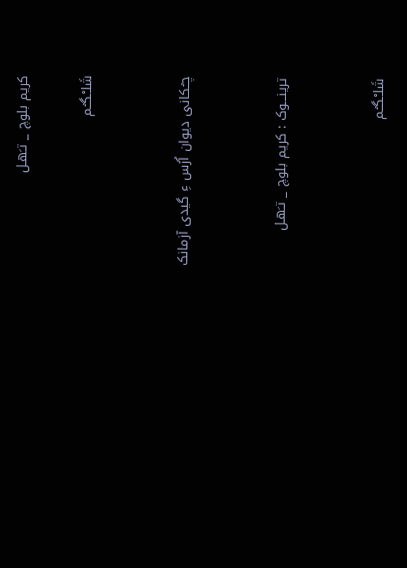کریم بلوچ _ تـَهـل

شَلـْـگـُـم


چـُـکانی دیوان اُرُس ءِ گیدی آزمانک


ترینـــوک : کریم بلوچ _ تـَهـل


شَلـْـگـُـم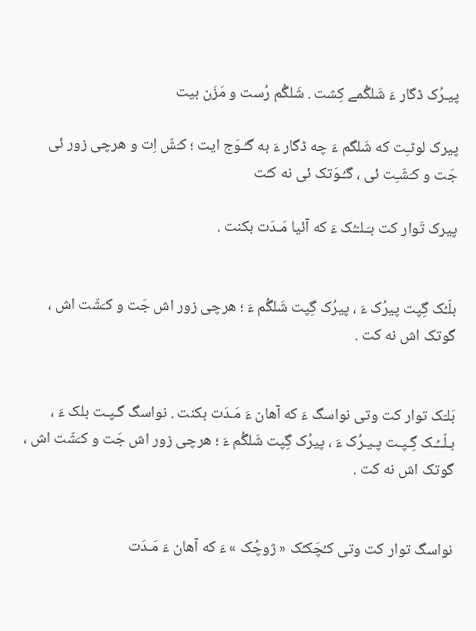پیـرُک ڈگار ءَ شَلگُمے کِشت . شَلگُم رُست و مَزَن بیت

پیرک لوٹـِت که شَلگم ءَ چه ڈگار ءَ به گـُـوَج ایت ؛ کـَشّ اِت و هرچی زور ئی جَت و کـَشّـِت ئی ، گـُـوَتک ئی نه کـُت

پیرک تَوار کت بـَـلـّـُک ءَ که آئیا مَـدَت بکنت .


بلّـُک گِپت پیرُک ءَ ، پیرُک گِپت شَلگُم ءَ ؛ هرچی زور اش جَت و کـَشّت اش ، گوتک اش نه کت .


بَلـّک توار کت وتی نواسگ ءَ که آهان ءَ مَـدَت بکنت . نواسگ گـپـت بلک ءَ ، بـلّــُـک گِـپـت پـیـرُک ءَ ، پیرُک گِپت شَلگُم ءَ ؛ هرچی زور اش جَت و کـَشّت اش ، گوتک اش نه کت .


نواسگ توار کت وتی کـُچَکـُک « ژوچُک » ءَ که آهان ءَ مَـدَت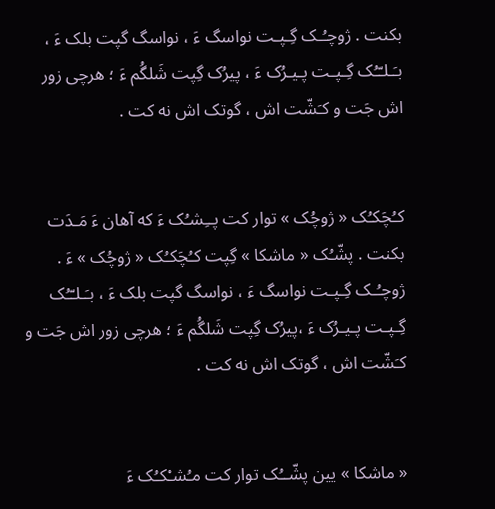بکنت . ژوچـُـک گِـپـت نواسگ ءَ ، نواسگ گپت بلک ءَ ، بـَـلـّـُک گِـپـت پـیـرُک ءَ ، پیرُک گِپت شَلگُم ءَ ؛ هرچی زور اش جَت و کـَشّت اش ، گوتک اش نه کت .


کـُچَکـُک « ژوچُک » توار کت پــِشـُک ءَ که آهان ءَ مَـدَت بکنت . پشّـُک « ماشکا » گِپت کـُچَکـُک « ژوچُک » ءَ . ژوچـُـک گِـپـت نواسگ ءَ ، نواسگ گپت بلک ءَ ، بـَـلـّـُک گِـپـت پـیـرُک ءَ ،پیرُک گِپت شَلگُم ءَ ؛ هرچی زور اش جَت و کـَشّت اش ، گوتک اش نه کت .


« ماشکا » یین پشّــُک توار کت مـُشـْکـُک ءَ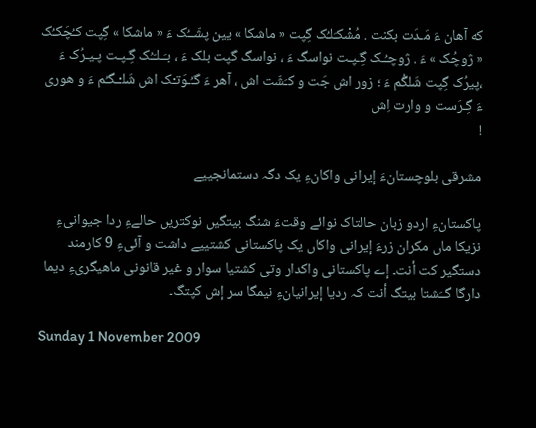که آهان ءَ مَـدَت بکنت . مُشْکـَلـُک گِپت « ماشکا » یین پشّــُک ءَ « ماشکا » گِپت کـُچَکـُک « ژوچُک » ءَ . ژوچـُـک گِـپـت نواسگ ءَ ، نواسگ گپت بلک ءَ ، بـَـلـّـُک گِـپـت پـیـرُک ءَ ،پیرُک گِپت شَلگُم ءَ ؛ زور اش جَت و کـَشّت اش ، آهر ءَ گـُـوَتـْک اش شَلـْـگـُم ءَ و هوری ءَ گِـرَست و وارت اِش
!

مشرقی بلوچستانءَ إیرانی واکانءِ یک دگہ دستمانجییے

پاکستانءِ اردو زبان حالتاک نوائے وقتءَ شنگ بیتگیں نوکتریں حالےءِ ردا جیوانیءِ نزیکا ماں مکران زرءَ إیرانی واکاں یک پاکستانی کشتییے داشت و آئیءِ 9 کارمند دستگیر کت أنت۔ إے پاکستانی واکدار وتی کشتیا سوار و غیر قانونی ماھیگریءِ دیما دارگا گــَشتا بیتگ أنت کہ ردیا إیرانیانءِ نیمگا سر إش کپتگ۔

Sunday 1 November 2009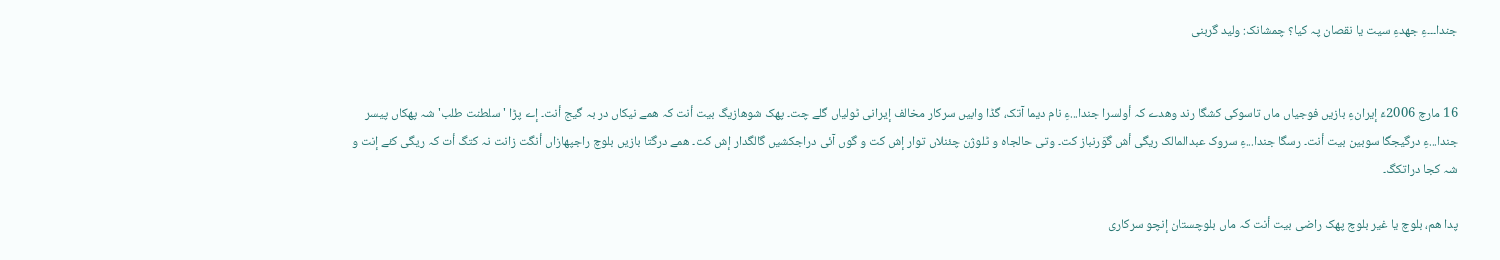جندا۔۔۔ءِ جھدءِ سیت یا نقصان پہ کیا؟ چمشانک: ولید گربنی


16 مارچ 2006ءَ إیرانءِ بازیں فوجیاں ماں تاسوکی کشگا رند وھدے کہ أولسرا جندا...ءِ نام دیما آتک، گڈا وابیں سرکار مخالف إیرانی ٹولیاں گلے چت۔ پھک شوھازیگ بیت أنت کہ ھمے نیکاں در بہ گیج أنت۔ إے پڑا 'سلطنت طلب' شہ پھکاں پیسر جندا...ءِ درگیجگا سوبین بیت أنت۔ رسگا جندا...ءِ سروک عبدالمالک ریگی أش گوَرنباز کت۔ وتی حالجاہ و ٹلوژن چئنلاں توار إش کت و گوں آئی دراجکشیں گالگدار إش کت۔ ھمے درگتا بازیں بلوچ راجپھازاں أنگت زانت نہ کتگ أت کہ ریگی کئے إنت و شہ کجا دراتکگ۔

پدا هم، بلوچ یا غیر بلوچ پھک راضی بیت أنت کہ ماں بلوچستان إنچو سرکاری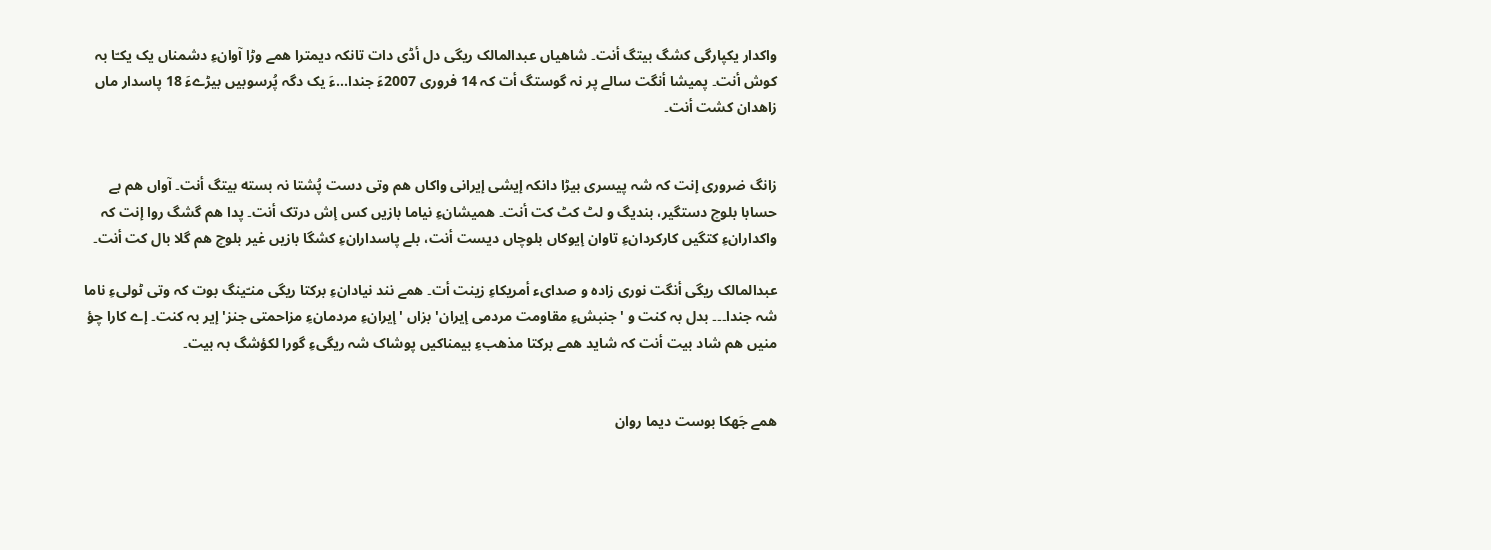واکدار یکپارگی کشگ بیتگ أنت۔ شاھیاں عبدالمالک ریگی دل أڈی دات تانکہ دیمترا ھمے وڑا آوانءِ دشمناں یک یکـّا بہ کوش أنت۔ پمیشا أنگت سالے پر نہ گوستگ أت کہ 14 فروری 2007ءَ جندا...ءَ یک دگہ پُرسوبیں بیڑےءَ 18 پاسدار ماں زاھدان کشت أنت۔


زانگ ضروری إنت کہ شہ پیسری بیڑا دانکہ إیشی إیرانی واکاں ھم وتی دست پُشتا نہ بسته بیتگ أنت۔ آواں ھم بے حسابا بلوچ دستگیر، بندیگ و لٹ کٹ کت أنت۔ ھمیشانءِ نیاما بازیں کس إش درتک أنت۔ پدا ھم گشگ روا إنت کہ واکدارانءِ کتگیں کارکردانءِ تاوان إیوکاں بلوچاں دیست أنت، بلے پاسدارانءِ کشگا بازیں غیر بلوچ ھم گلا بال کت أنت۔

عبدالمالک ریگی أنگت نوری زادہ و صدایء أمریکاءِ زینت أت۔ ھمے نند نیادانءِ برکتا ریگی منـّينگ بوت کہ وتی ٹولیءِ ناما شہ جندا۔۔۔ بدل بہ کنت و 'جنبشءِ مقاومت مردمی إیران' بزاں 'إیرانءِ مردمانءِ مزاحمتی جنز' إیر بہ کنت۔ إے کارا چؤ منیں ھم شاد بیت أنت کہ شاید ھمے برکتا مذھبءِ بیمناکیں پوشاک شہ ریگیءِ گورا لکؤشگ بہ بیت۔


ھمے جَھکا بوست دیما روان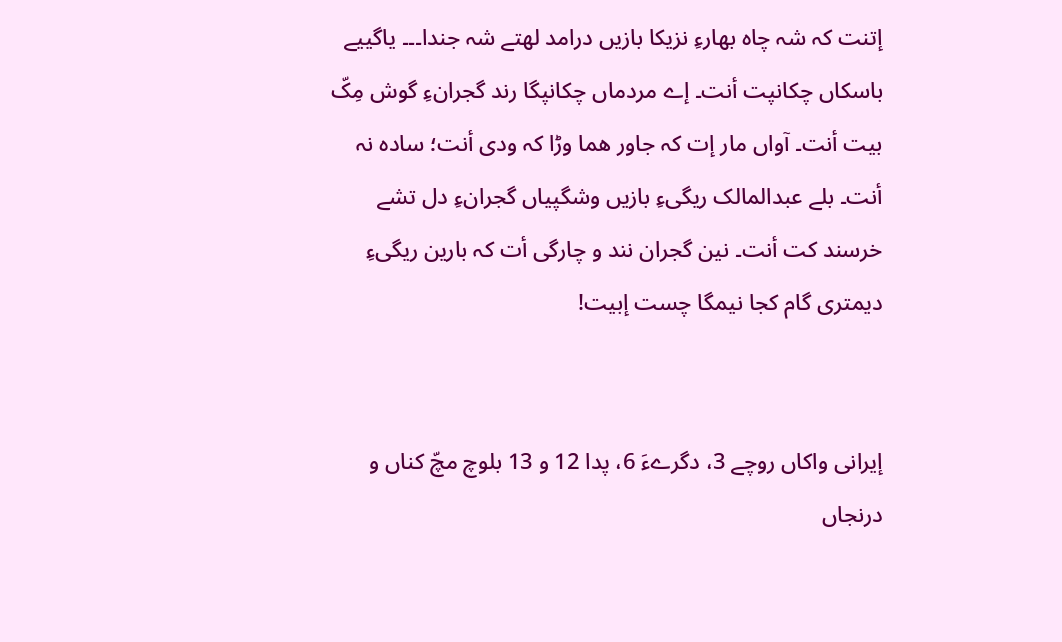إتنت کہ شہ چاہ بھارءِ نزیکا بازیں درامد لھتے شہ جندا۔۔۔ یاگییے باسکاں چکانپت أنت۔ إے مردماں چکانپگا رند گجرانءِ گوش مِکّ بیت أنت۔ آواں مار إت کہ جاور ھما وڑا کہ ودی أنت؛ سادہ نہ أنت۔ بلے عبدالمالک ریگیءِ بازیں وشگپیاں گجرانءِ دل تشے خرسند کت أنت۔ نین گجران نند و چارگی أت کہ بارین ریگیءِ دیمتری گام کجا نیمگا چست إبیت!


إیرانی واکاں روچے 3، دگرےءَ 6، پدا 12 و 13 بلوچ مچّ کناں و درنجاں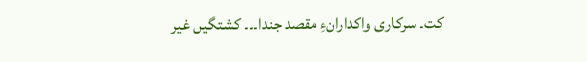کت۔ سرکاری واکدارانءِ مقصد جندا۔۔۔ کشتگیں غیر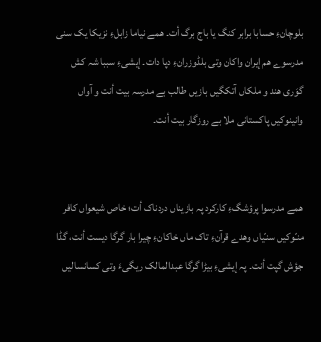بلوچانءِ حسابا برابر کنگ یا باج برگ أت۔ ھمے نیاما زابلءِ نزیکا یک سنی مدرسوے ھم إیران واکان وتی بلڈوزرانءِ دپا دات۔ إیشیءِ سببا شہ کش گوَری ھند و ملکاں آتکگیں بازیں طالب بے مدرسہ بیت أنت و آواں وانینوکیں پاکستانی ملا بے روزگار بیت أنت۔


ھمے مدرسوا پرؤشگءِ کارکرد پہ بازیناں دردناک أت؛ خاص شیعواں کافر منـّوکیں سنـّیاں وھدے قرآنءِ تاک ماں خاکانءِ چیرا بار گرگا دیست أنت، گڈا جؤش گپت أنت۔ پہ إیشیءِ بیڑا گرگا عبدالمالک ریگیءَ وتی کسانسالیں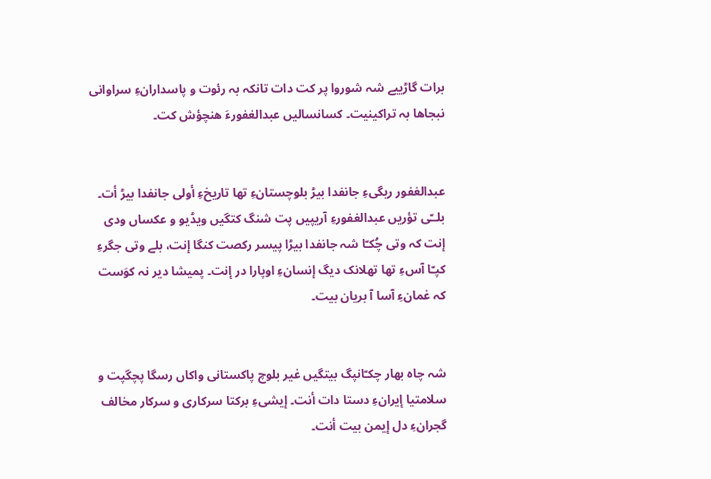برات گاڑییے شہ شوروا پر کت دات تانکہ بہ رئوت و پاسدارانءِ سراوانی نبجاها بہ تراکینیت۔ کسانسالیں عبدالغفورءَ ھنچؤش کت۔


عبدالغفور ریگیءِ جانفدا بیڑ بلوچستانءِ تھا تاریخءِ أولی جانفدا بیڑ أت۔ بلــّی تؤریں عبدالغفورءِ آریپیں پت شنگ کتگیں ویڈیو و عکساں ودی إنت کہ وتی چُکـّا شہ جانفدا بیڑا پیسر رکصت کنگا إنت، بلے وتی جگرءِ کپـّا آسءِ تھا تھلانک دیگ إنسانءِ اوپارا در إنت۔ پمیشا دیر نہ کوَست کہ غمانءِ آسا آ بریان بیت۔


شہ چاہ بھار چکـّانپگ بیتگیں غیر بلوچ پاکستانی واکاں رسگا پچگپت و سلامتیا إیرانءِ دستا دات أنت۔ إیشیءِ برکتا سرکاری و سرکار مخالف گجرانءِ دل إیمن بیت أنت۔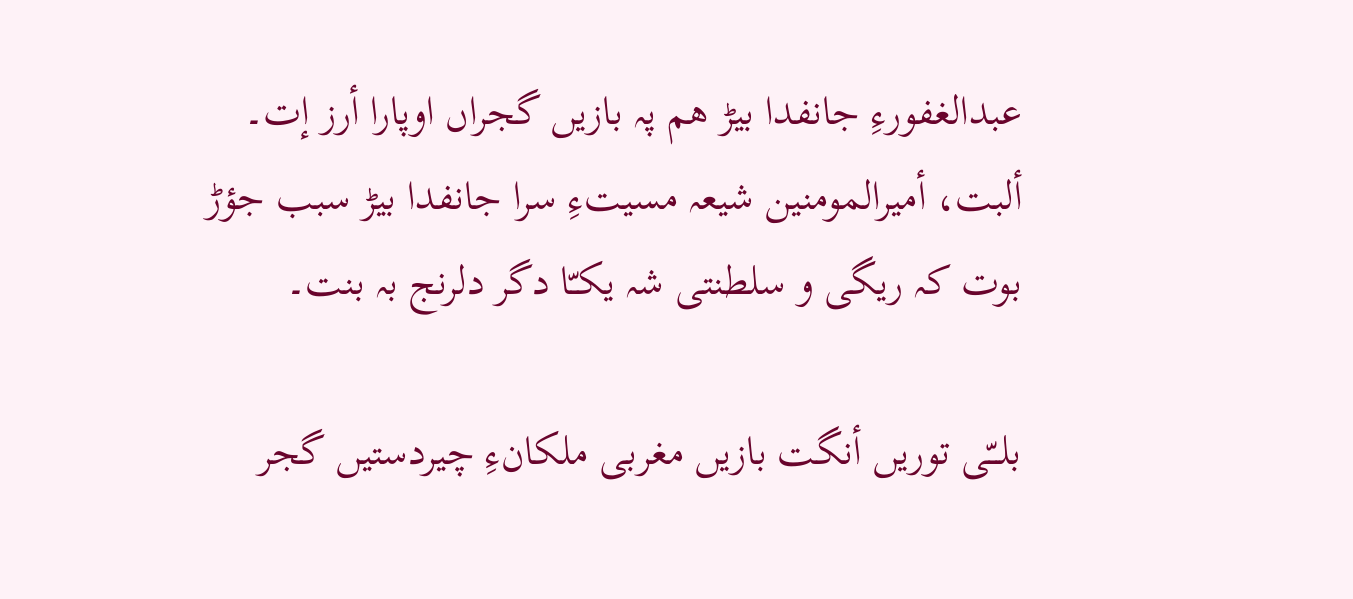عبدالغفورءِ جانفدا بیڑ ھم پہ بازیں گجراں اوپارا أرز إت۔ ألبت، أمیرالمومنین شیعہ مسیتءِ سرا جانفدا بیڑ سبب جؤڑ بوت کہ ریگی و سلطنتی شہ یکـّا دگر دلرنج بہ بنت۔

بلــّی توریں أنگت بازیں مغربی ملکانءِ چیردستیں گجر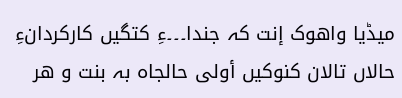میڈیا واھوک إنت کہ جندا۔۔۔ءِ کتگیں کارکردانءِ حالاں تالان کنوکیں أولی حالجاہ بہ بنت و ھر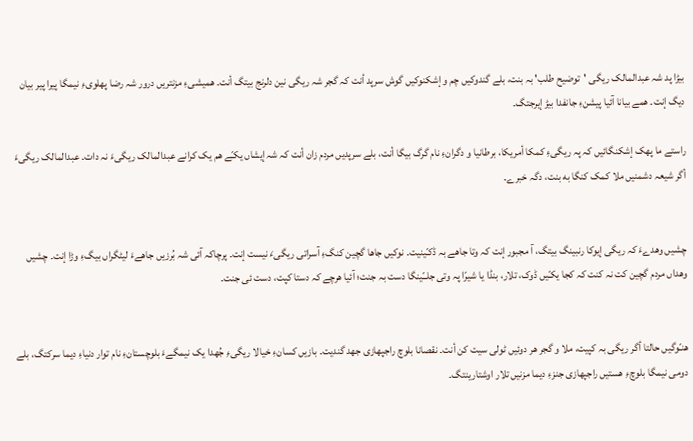بیڑا پد شہ عبدالمالک ریگی 'توضیح طلب' بہ بنت، بلے گندوکیں چم و إشکنوکیں گوش سرپد أنت کہ گجر شہ ریگی نین دلرنج بیتگ أنت۔ ھمیشیءِ مزنتریں درور شہ رضا پھلویءِ نیمگا پیرا پیر بیان دیگ إنت۔ ھمے بیانا آئیا پیشنءِ جانفدا بیڑ إیرجتگ۔

راستے ما پھک إشکنگائیں کہ پہ ریگیءِ کمکا أمریکا، برطانیا و دگرانءِ نام گرگ بیگا أنت، بلے سرپدیں مردم زان أنت کہ شہ إیشاں یکـّے ھم یک کرانے عبدالمالک ریگیءَ نہ دات۔ عبدالمالک ریگیءَ أگر شیعہ دشمنیں ملا کمک کنگا به بنت، دگہ خبرے۔


چشیں وھدےءَ کہ ریگی إیوکا رنبینگ بیتگ، آ مجبور إنت کہ وتا جاھے بہ ڈکـّینیت۔ نوکیں جاھا گچین کنگءِ آسراتی ریگیءَ نیست إنت۔ پرچاکہ آئی شہ بُرزیں جاھےءَ لیٹگراں بیگءِ وڑا إنت۔ چشیں وھداں مردم گچین کت نہ کنت کہ کجا یکـّیں ڈوک، تلار، بنڈا یا شیرّا پہ وتی جلــّینگا دست بہ جنت؛ آئیا ھرچے کہ دستا کپت، دست ئی جنت۔


ھنـّوگیں حالتا أگر ریگی بہ کپیت، ملا و گجر ھر دوئیں ٹولی سیت کن أنت۔ نقصانا بلوچ راجپھازی جھد گندیت۔ بازیں کسانءِ خیالا ريگیءِ جُھدا یک نیمگےءَ بلوچستانءِ نام توار دنیاءِ دیما سرکتگ، بلے دومی نیمگا بلوچءِ ھستیں راجپھازی جنزءِ دیما مزنیں تلار اوشتارینتگ۔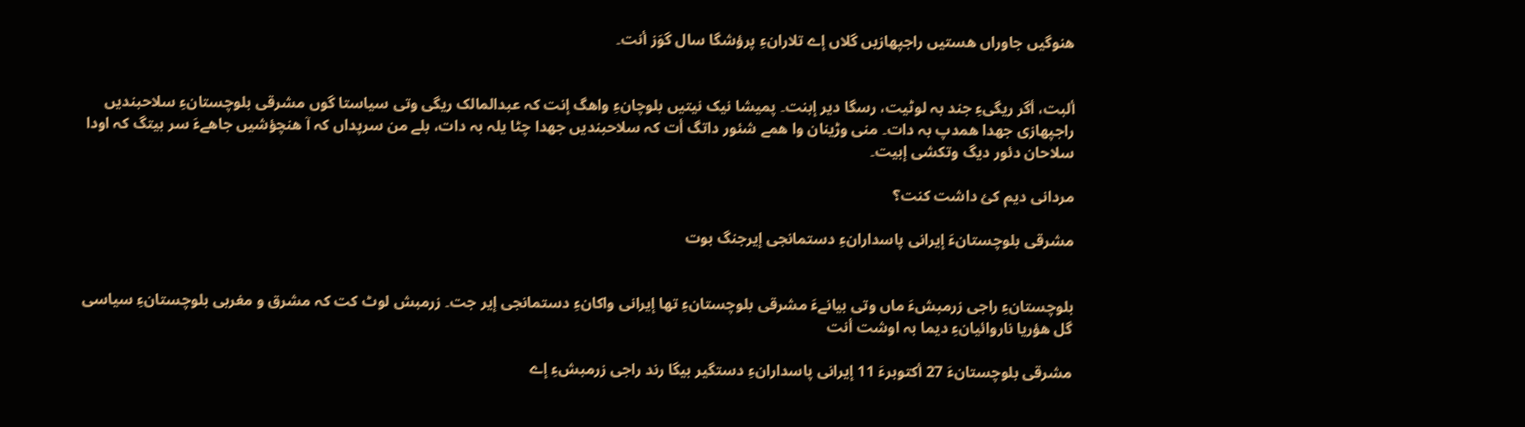ھنوگیں جاوراں ھستیں راجپھازیں گلاں إے تلارانءِ پرؤشگا سال گوَز أنت۔


ألبت، أگر ریگیءِ جند بہ لوٹیت، رسگا دیر إبنت۔ پمیشا نیک نیتیں بلوچانءِ واھگ إنت کہ عبدالمالک ریگی وتی سیاستا گوں مشرقی بلوچستانءِ سلاحبندیں راجپھازی جھدا ھمدپ بہ دات۔ منی وڑینان وا ھمے شئور داتگ أت کہ سلاحبندیں جھدا چٹا یلہ بہ دات، بلے من سرپداں کہ آ ھنچؤشیں جاھےءَ سر بیتگ کہ اودا سلاحان دئور دیگ وتکشی إبیت۔

مردانی دیم کئ داشت کنت؟

مشرقی بلوچستانءَ إیرانی پاسدارانءِ دستمانجی إیرجنگ بوت


بلوچستانءِ راجی زرمبشءَ ماں وتی بیانےءَ مشرقی بلوچستانءِ تھا إیرانی واکانءِ دستمانجی إیر جت۔ زرمبش لوٹ کت کہ مشرق و مغربی بلوچستانءِ سیاسی گل ھؤریا ناروائیانءِ دیما بہ اوشت أنت

مشرقی بلوچستانءَ 27 أکتوبرءَ 11 إیرانی پاسدارانءِ دستگیر بیگا رند راجی زرمبشءِ إے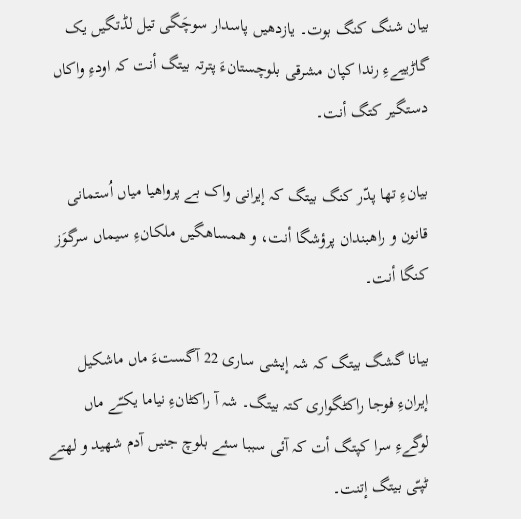بیان شنگ کنگ بوت۔ یازدھیں پاسدار سوچَگی تیل لڈتگیں یک گاڑییےءِ رندا کپان مشرقی بلوچستانءَ پترتہ بیتگ أنت کہ اودءِ واکاں دستگیر کتگ أنت۔

بیانءِ تھا پدّر کنگ بیتگ کہ إیرانی واک بے پرواھیا میاں اُستمانی قانون و راھبندان پرؤشگا أنت، و ھمساھگیں ملکانءِ سیماں سرگوَز کنگا أنت۔

بیانا گشگ بیتگ کہ شہ إیشی ساری 22 آگستءَ ماں ماشکیل إیرانءِ فوجا راکٹگواری کتہ بیتگ۔ شہ آ راکٹانءِ نیاما یکـّے ماں لوگےءِ سرا کپتگ أت کہ آئی سببا سئے بلوچ جنیں آدم شھید و لھتے ٹپـّی بیتگ إتنت۔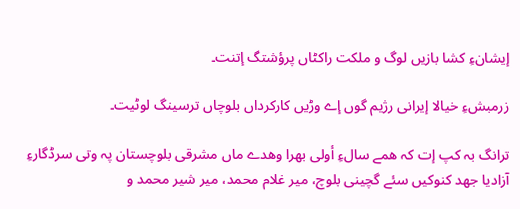إیشانءِ کشا بازیں لوگ و ملکت راکٹاں پرؤشتگ إتنت۔

زرمبشءِ خیالا إیرانی رژیم گوں إے وڑیں کارکرداں بلوچاں ترسینگ لوٹیت۔

ترانگ بہ کپ إت کہ ھمے سالءِ أولی بھرا وھدے ماں مشرقی بلوچستان پہ وتی سرڈگارءِ آزادیا جھد کنوکیں سئے گچینی بلوچ، میر غلام محمد، میر شیر محمد و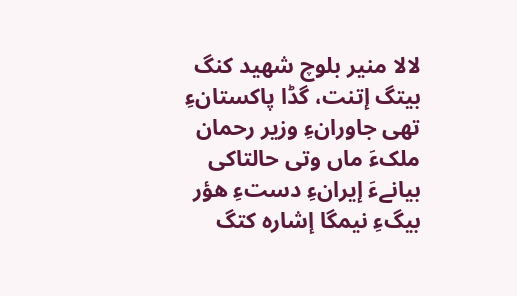لالا منیر بلوچ شھید کنگ بیتگ إتنت، گڈا پاکستانءِ تھی جاورانءِ وزیر رحمان ملکءَ ماں وتی حالتاکی بیانےءَ إیرانءِ دستءِ ھؤر بیگءِ نیمگا إشارہ کتگ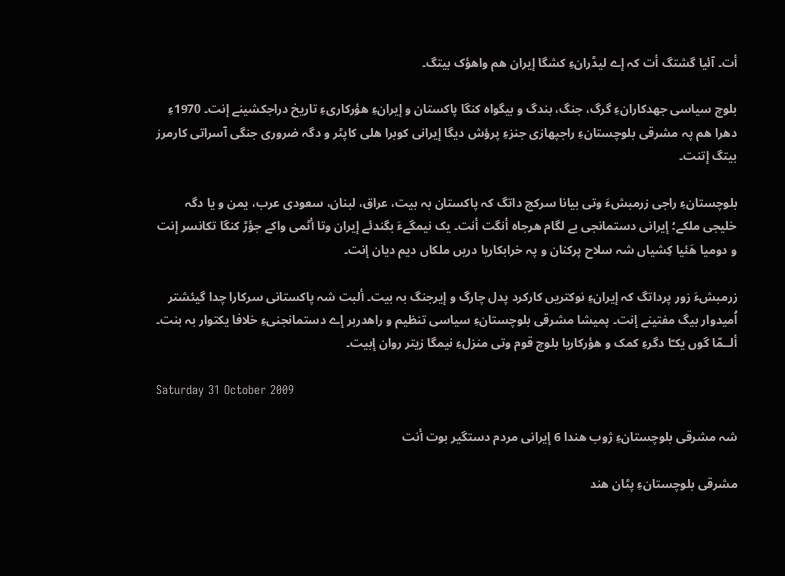أت۔ آئیا گشتگ أت کہ إے لیڈرانءِ کشگا إیران ھم واھؤک بیتگ۔

بلوچ سیاسی جھدکارانءِ گرگ، جنگ، بندگ و بیگواہ کنگا پاکستان و إیرانءِ ھؤرکاریءِ تاریخ دراجکشینے إنت۔ 1970ءِ دھرا ھم پہ مشرقی بلوچستانءِ راجپھازی جنزءِ پرؤش دیگا إیرانی کوبرا ھلی کاپٹر و دگہ ضروری جنگی آسراتی کارمرز بیتگ إتنت۔

بلوچستانءِ راجی زرمبشءَ وتی بیانا سرکچ داتگ کہ پاکستان بہ بیت، عراق، لبنان، سعودی عرب، یمن و یا دگہ خلیجی ملکے؛ إیرانی دستمانجی بے لگام ھرجاہ أنگت أنت۔ یک نیمگےءَ بگندئے إیران وتا أٹمی واکے جؤڑ کنگا تکانسر إنت و دومیا ھَئیا کِشیاں شہ سلاح پرکنان و پہ خرابکاریا دریں ملکاں دیم دیان إنت۔

زرمبشءَ زور پرداتگ کہ إیرانءِ نوکتریں کارکرد پدل چارگ و إیرجنگ بہ بیت۔ ألبت شہ پاکستانی سرکارا چدا گيئشتر اُمیدوار بیگ مفتینے إنت۔ پمیشا مشرقی بلوچستانءِ سیاسی تنظیم و راھدربر إے دستمانجنیءِ خلافا یکتوار بہ بنت۔ ألــمّا گوں یکـّا دگرءِ کمک و ھؤرکاریا بلوچ قوم وتی منزلءِ نیمگا زیتر روان إبیت۔

Saturday 31 October 2009

شہ مشرقی بلوچستانءِ ژوب ھندا 6 إیرانی مردم دستگیر بوت أنت

مشرقی بلوچستانءِ پٹان ھند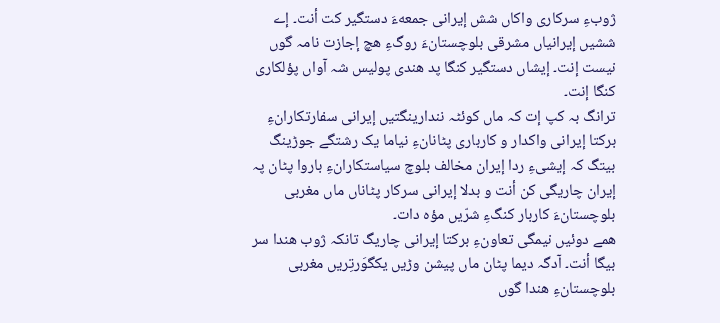ژوبءِ سرکاری واکاں شش إیرانی جمعهءَ دستگیر کت أنت۔ إے ششیں إیرانیاں مشرقی بلوچستانءَ روگءِ ھچ إجازت نامہ گوں نیست إنت۔ إیشاں دستگیر کنگا پد ھندی پولیس شہ آواں پؤلکاری کنگا إنت۔
ترانگ بہ کپ إت کہ ماں کوئٹہ نندارینگتيں إیرانی سفارتکارانءِ برکتا إیرانی واکدار و کارباری پٹانانءِ نیاما یک رشتگے جوڑینگ بیتگ کہ إیشیءِ ردا إیران مخالف بلوچ سیاستکارانءِ باروا پٹان پہ إیران چاریگی کن أنت و بدلا إیرانی سرکار پٹاناں ماں مغربی بلوچستانءَ کاربار کنگءِ شرّیں مؤہ دات۔
ھمے دوئیں نیمگی تعاونءِ برکتا إیرانی چاریگ تانکہ ژوب ھندا سر بیگا أنت۔ آدگہ دیما پٹان ماں پیشن وڑیں یکگوَرتِریں مغربی بلوچستانءِ ھندا گوں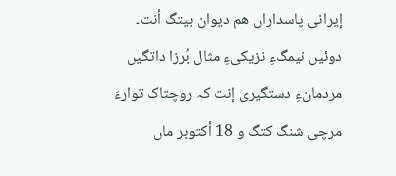إیرانی پاسداراں ھم دیوان بیتگ أنت۔
دوئیں نیمگءِ نزیکیءِ مثال بُرزا داتگیں مردمانءِ دستگیری إنت کہ روچتاک توارءَ مرچی شنگ کتگ و 18 أکتوبر ماں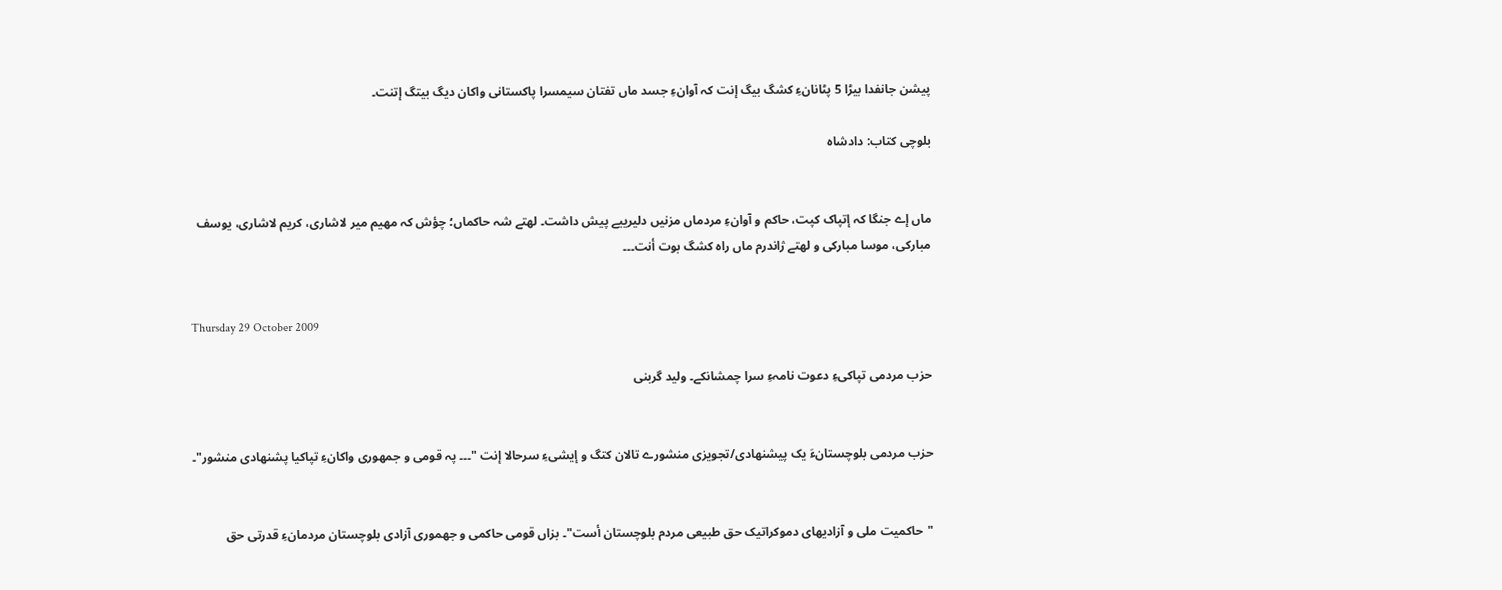پیشن جانفدا بیڑا 5 پٹانانءِ کشگ بیگ إنت کہ آوانءِ جسد ماں تفتان سیمسرا پاکستانی واکان دیگ بیتگ إتنت۔

بلوچی کتاب: دادشاه


ماں إے جنگا کہ إتپاک کپت، حاکم و آوانءِ مردماں مزنیں دلیرییے پیش داشت۔ لھتے شہ حاکماں؛ چؤش کہ مھیم میر لاشاری، کریم لاشاری، یوسف مبارکی، موسا مبارکی و لھتے ژاندرم ماں راہ کشگ بوت أنت۔۔۔


Thursday 29 October 2009

حزب مردمی تپاکیءِ دعوت نامہءِ سرا چمشانکے۔ ولید گربنی


حزب مردمی بلوچستانءَ یک پیشنھادی/تجویزی منشورے تالان کتگ و إیشیءِ سرحالا إنت "۔۔۔ پہ قومی و جمھوری واکانءِ تپاکیا پشنھادی منشور"۔


"حاکمیت ملی و آزادیھای دموکراتیک حق طبیعی مردم بلوچستان أست"۔ بزاں قومی حاکمی و جھموری آزادی بلوچستان مردمانءِ قدرتی حق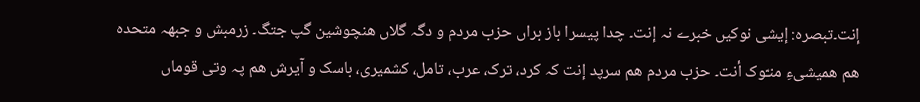إنت۔تبصرہ: إیشی نوکیں خبرے نہ إنت۔ چدا پیسرا باز براں حزب مردم و دگہ گلاں هنچوشین گپ جتگ۔ زرمبش و جبھہ متحدہ ھم ھمیشیءِ منـّوک أنت۔ حزب مردم ھم سرپد إنت کہ کرد، ترک، عرب، تامل، کشمیری، باسک و آیرش ھم پہ وتی قوماں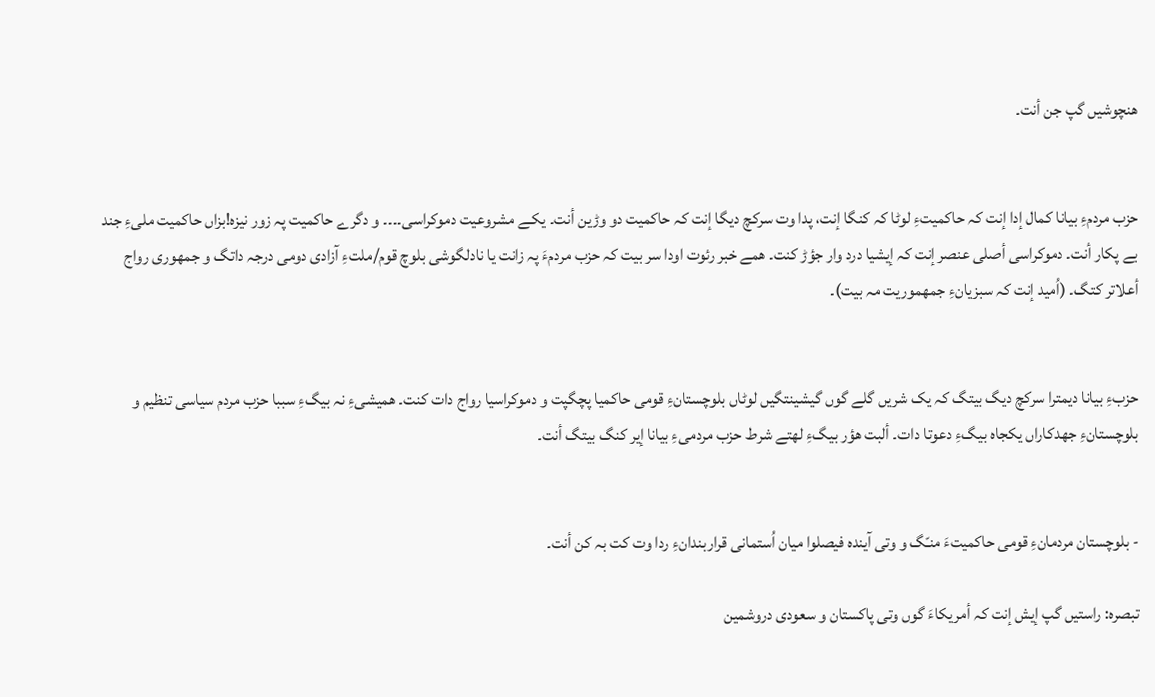ھنچوشیں گپ جن أنت۔


حزب مردمءِ بیانا کمال إدا إنت کہ حاکمیتءِ لوٹا کہ کنگا إنت، پدا وت سرکچ دیگا إنت کہ حاکمیت دو وڑین أنت۔ یکـے مشروعیت دموکراسی۔۔۔۔ و دگرے حاکمیت پہ زور نیزہ!بزاں حاکمیت ملیءِ جند بے پکار أنت۔ دموکراسی أصلی عنصر إنت کہ إیشیا درد وار جؤڑ کنت۔ ھمے خبر رئوت اودا سر بیت کہ حزب مردمءَ پہ زانت یا نادلگوشی بلوچ قوم/ملتءِ آزادی دومی درجہ داتگ و جمھوری رواج أعلاتر کتگ۔ (اُمید إنت کہ سبزیانءِ جمھموریت مہ بیت)۔


حزبءِ بیانا دیمترا سرکچ دیگ بیتگ کہ یک شریں گلے گوں گیشینتگیں لوٹاں بلوچستانءِ قومی حاکمیا پچگپت و دموکراسیا رواج دات کنت۔ ھمیشیءِ نہ بیگءِ سببا حزب مردم سیاسی تنظیم و بلوچستانءِ جھدکاراں یکجاہ بیگءِ دعوتا دات۔ ألبت ھؤر بیگءِ لھتے شرط حزب مردمیءِ بیانا إیر کنگ بیتگ أنت۔


- بلوچستان مردمانءِ قومی حاکمیتءَ منـّگ و وتی آیندہ فیصلوا میان اُستمانی قراربندانءِ ردا وت کت بہ کن أنت۔

تبصرہ: راستیں گپ إیش إنت کہ أمریکاءَ گوں وتی پاکستان و سعودی دروشمین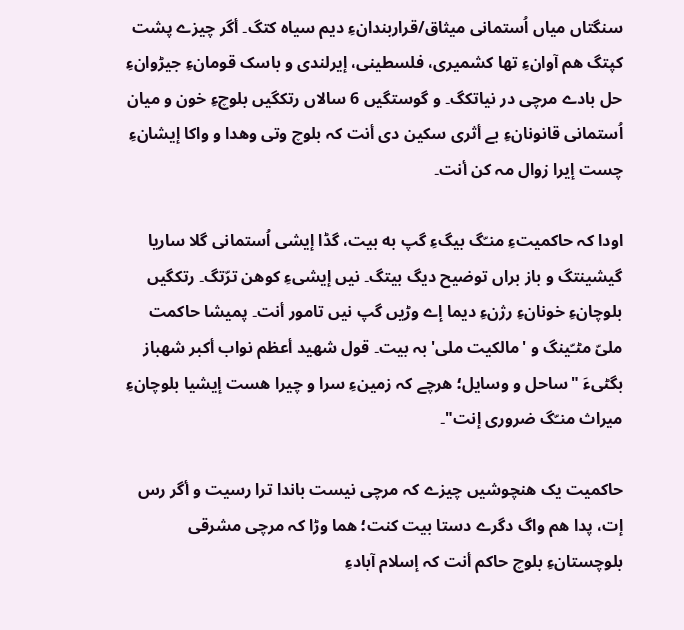سنگتاں میاں اُستمانی میثاق/قراربندانءِ دیم سیاہ کتگ۔ أگر چیزے پشت کپتگ ھم آوانءِ تھا کشمیری، فلسطینی، إیرلندی و باسک قومانءِ جیڑوانءِ حل بادے مرچی در نیاتکگ۔ و گوستگیں 6 سالاں رتکگیں بلوچءِ خون و میان اُستمانی قانونانءِ بے أثری سکین دی أنت کہ بلوچ وتی وھدا و واکا إیشانءِ چست إیرا زوال مہ کن أنت۔

اودا کہ حاکمیتءِ منـّگ بیگءِ گپ به بیت، گڈا إیشی اُستمانی گلا ساریا گيشینتگ و باز براں توضیح دیگ بیتگ۔ نیں إیشیءِ کوھن ترّتگ۔ رتکگیں بلوچانءِ خونانءِ رژنءِ دیما إے وڑیں گپ نیں تامور أنت۔ پمیشا حاکمت ملیّ مٹـّینگ و 'مالکیت ملی' بہ بیت۔ قول شھید أعظم نواب أکبر شھباز بگٹیءَ "ساحل و وسایل؛ ھرچے کہ زمینءِ سرا و چیرا ھست إیشیا بلوچانءِ میراث منـّگ ضروری إنت"۔

حاکمیت یک ھنچوشیں چیزے کہ مرچی نیست باندا ترا رسیت و أگر رس إت، پدا ھم واگ دگرے دستا بیت کنت؛ ھما وڑا کہ مرچی مشرقی بلوچستانءِ بلوچ حاکم أنت کہ إسلام آبادءِ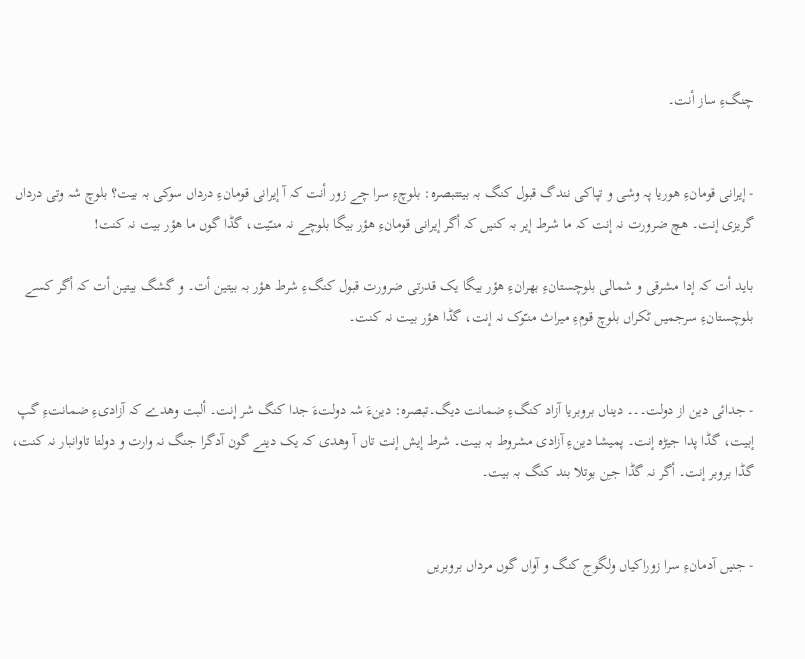چنگءِ ساز أنت۔


- إیرانی قومانءِ ھوریا پہ وشی و تپاکی نندگ قبول کنگ بہ بیتتبصرہ: بلوچءِ سرا چے زور أنت کہ آ إیرانی قومانءِ درداں سوکی بہ بیت؟ بلوچ شہ وتی درداں گریزی إنت۔ ھچ ضرورت نہ إنت کہ ما شرط إیر بہ کنیں کہ أگر إیرانی قومانءِ ھؤر بیگا بلوچے نہ منـّیت، گڈا گوں ما ھؤر بیت نہ کنت!

باید أت کہ إدا مشرقی و شمالی بلوچستانءِ بھرانءِ ھؤر بیگا یک قدرتی ضرورت قبول کنگءِ شرط ھؤر بہ بیتین أت۔ و گشگ بیتین أت کہ أگر کسے بلوچستانءِ سرجمیں ٹکراں بلوچ قومءِ میراث منـّوک نہ إنت، گڈا ھؤر بیت نہ کنت۔


- جدائی دین از دولت۔۔۔ دیناں بروبریا آزاد کنگءِ ضمانت دیگ۔تبصرہ: دینءَ شہ دولتءَ جدا کنگ شر إنت۔ ألبت وھدے کہ آزادیءِ ضمانتءِ گپ إبیت، گڈا پدا جیڑہ إنت۔ پمیشا دینءِ آزادی مشروط بہ بیت۔ شرط إیش إنت تاں آ وھدی کہ یک دینے گون آدگرا جنگ نہ وارت و دولتا تاوانبار نہ کنت، گڈا بروبر إنت۔ أگر نہ گڈا جـِن بوتلا بند کنگ بہ بیت۔


- جنیں آدمانءِ سرا زوراکیاں ولگوج کنگ و آواں گوں مرداں بروبریں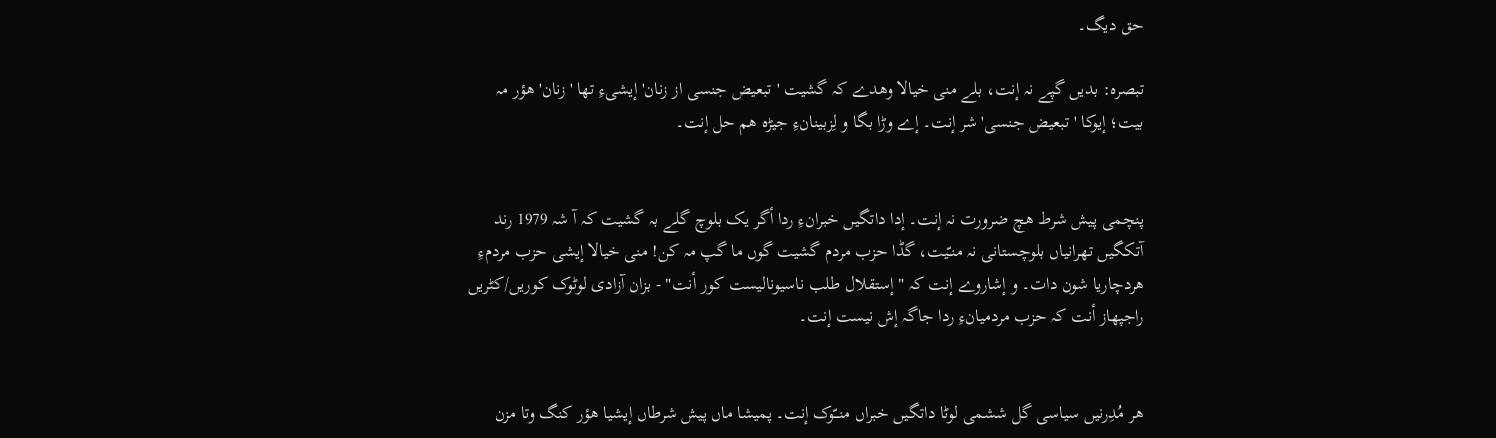حق دیگ۔

تبصرہ: بدیں گپے نہ إنت، بلے منی خیالا وھدے کہ گشیت 'تبعیض جنسی از زنان' إیشیءِ تھا 'زنان' ھؤر مہ بیت؛ إیوکا 'تبعیض جنسی' شر إنت۔ إے وڑا بگا و لِزبینانءِ جیڑہ ھم حل إنت۔


پنچمی پیش شرط ھچ ضرورت نہ إنت۔ إدا داتگیں خبرانءِ ردا أگر یک بلوچ گلے بہ گشیت کہ آ شہ 1979 رند آتکگیں تھرانیاں بلوچستانی نہ منـّیت، گڈا حزب مردم گشیت گوں ما گپ مہ کن! منی خیالا إیشی حزب مردمءِ ھردچاریا شون دات۔ و إشاروے إنت کہ "إستقلال طلب ناسیونالیست کور أنت" - بزان آزادی لوٹوک کوریں/کٹریں راجپھاز أنت کہ حزب مردمیانءِ ردا جاگہ إش نیست إنت۔


ھر مُدِرنیں سیاسی گل ششمی لوٹا داتگیں خبراں منــّوک إنت۔ پمیشا ماں پیش شرطاں إیشیا ھؤر کنگ وتا مزن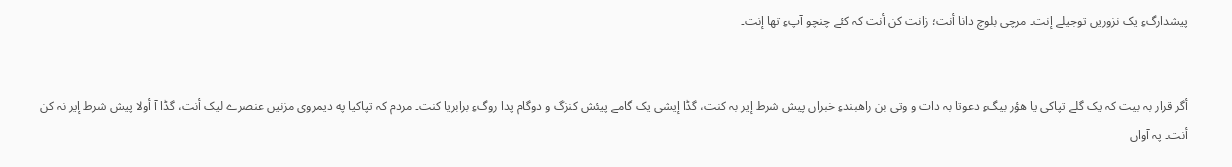پیشدارگءِ یک نزوریں توجیلے إنت۔ مرچی بلوچ دانا أنت؛ زانت کن أنت کہ کئے چنچو آپءِ تھا إنت۔


أگر قرار بہ بیت کہ یک گلے تپاکی یا ھؤر بیگءِ دعوتا بہ دات و وتی بن راھبندءِ خبراں پیش شرط إیر بہ کنت، گڈا إیشی یک گامے پیئش کنزگ و دوگام پدا روگءِ برابریا کنت۔ مردم کہ تپاکیا په دیمروی مزنیں عنصرے لیک أنت، گڈا آ أولا پیش شرط إیر نہ کن أنت۔ پہ آواں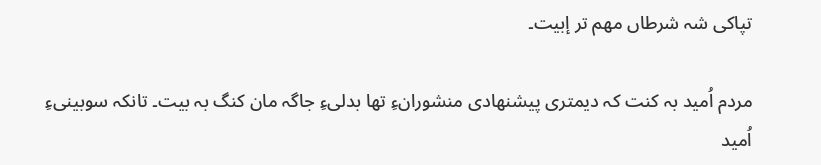تپاکی شہ شرطاں مھم تر إبیت۔

مردم اُمید بہ کنت کہ دیمتری پیشنھادی منشورانءِ تھا بدلیءِ جاگہ مان کنگ بہ بیت۔ تانکہ سوبینیءِ اُمید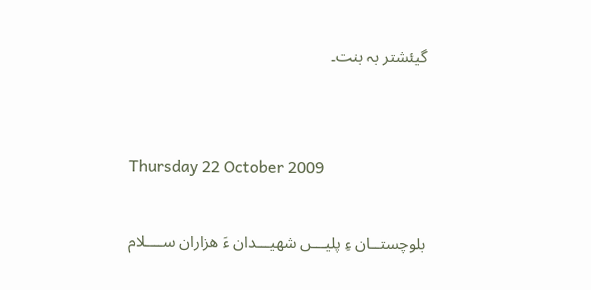گيئشتر بہ بنت۔


Thursday 22 October 2009

بلوچستــان ءِ پليـــں شهيـــدان ءَ هزاران ســــلام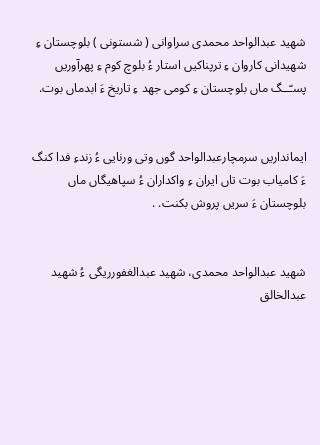شهيد عبدالواحد محمدی سراوانی ( شستونی ) بلوچستان ءِ شهيدانی کاروان ءِ ترپناکیں استار ءُ بلوچ کوم ءِ پهرآوریں پسـّــگ ماں بلوچستان ءِ کومی جهد ءِ تاريخ ءَ ابدماں بوت.


ايمانداريں سرمچارعبدالواحد گوں وتی ورنايی ءُ زندءِ فدا کنگ ءَ کامياب بوت تاں ايران ءِ واکداران ءُ سپاهيگاں ماں بلوچستان ءَ سريں پروش بکنت. .


شهيد عبدالواحد محمدی، شهيد عبدالغفورريگی ءُ شهيد عبدالخالق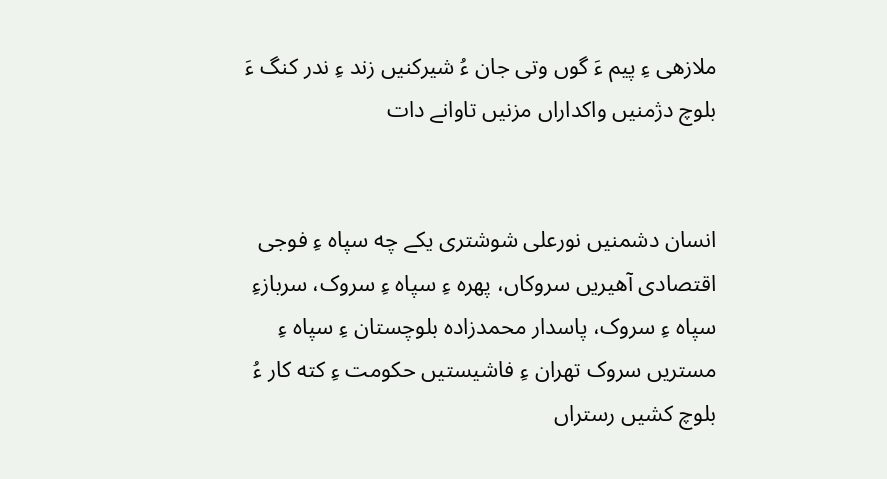ملازهی ءِ پيم ءَ گوں وتی جان ءُ شيرکنيں زند ءِ ندر کنگ ءَ بلوچ دژمنيں واکداراں مزنيں تاوانے دات


انسان دشمنيں نورعلی شوشتری يکے چه سپاه ءِ فوجی اقتصادی آهيریں سروکاں، پهره ءِ سپاه ءِ سروک، سربازءِ سپاه ءِ سروک، پاسدار محمدزاده بلوچستان ءِ سپاه ءِ مستريں سروک تهران ءِ فاشيستيں حکومت ءِ کته کار ءُ بلوچ کشيں رستراں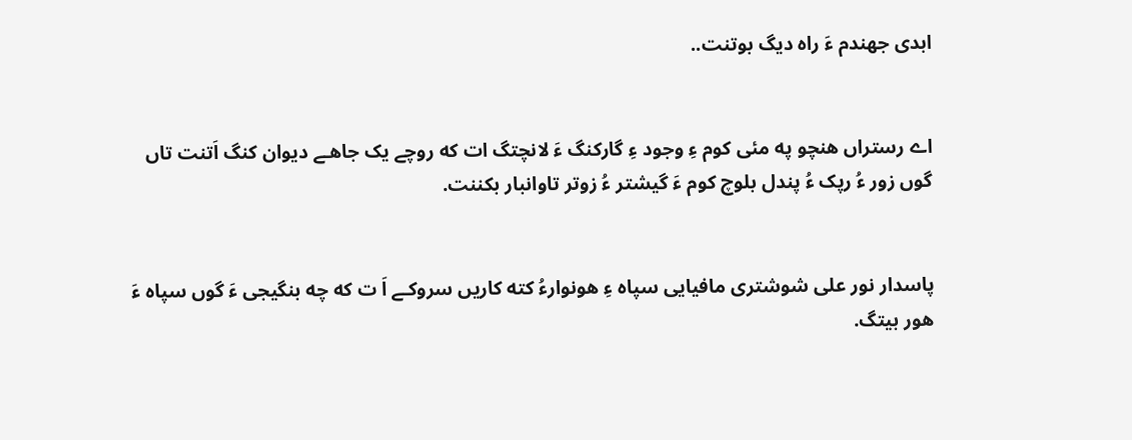ابدی جهندم ءَ راه ديگ بوتنت..


اے رستراں هنچو په مئی کوم ءِ وجود ءِ گارکنگ ءَ لانچتگ ات که روچے يک جاهـے ديوان کنگ اَتنت تاں گوں زور ءُ رپک ءُ پندل بلوچ کوم ءَ گيشتر ءُ زوتر تاوانبار بکننت.


پاسدار نور علی شوشتری مافیایی سپاه ءِ هونوارءُ کته کاریں سروکـے اَ ت که چه بنگیجی ءَ گوں سپاه ءَ هور بیتگ.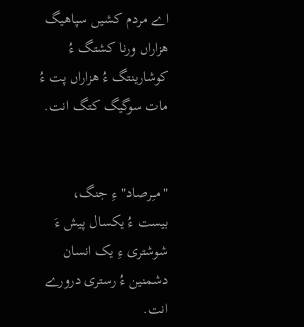اے مردم کشیں سپاهیگ هزاراں ورنا کشتگ ءُ کوشارینتگ ءُ هزاراں پت ءُ مات سوگیگ کتگ انت.


"مـِـرصاد" ءِ جنگ، بيست ءُ يکسال پيش ءَ شوشتری ءِ يک انسان دشمنين ءُ رستری درورے انت.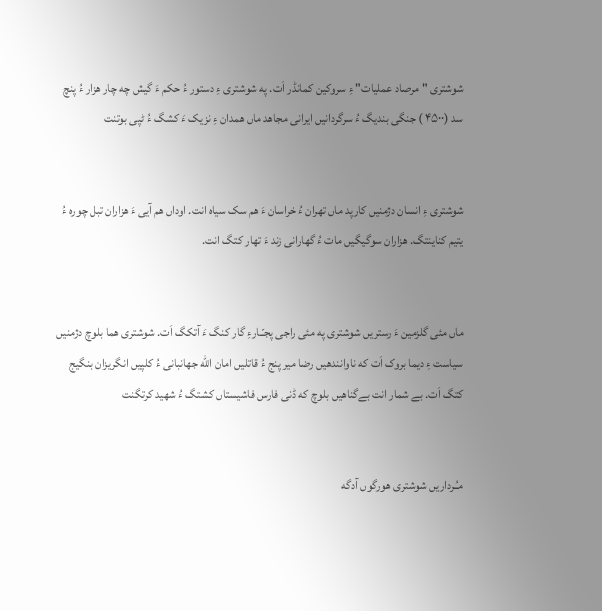شوشتری " مرصاد عملیات" ءِ سروکین کمانڈر اَت. په شوشتری ءِ دستور ءُ حکم ءَ گیش چه چار هزار ءُ پنچ سد (۴۵۰۰ ) جنگی بنديگ ءُ سرگردانیں ایرانی مجاهد ماں همدان ءِ نزیک ءَ کشگ ءُ ٹپی بوتنت


شوشتری ءِ انسان دژمنیں کارپد ماں تهران ءُ خراسان ءَ هم سک سیاه انت. اوداں هم آیی ءَ هزاران تبل چوره ءُ یتیم کناینتگ. هزاران سوگیگیں مات ءُ گهارانی زند ءَ تهار کتگ انت.


ماں مئی گلزمین ءَ رستریں شوشتری په مئی راجی پجـّـارءِ گار کنگ ءَ آتکگ اَت. شوشتری هما بلوچ دژمنیں سیاست ءِ دیما بروک اَت که ناوانندهیں رضا میر پنج ءُ قاتلیں امان الله جهانبانی ءُ کلپیں انگریزان بنگیج کتگ اَت. بے شمار انت بےگناهیں بلوچ که ڈنی فارس فاشيستاں کشتگ ءُ شهيد کرتگنت


مـُـرداریں شوشتری هورگوں آدگه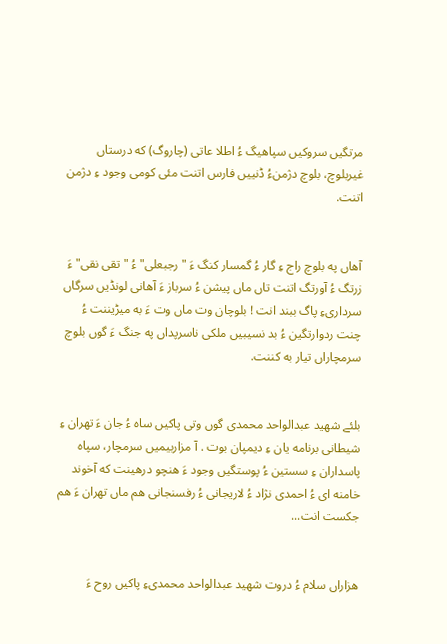مرتگیں سروکیں سپاهیگ ءُ اطلا عاتی (چاروگ) که درستاں غیربلوچ، بلوچ دژمنءُ ڈنییں فارس اتنت مئی کومی وجود ءِ دژمن اتنت.


آهاں په بلوچ راج ءِ گار ءُ گمسار کنگ ءَ "رجبعلی" ءُ " تقی نقی" ءَ زرتگ ءُ آورتگ اتنت تاں ماں پیشن ءُ سرباز ءَ آهانی لونڈیں سرگاں سرداریءِ پاگ ببند انت ! بلوچان وت ماں وت ءَ به میڑيننت ءُ چنت ردوارتگين ءُ بد نسيبيں ملکی ناسرپداں په جنگ ءَ گوں بلوچ سرمچاراں تيار به کننت.


بلئے شهيد عبدالواحد محمدی گوں وتی پاکيں ساه ءُ جان ءَ تهران ءِ شيطانی برنامه يان ءِ ديمپان بوت . آ مزاربيمیں سرمچار، سپاه پاسداران ءِ سستين ءُ پوستگيں وجود ءَ هنچو درهينت که آخوند خامنه ای ءُ احمدی نژاد ءُ لاريجانی ءُ رفسنجانی هم ماں تهران ءَ هم جکست انت...


هزاراں سلام ءُ دروت شهيد عبدالواحد محمدیءِ پاکيں روح ءَ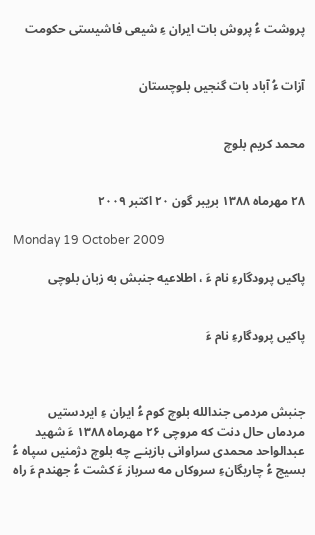پروشت ءُ پروش بات ايران ءِ شيعی فاشيستی حکومت


آزات ءُ آباد بات گنجيں بلوچستان


محمد کريم بلوچ


۲۸ مهرماه ۱۳۸۸ بريبر گون ۲۰ اکتبر ۲۰۰۹

Monday 19 October 2009

پاکيں پرودگارءِ نام ءَ ، اطلاعیه جنبش به زبان بلوچی


پاکيں پرودگارءِ نام ءَ



جنبش مردمی جندالله بلوچ کوم ءُ ايران ءِ ايردستيں مردماں حال دنت که مروچی ۲۶ مهرماه ۱۳۸۸ ءَ شهيد عبدالواحد محمدی سراوانی بازينـے چه بلوچ دژمنيں سپاه ءُ بسيج ءُ چاريگانءِ سروکاں مه سرباز ءَ کشت ءُ جهندم ءَ راه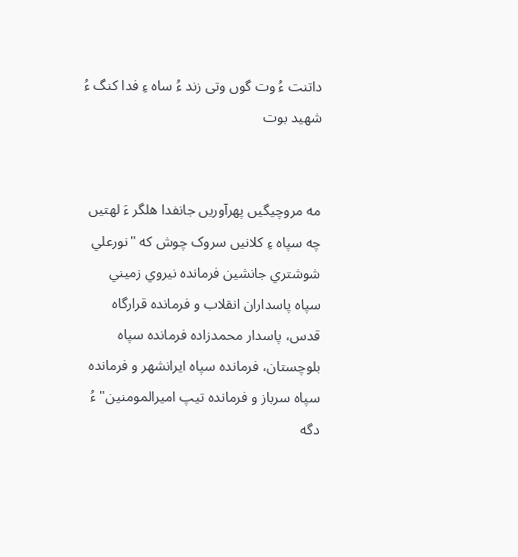داتنت ءُ وت گوں وتی زند ءُ ساه ءِ فدا کنگ ءُ شهيد بوت


مه مروچيگيں پهرآوريں جانفدا هلگر ءَ لهتيں چه سپاه ءِ کلانيں سروک چوش که "نورعلي شوشتري جانشين فرمانده نيروي زميني سپاه پاسداران انقلاب و فرمانده قرارگاه قدس،‌ پاسدار محمدزاده فرمانده سپاه بلوچستان، فرمانده سپاه ايرانشهر و فرمانده سپاه سرباز و فرمانده تيپ اميرالمومنين" ءُ دگه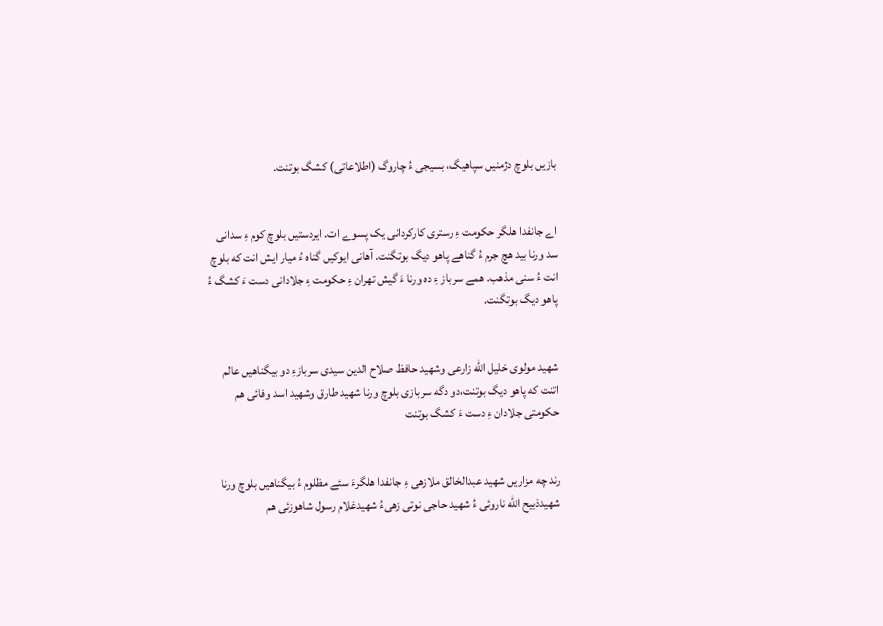بازيں بلوچ دژمنيں سپاهيگ، بسيجی ءُ چاروگ (اطلاعاتی) کشگ بوتنت.


اے جانفدا هلگر حکومت ءِ رستری کارکردانی يک پسوے ات. ايردستيں بلوچ کوم ءِ سدانی سد ورنا بيد هچ جرم ءُ گناهے پاهو ديگ بوتگنت. آهانی ايوکيں گناه ءُ ميار ايش انت که بلوچ انت ءُ سنی مذهب. همے سرباز ءِ ده ورنا ءَ گيش تهران ءِ حکومت ءِ جلادانی دست ءَ کشگ ءُ پاهو ديگ بوتگنت.


شهيد مولوی خلیل الله زارعی وشهيد حافظ صلاح الدین سیدی سربازءِ دو بيگناهيں عالم اتنت که پاهو ديگ بوتنت،دو دگه سربازی بلوچ ورنا شهيد طارق وشهيد اسد وفائی هم حکومتی جلادان ءِ دست ءَ کشگ بوتنت


رند چه مزاريں شهيد عبدالخالق ملازهی ءِ جانفدا هلگرءَ سئے مظلوم ءُ بيگناهيں بلوچ ورنا شهيدذبیح الله ناروئی ءُ شهيد حاجی نوتی زهیءُ شهيدغلام رسول شاهوزئی هم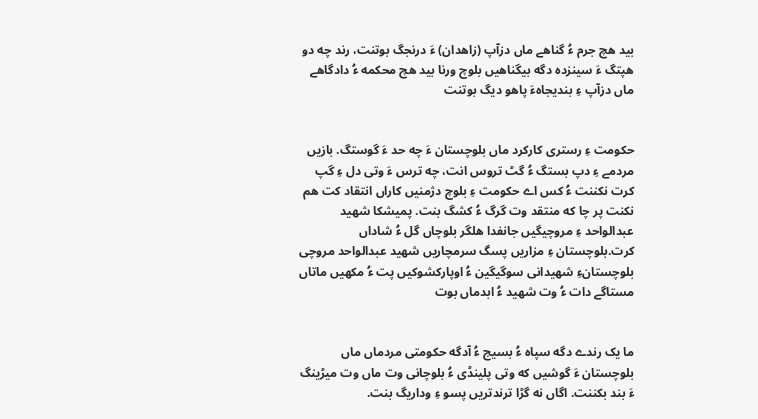بيد هچ جرم ءُ گناهے ماں دزآپ (زاهدان) ءَ درنجگ بوتنت، رند چه دو هپتگ ءَ سينزده دگه بيگناهيں بلوچ ورنا بيد هچ محکمه ءُ دادگاهے ماں دزآپ ءِ بنديجاهءَ پاهو ديگ بوتنت


حکومت ءِ رستری کارکرد ماں بلوچستان ءَ چه حد ءَ گوستگ. بازيں مردمے ءِ دپ بستگ ءُ گٹ تروس انت، چه ترس ءَ وتی دل ءِ گپ کرت نکننت ءُ کس اے حکومت ءِ بلوچ دژمنيں کاراں انتقاد کت هم نکنت پر چا که منتقد وت گرگ ءُ کشگ بنت. پميشکا شهيد عبدالواحد ءِ مروچيگيں جانفدا هلگر بلوچاں گل ءُ شاداں کرت.بلوچستان ءِ مزاريں پسگ سرمچاريں شهيد عبدالواحد مروچی بلوچستانءِ شهيدانی سوگيگين ءُ اوپارکشوکيں پت ءُ مکهيں ماتاں مستاگے دات ءُ وت شهيد ءُ ابدماں بوت


ما يک رندے دگه سپاه ءُ بسيج ءُ آدگه حکومتی مردماں ماں بلوچستان ءَ گوشيں که وتی پلينڈی ءُ بلوچانی وت ماں وت میڑينگ ءَ بند بکننت. اگاں نه گڑا ترندتريں پسو ءِ وداريگ بنت.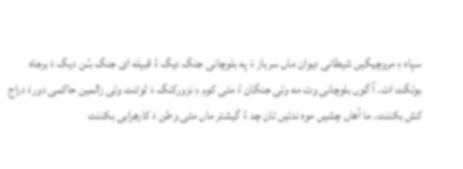سپاه ءِ مروچيگيں شيطانی ديوان ماں سرباز ءَ په بلوچانی جنگ ديگ ءُ قبيله ای جنگ بـُـن ديگ ءَ برجاه بوتگت ات. آ گوں بلوچانی وت مه وتی جنگان ءُ مئی کوم ءِ نزورکنگ ءَ لوٹنت وتی زالمين حاکمی دورءَ دراج کش بکننت. ما آهاں چشيں موه ندئيں تان چد ءُ گيشتر ماں مئی وطن ءَ کارهرابی بکننت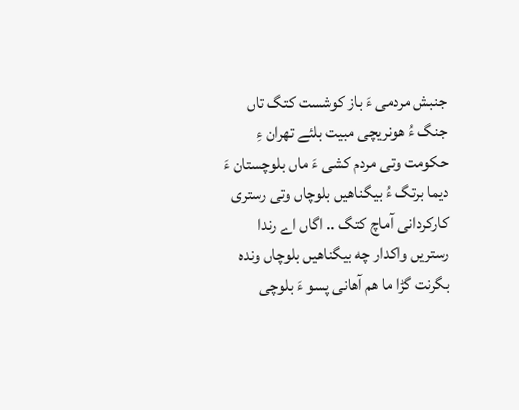جنبش مردمی ءَ باز کوشست کتگ تاں جنگ ءُ هونريچی مبيت بلئے تهران ءِ حکومت وتی مردم کشی ءَ ماں بلوچستان ءَ ديما برتگ ءُ بيگناهيں بلوچاں وتی رستری کارکردانی آماچ کتگ .. اگاں اے رندا رستريں واکدار چه بيگناهيں بلوچاں ونده بگرنت گڑا ما هم آهانی پسو ءَ بلوچی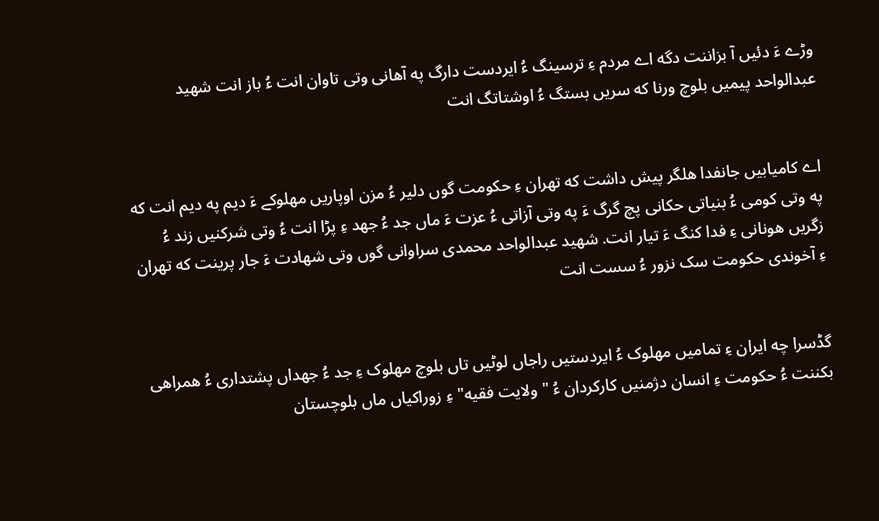وڑے ءَ دئيں آ بزاننت دگه اے مردم ءِ ترسينگ ءُ ايردست دارگ په آهانی وتی تاوان انت ءُ باز انت شهيد عبدالواحد پيميں بلوچ ورنا که سريں بستگ ءُ اوشتاتگ انت


اے کاميابيں جانفدا هلگر پيش داشت که تهران ءِ حکومت گوں دلير ءُ مزن اوپاريں مهلوکے ءَ ديم په ديم انت که په وتی کومی ءُ بنياتی حکانی پچ گرگ ءَ په وتی آزاتی ءُ عزت ءَ ماں جد ءُ جهد ءِ پڑا انت ءُ وتی شرکنيں زند ءُ زگريں هونانی ءِ فدا کنگ ءَ تيار انت. شهيد عبدالواحد محمدی سراوانی گوں وتی شهادت ءَ جار پرينت که تهران ءِ آخوندی حکومت سک نزور ءُ سست انت


گڈسرا چه ايران ءِ تماميں مهلوک ءُ ايردستيں راجاں لوٹيں تاں بلوچ مهلوک ءِ جد ءُ جهداں پشتداری ءُ همراهی بکننت ءُ حکومت ءِ انسان دژمنيں کارکردان ءُ " ولايت فقيه" ءِ زوراکياں ماں بلوچستان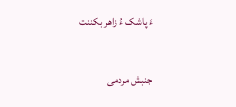ءَ پاشک ءُ زاهر بکننت


جنبش مردمی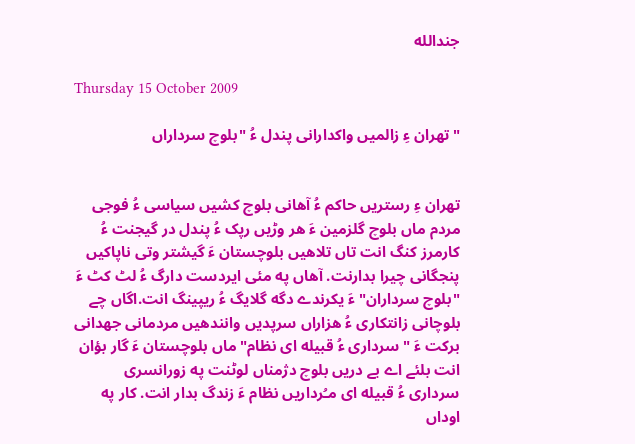جندالله

Thursday 15 October 2009

"تهران ءِ زالميں واکدارانی پندل ءُ "بلوچ سرداراں


تهران ءِ رستريں حاکم ءُ آهانی بلوچ کشيں سياسی ءُ فوجی مردم ماں بلوچ گلزمين ءَ هر وڑيں رپک ءُ پندل در گيجنت ءُ کارمرز کنگ انت تاں تلاهيں بلوچستان ءَ گيشتر وتی ناپاکيں پنجگانی چيرا بدارنت. آهاں په مئی ايردست دارگ ءُ لٹ کٹ ءَ "بلوچ سرداران" ءَ يکرندے دگه گلايگ ءُ ريپينگ انت.اگاں چے بلوچانی زانتکاری ءُ هزاراں سرپديں وانندهيں مردمانی جهدانی برکت ءَ " سرداری ءُ قبيله ای نظام" ماں بلوچستان ءَ گار بؤان انت بلئے اے بے دريں بلوچ دژمناں لوٹنت په زورانسری سرداری ءُ قبيله ای مـُرداريں نظام ءَ زندگ بدار انت. کار په اوداں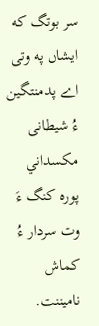سر بوتگ که ايشاں په وتی اے پدمنتگين ءُ شيطانی مکسداني پوره کنگ ءَ وت سردار ءُ کماش ناميننت.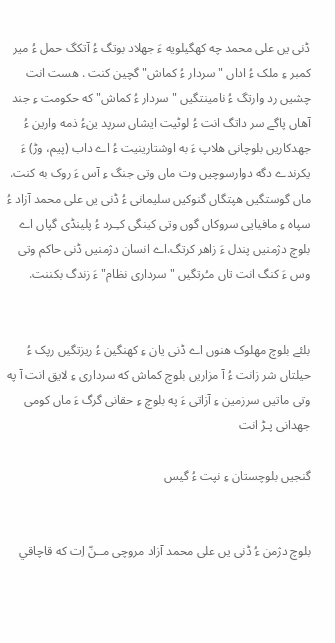ڈنی يں علی محمد چه کهگيلويه ءَ جهلاد بوتگ ءُ آتکگ حمل ءُ مير کمبر ءِ ملک ءُ اداں " سردار ءُ کماش" گچين کنت . هست انت چشيں رد وارتگ ءُ نامينتگيں "سردار ءُ کماش" که حکومت ءِ جند آهاں پاگے سر داتگ انت ءُ لوٹيت ايشاں سرپد ينءُ ذمه وارين ءُ جهدکاريں بلوچانی هلاپ ءَ به اوشتارينيت ءُ اے داب (پيم، وڑ) ءَ يکرندے دگه دوارسوچيں وت ماں وتی جنگ ءِ آس ءَ روک به کنت. ماں گوستگيں هپتگاں گنوکيں سليمانی ءُ ڈنی يں علی محمد آزاد ءُ سپاه ءِ مافيايی سروکاں گوں وتی کينگی کـِـرد ءُ پلينڈی گپاں اے بلوچ دژمنيں پندل ءَ زاهر کرتگ.اے انسان دژمنيں ڈنی حاکم وتی وس ءَ کنگ انت تاں مـُرتگيں " سرداری نظام" ءَ زندگ بکننت.


بلئے بلوچ مهلوک هنوں اے ڈنی يان ءِ کهنگين ءُ ريزتگيں رپک ءُ حيلتاں شر زانت ءُ آ مزاريں بلوچ کماش که سرداری ءِ لايق انت آ په وتی ماتيں سرزمين ءِ آزاتی ءَ په بلوچ ءِ حقانی گرگ ءَ ماں کومی جهدانی پـڑ انت

گنجيں بلوچستان ءِ نپت ءُ گيس


بلوچ دژمن ءُ ڈنی يں علی محمد آزاد مروچی مــنّ اِت که قاچاقي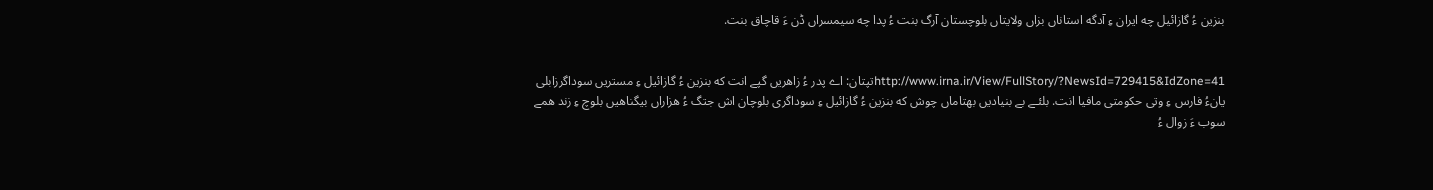بنزين ءُ گازائيل چه ايران ءِ آدگه استاناں بزاں ولايتاں بلوچستان آرگ بنت ءُ پدا چه سيمسراں ڈن ءَ قاچاق بنت.


http://www.irna.ir/View/FullStory/?NewsId=729415&IdZone=41تپتان: اے پدر ءُ زاهريں گپے انت که بنزين ءُ گازائيل ءِ مستريں سوداگرزابلی يانءُ فارس ءِ وتی حکومتی مافيا انت. بلئـے بے بنياديں بهتاماں چوش که بنزين ءُ گازائيل ءِ سوداگری بلوچان اش جتگ ءُ هزاراں بيگناهيں بلوچ ءِ زند همے سوب ءَ زوال ءُ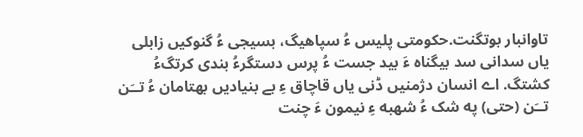تاوانبار بوتگنت.حکومتی پليس ءُ سپاهيگ، بسيجی ءُ گنوکيں زابلی ياں سدانی سد بيگناه ءَ بيد جست ءُ پرس دستگرءُ بندی کرتگءُ کشتگ. اے انسان دژمنيں ڈنی ياں قاچاق ءِ بے بنياديں بهتامان ءُ تــَن تــَن (حتی) په شک ءُ شهبه ءِ نيمون ءَ چنت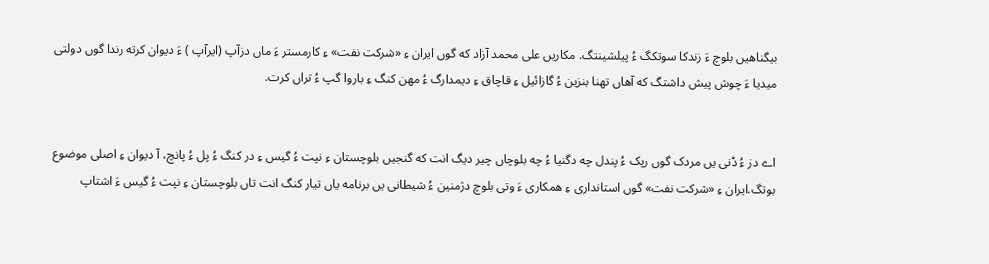بيگناهيں بلوچ ءَ زندکا سوتکگ ءُ پيلشينتگ. مکاريں علی محمد آزاد که گوں ايران ءِ «شرکت نفت» ءِ کارمستر ءَ ماں دزآپ (ايرآپ ) ءَ ديوان کرته رندا گوں دولتی ميديا ءَ چوش پيش داشتگ که آهاں تهنا بنزين ءُ گازائيل ءِ قاچاق ءِ ديمدارگ ءُ مهن کنگ ءِ باروا گپ ءُ تراں کرت.


اے دز ءُ ڈنی يں مردک گوں رپک ءُ پندل چه دگنيا ءُ چه بلوچاں چير ديگ انت که گنجيں بلوچستان ءِ نپت ءُ گيس ءِ در کنگ ءُ پل ءُ پانچ، آ ديوان ءِ اصلی موضوع بوتگ.ايران ءِ «شرکت نفت» گوں استانداری ءِ همکاری ءَ وتی بلوچ دژمنين ءُ شيطانی يں برنامه ياں تيار کنگ انت تاں بلوچستان ءِ نپت ءُ گيس ءَ اشتاپ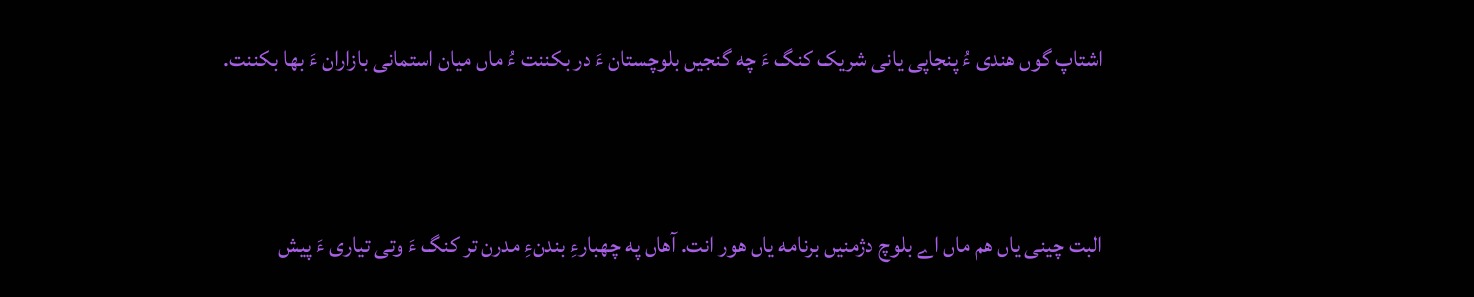اشتاپ گوں هندی ءُ پنجاپی يانی شريک کنگ ءَ چه گنجيں بلوچستان ءَ در بکننت ءُ ماں ميان استمانی بازاران ءَ بها بکننت.


البت چينی ياں هم ماں اے بلوچ دژمنيں برنامه ياں هور انت. آهاں په چهبارءِ بندنءِ مدرن تر کنگ ءَ وتی تياری ءَ پيش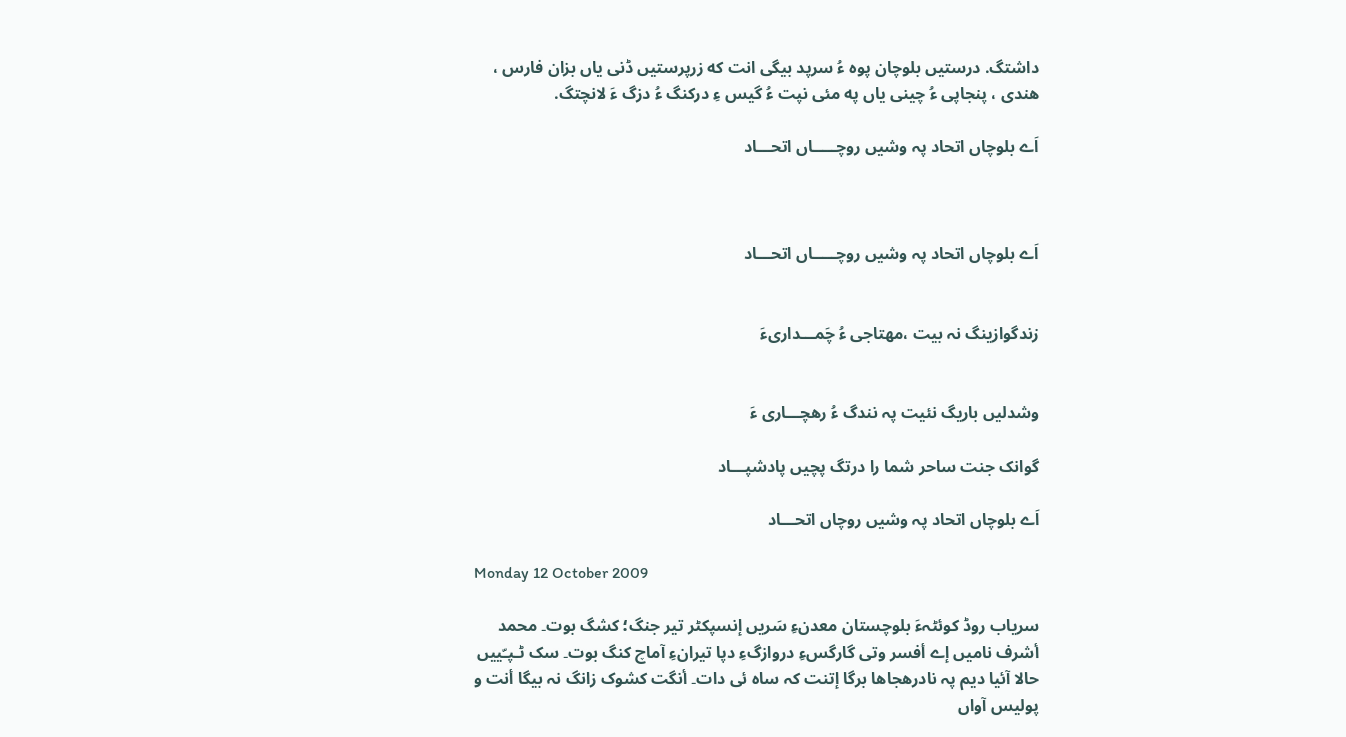داشتگ. درستيں بلوچان پوه ءُ سرپد بيگی انت که زرپرستيں ڈنی ياں بزان فارس ، هندی ، پنجاپی ءُ چينی ياں په مئی نپت ءُ گيس ءِ درکنگ ءُ دزگ ءَ لانچتگ.

اَے بلوچاں اتحاد پہ وشیں روچـــــاں اتحـــاد



اَے بلوچاں اتحاد پہ وشیں روچـــــاں اتحـــاد


زندگوازینگ نہ بیت ،مھتاجی ءُ چَمـــداریءَ


وشدلیں باریگ نئیت پہ نندگ ءُ رھچـــاری ءَ

گوانک جنت ساحر شما را درتگ پچیں پادشپـــاد

اَے بلوچاں اتحاد پہ وشیں روچاں اتحـــاد

Monday 12 October 2009

سریاب روڈ کوئٹہءَ بلوچستان معدنءِ سَریں إنسپکٹر تیر جنگ؛ کشگ بوت۔ محمد أشرف نامیں إے أفسر وتی گارگسءِ دروازگءِ دپا تیرانءِ آماچ کنگ بوت۔ سک ٹـپـّییں حالا آئیا دیم پہ نادرھجاھا برگا إتنت کہ ساہ ئی دات۔ أنگت کشوک زانگ نہ بیگا أنت و پولیس آواں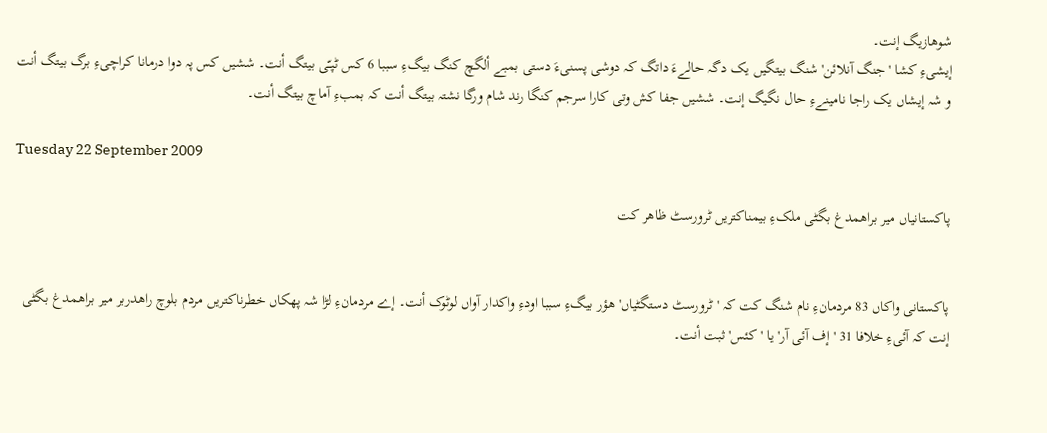شوھازیگ إنت۔
إیشیءِ کشا 'جنگ آنلائن' شنگ بیتگیں یک دگہ حالےءَ داتگ کہ دوشی پسنیءَ دستی بمبے ألگچ کنگ بیگءِ سببا 6 کس ٹپـّی بیتگ أنت۔ ششیں کس پہ دوا درمانا کراچیءِ برگ بیتگ أنت و شہ إیشاں یک راجا نامینےءِ حال نگيگ إنت۔ ششیں جفا کش وتی کارا سرجم کنگا رند شام ورگا نشتہ بیتگ أنت کہ بمبءِ آماچ بیتگ أنت۔

Tuesday 22 September 2009

پاکستانیاں میر براھمدغ بگٹی ملکءِ بیمناکتریں ٹرورسٹ ظاھر کت


پاکستانی واکاں 83 مردمانءِ نام شنگ کت کہ 'ٹرورسٹ دستگٹیاں' ھؤر بیگءِ سببا اودءِ واکدار آواں لوٹوک أنت۔ إے مردمانءِ لڑا شہ پھکاں خطرناکتریں مردم بلوچ راھدربر میر براھمدغ بگٹی إنت کہ آئیءِ خلافا 31 'إف آئی آر' یا 'کئس' ثبت أنت۔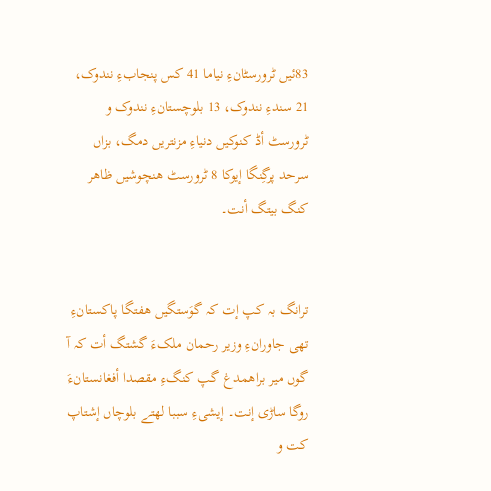83ئیں ٹرورسٹانءِ نیاما 41 کس پنجابءِ نندوک، 21 سندءِ نندوک، 13 بلوچستانءِ نندوک و ٹرورسٹ أڈ کنوکیں دنیاءِ مزنتریں دمگ، بزاں سرحد پرگِنگا إیوکا 8 ٹرورسٹ ھنچوشیں ظاھر کنگ بیتگ أنت۔


ترانگ بہ کپ إت کہ گوَستگیں ھفتگا پاکستانءِ تھی جاورانءِ وزیر رحمان ملکءَ گشتگ أت کہ آ گوں میر براھمدغ گپ کنگءِ مقصدا أفغانستانءَ روگا ساڑی إنت۔ إیشیءِ سببا لھتے بلوچاں إشتاپ کت و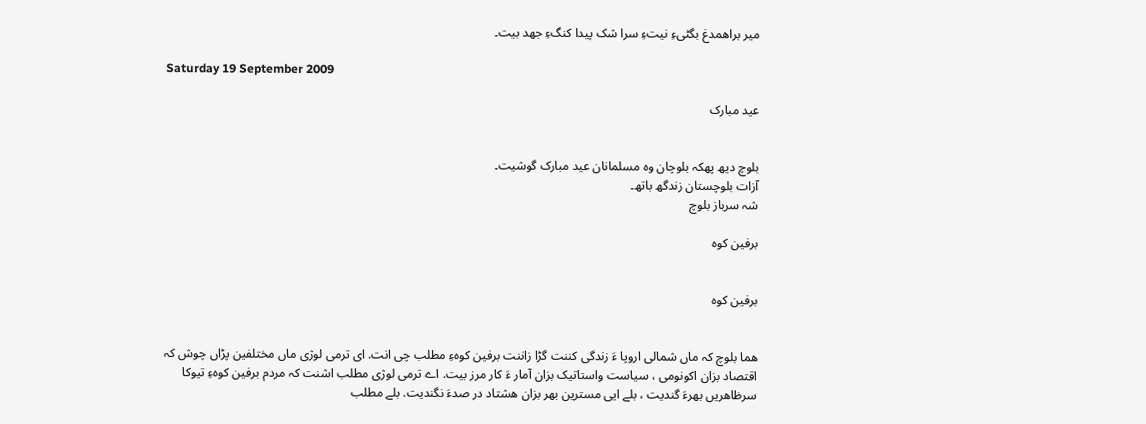میر براھمدغ بگٹیءِ نیتءِ سرا شک پیدا کنگءِ جھد بیت۔

Saturday 19 September 2009

عید مبارک


بلوچ دیھ پھکہ بلوچان وہ مسلمانان عید مبارک گوشیت۔
آزات بلوچستان زندگھ باتھ۔
شہ سرباز بلوچ

برفین کوه


برفین کوه


ھما بلوچ کہ ماں شمالی اروپا ءَ زندگی کننت گڑا زاننت برفین کوهءِ مطلب چی انت. ای ترمی لوژی ماں مختلفین پڑاں چوش کہ اقتصاد بزان اکونومی ، سیاست واستاتیک بزان آمار ءَ کار مرز بیت. اے ترمی لوژی مطلب اشنت کہ مردم برفین کوهءِ تیوکا سرظاھریں بھرءَ گندیت ، بلے ایی مسترین بهر بزان هشتاد در صدءَ نگندیت. بلے مطلب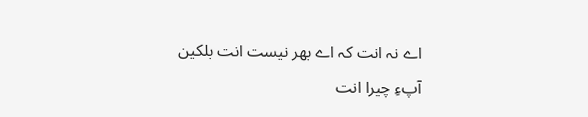اے نہ انت کہ اے بهر نیست انت بلکین آپءِ چیرا انت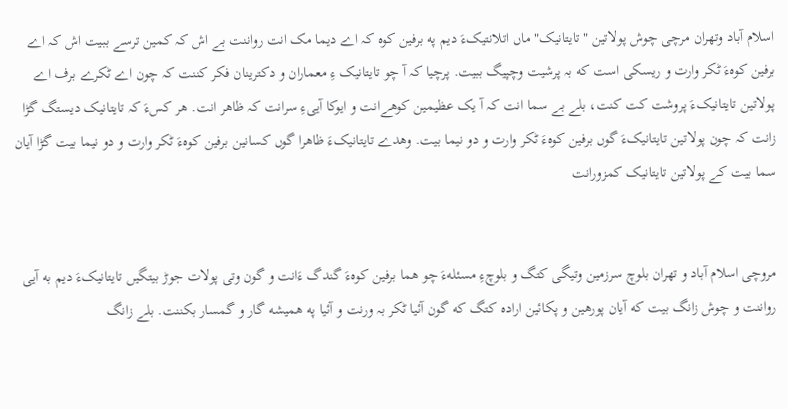اسلام آباد وتهران مرچی چوش پولاتین "تایتانیک" ماں اتلانتیکءَ دیم په برفین کوه کہ اے دیما مک انت رواننت بے اش کہ کمین ترسے ببیت اش کہ اے برفین کوهءَ ٹکر وارت و ریسکی است که بہ پرشیت وچپیگ ببیت. پرچیا کہ آ چو تایتانیک ءِ معماران و دکترینان فکر کننت کہ چون اے ٹکرے برف اے پولاتین تایتانیکءَ پروشت کت کنت، بلے بے سما انت کہ آ یک عظیمین کوهےانت و ایوکا آییءِ سرانت کہ ظاهر انت. هر کسءَ کہ تایتانیک دیستگ گڑا زانت کہ چون پولاتین تایتانیکءَ گوں برفین کوهءَ ٹکر وارت و دو نیما بیت. وهدے تایتانیکءَ ظاهرا گوں کسانین برفین کوهءَ ٹکر وارت و دو نیما بیت گڑا آیان سما بیت کے پولاتین تایتانیک کمزورانت


مروچی اسلام آباد و تهران بلوچ سرزمین وتیگی کتگ و بلوچءِ مسئلهءَ چو ھما برفین کوهءَ گندگ ءَانت و گون وتی پولات جوڑ بیتگیں تایتانیکءَ دیم به آیی رواننت و چوش زانگ بیت که آیان پورھین و پکائین اراده کتگ که گون آئیا ٹکر بہ ورنت و آئیا په همیشه گار و گمسار بکننت. بلے زانگ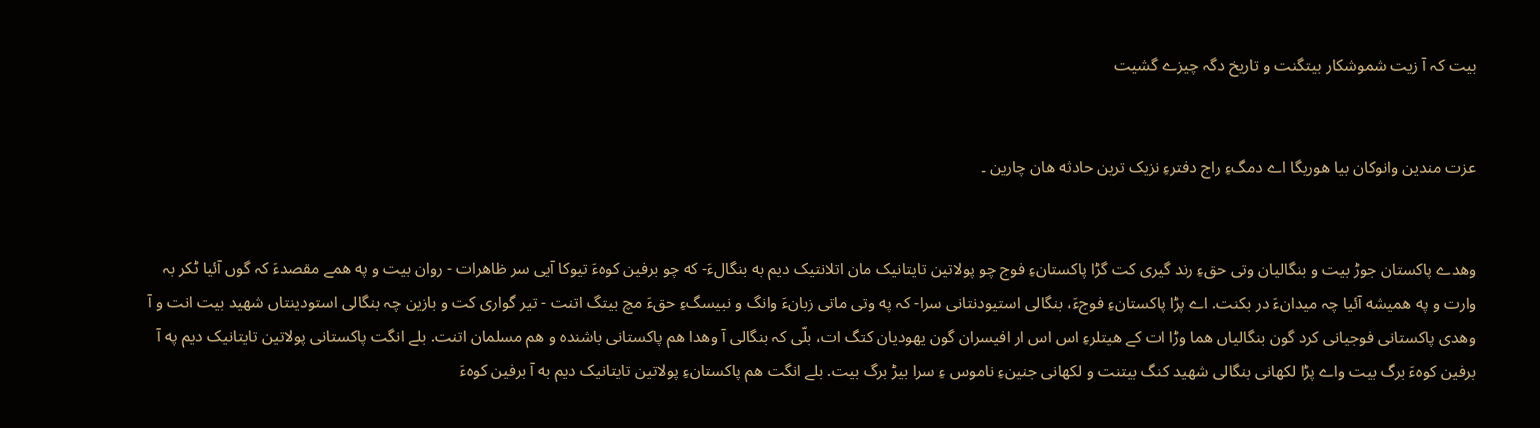بیت کہ آ زیت شموشکار بیتگنت و تاریخ دگہ چیزے گشیت


عزت مندین وانوکان بیا هوریگا اے دمگءِ راج دفترءِ نزیک ترین حادثه هان چارین ۔


وهدے پاکستان جوڑ بیت و بنگالیان وتی حقءِ رند گیری کت گڑا پاکستانءِ فوج چو پولاتین تایتانیک مان اتلانتیک دیم به بنگالءَ- که چو برفین کوهءَ تیوکا آیی سر ظاهرات - روان بیت و په همے مقصدءَ کہ گوں آئیا ٹکر بہ وارت و په همیشه آئیا چہ میدانءَ در بکنت. اے پڑا پاکستانءِ فوجءَ، بنگالی استیودنتانی سرا- کہ په وتی ماتی زبانءَ وانگ و نبیسگءِ حقءَ مچ بیتگ اتنت - تیر گواری کت و بازین چہ بنگالی استودینتاں شهید بیت انت و آ وھدی پاکستانی فوجیانی کرد گون بنگالیاں هما وڑا ات کے هیتلرءِ اس اس ار افیسران گون یهودیان کتگ ات، بلّی کہ بنگالی آ وهدا ھم پاکستانی باشنده و ھم مسلمان اتنت. بلے انگت پاکستانی پولاتین تایتانیک دیم په آ برفین کوهءَ برگ بیت واے پڑا لکهانی بنگالی شهید کنگ بیتنت و لکهانی جنینءِ ناموس ءِ سرا بیڑ برگ بیت. بلے انگت ھم پاکستانءِ پولاتین تایتانیک دیم به آ برفین کوهءَ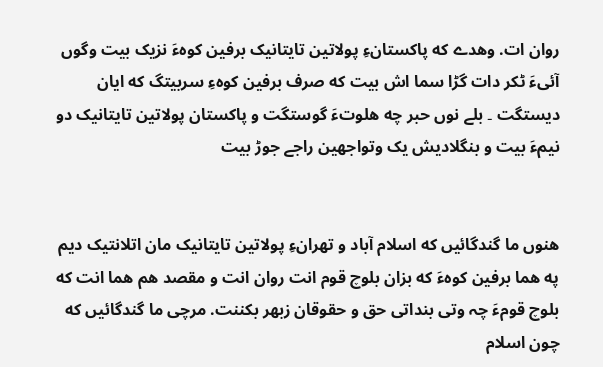روان ات. وهدے که پاکستانءِ پولاتین تایتانیک برفین کوهءَ نزیک بیت وگوں آئیءَ ٹکر دات گڑا سما اش بیت که صرف برفین کوهءِ سربیتگ که ایان دیستگت ۔ بلے نوں حبر چه هلوتءَ گوستگت و پاکستان پولاتین تایتانیک دو نیمءَ بیت و بنگلادیش یک وتواجهین راجے جوڑ بیت


هنوں ما گندگائیں که اسلام آباد و تهرانءِ پولاتین تایتانیک مان اتلانتیک دیم په ھما برفین کوهءَ که بزان بلوچ قوم انت روان انت و مقصد هم هما انت که بلوچ قومءَ چہ وتی بنداتی حق و حقوقان زبهر بکننت. مرچی ما گندگائیں که چون اسلام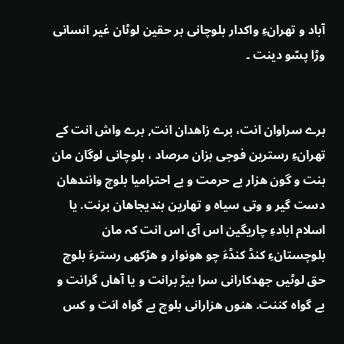آباد و تهرانءِ واکدار بلوچانی بر حقین لوٹان غیر انسانی وڑا پسّو دینت ۔


برے سراوان انت، برے زاهدان انت, برے واش انت کے تهرانءِ رسترین فوجی بزان مرصاد ، بلوچانی لوگان مان بنت و گون هزار بے حرمت و بے احترامیا بلوچ وانندهان دست گیر و وتی سیاہ و تھارین بندیجاهان برنت. یا اسلام ابادءِ چاریگین اس آی اس انت کہ مان بلوچستانءِ کنڈ کنڈءَ چو ھونوار و ھڑکھی رسترءَ بلوچ حق لوٹیں جھدکارانی سرا بیڑ برانت و یا آھاں گرانت و بے گواه کننت. هنوں هزارانی بلوچ بے گواہ انت و کس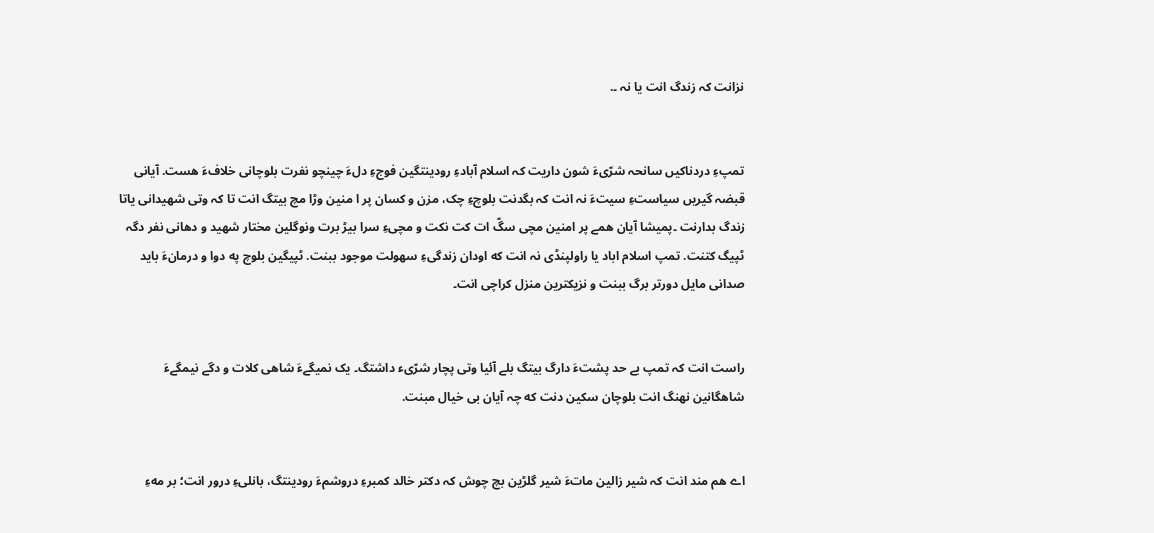نزانت کہ زندگ انت یا نہ ۔.


تمپءِ دردناکیں سانحہ شرّیءَ شون داریت کہ اسلام آبادءِ رودینتگین فوجءِ دلءَ چینچو نفرت بلوچانی خلافءَ ھست. آیانی قبضہ گیریں سیاستءِ سیتءَ نہ انت کہ بگدنت بلوچءِ چک، مزن و کسان پر ا منین وڑا مچ بیتگ انت تا کہ وتی شهیدانی یاتا زندگ بدارنت ۔پمیشا آیان ھمے پر امنین مچی سگّ ات کت نکت و مچیءِ سرا بیڑ برت ونوگلین مختار شهید و دهانی نفر دگہ ٹپیگ کتنت. تمپ اسلام اباد یا راولپنڈی نہ انت که اودان زندگیءِ سهولت موجود ببنت. ٹپیگین بلوچ په دوا و درمانءَ باید صدانی مایل دورتر برگ ببنت و نزیکترین منزل کراچی انت۔


راست انت کہ تمپ بے حد پشتءَ دارگ بیتگ بلے آئیا وتی پچار شرّیء داشتگ۔ یک نمیگےءَ شاهی کلات و دگے نیمگےءَ شاهگانین نهنگ انت بلوچان سکین دنت که چہ آیان بی خیال مبنت.


اے ھم مند انت کہ شیر زالین ماتءَ شیر گلڑین بچ چوش کہ دکتر خالد کمبرءِ دروشمءَ رودینتگ، بانلیءِ درور انت؛ بر مهءِ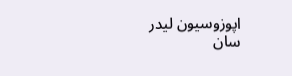اپوزوسیون لیدر سان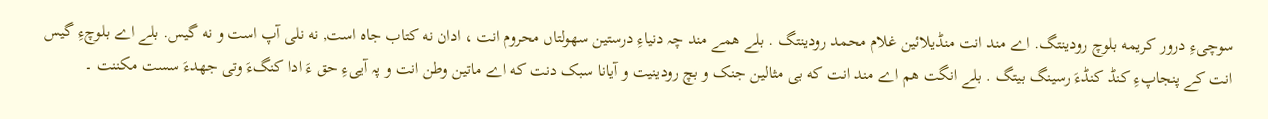سوچیءِ درور کریمه بلوچ رودینتگ. اے مند انت منڈیلائین غلام محمد رودینتگ . بلے همے مند چہ دنیاءِ درستین سهولتاں محروم انت ، ادان نه کتاب جاه است, نه نلی آپ است و نه گیس. بلے اے بلوچءِ گیس انت کے پنجاپءِ کنڈ کنڈءَ رسینگ بیتگ . بلے انگت ھم اے مند انت که بی مثالین جنک و بچ رودینیت و آیانا سبک دنت که اے ماتین وطن انت و پہ آییءِ حق ءَ ادا کنگءَ وتی جھدءَ سست مکننت ۔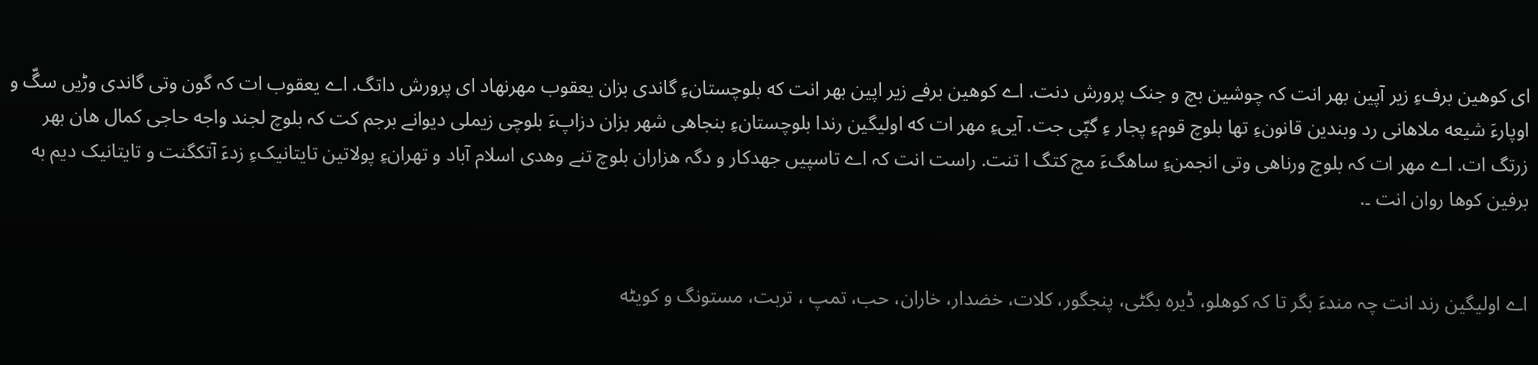ای کوهین برفءِ زیر آپین بهر انت کہ چوشین بچ و جنک پرورش دنت. اے کوهین برفے زیر اپین بهر انت که بلوچستانءِ گاندی بزان یعقوب مهرنهاد ای پرورش داتگ. اے یعقوب ات کہ گون وتی گاندی وڑیں سگّ و اوپارءَ شیعه ملاهانی رد وبندین قانونءِ تھا بلوچ قومءِ پجار ءِ گپّی جت. آییءِ مهر ات که اولیگین رندا بلوچستانءِ بنجاهی شهر بزان دزاپءَ بلوچی زیملی دیوانے برجم کت کہ بلوچ لجند واجه حاجی کمال هان بهر زرتگ ات. اے مهر ات کہ بلوچ ورناهی وتی انجمنءِ ساھگءَ مچ کتگ ا تنت. راست انت کہ اے تاسپیں جھدکار و دگہ هزاران بلوچ تنے وهدی اسلام آباد و تهرانءِ پولاتین تایتانیکءِ زدءَ آتکگنت و تایتانیک دیم به برفین کوها روان انت ۔.


اے اولیگین رند انت چہ مندءَ بگر تا کہ کوھلو، ڈیره بگٹی، پنجگور، کلات، خضدار، خاران، حب، تمپ ، تربت، مستونگ و کویٹه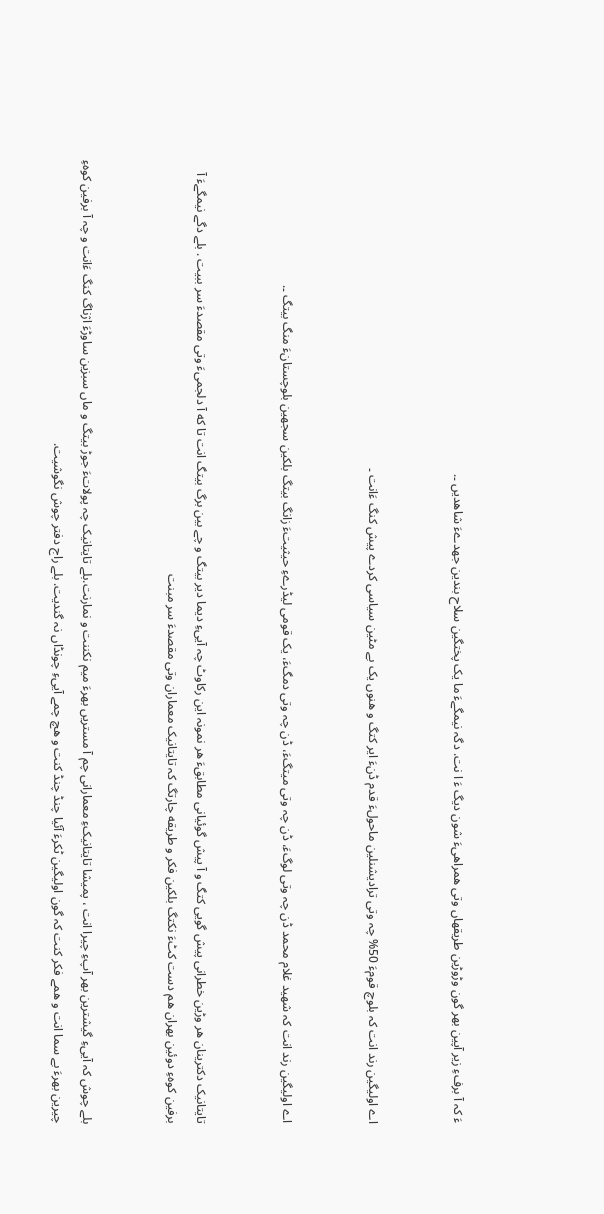ءَ کہ آ برفءِ زیر آپین بهر گون وڑوڑین طریقهاں وتی همراهیءَ شون دیگ ءَ ا نت. دگہ نیمگےءَ ما یک پختگین سلاح بندین جهدےءَ شاهدیں ۔.


اے اولیگین رند انت کہ بلوچ قومءَ 50% چہ وتی ترادیشنلین ماحولءَ قدم ڈنءَ ایر کتگ و هنوں یک بے مٹین سیاسی کردے پیش کنگ ءَانت ۔


اے اولیگین رند انت کہ شهید غلام محمد ڈن چہ وتی لوگءَ، ڈن چہ وتی میتگءَ، ڈن چہ وتی دمگءَ، یک قومی لیڈرےءِ حیثیتءَ زانگ بیتگ بلکین سجهین بلوچستانءَ منگ بیتگ ۔.


تایتانیک دکترینان هر وڑین خطرانی پیش گویی کتگ و آ پیش گوئیانی مطابقءَ ھر نمونہ این رکاوٹ چہ آییءِ دیما دیر بیتگ و چے بین برگ بیتگ انت تا که آ دلجمیءَ وتی مقصدءَ سر ببیت . بلے دگے نیمگےءَ آ برفین کوهءِ دوئین بهران هم دست کٹءَ نکتگ بلکین فکر و طریقه چارتگ کہ تایتانیک معماران وتی مقصدءَ سر مبنت


بلے چوش کہ آییءِ گیشترین بهر آپءِ چیرا انت ، پمیشا تایتانیکءِ معمارانی چم آ مستریں بھرءَ میم نکننت و نمارنت.بلے تایتانیک چہ پولاتءَ جوڑ بیتگ و ماں سبزین ساوڑءَ اژناگ کنگ ءَانت و چہ آ برفین کوهءِ چیرین بهرءَ بے سما انت و همے فکر کنت کہ گون اولیگین ٹکرءَ آئیا چنڈ چنڈ کنت و هچ چمے آییءِ چونڈاں نہ گندیت. بلے راج دفتر چوش نگوشیت.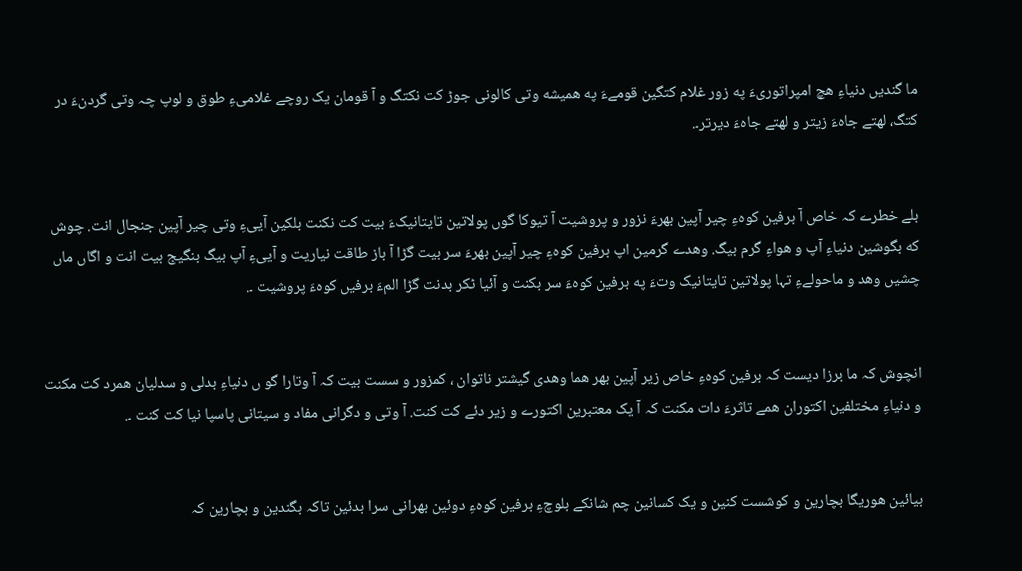ما گندیں دنیاءِ هچ امپراتوریءَ په زور غلام کتگین قومےءَ په همیشه وتی کالونی جوڑ کت نکتگ و آ قومان یک روچے غلامیءِ طوق و لوپ چہ وتی گردنءَ در کتگ، لهتے جاهءَ زیتر و لهتے جاهءَ دیرتر۔.


بلے خطرے کہ خاص آ برفین کوهءِ چیر آپین بهرءَ نزور و پروشیت آ تیوکا گوں پولاتین تایتانیکءَ بیت کت نکنت بلکین آییءِ وتی چیر آپین جنجال انت. چوش که بگوشین دنیاءِ آپ و هواءِ گرم بیگ. وهدے گرمین اپ برفین کوهءِ چیر آپین بهرءَ سر بیت گڑا آ باز طاقت نیاریت و آییءِ آپ بیگ بنگیج بیت انت و اگاں ماں چشیں وھد و ماحولےءِ تہا پولاتین تایتانیک وتءَ په برفین کوهءَ سر بکنت و آئیا ٹکر بدنت گڑا المءَ برفیں کوہءَ پروشیت ۔.


انچوش کہ ما برزا دیست کہ برفین کوهءِ خاص زیر آپین بهر هما وهدی گیشتر ناتوان ، کمزور و سست بیت کہ آ وتارا گو ں دنیاءِ بدلی و سدلیان همرد کت مکنت و دنیاءِ مختلفین اکتوران همے تاثرءَ دات مکنت کہ آ یک معتبرین اکتورے و زیر دئے کت کنت. آ وتی و دگرانی مفاد و سیتانی پاسپا نیا کت کنت ۔.


بیائین هوریگا بچارین و کوشست کنین و یک کسانین چم شانکے بلوچءِ برفین کوهءِ دوئین بهرانی سرا بدئین تاکہ بگندین و بچارین کہ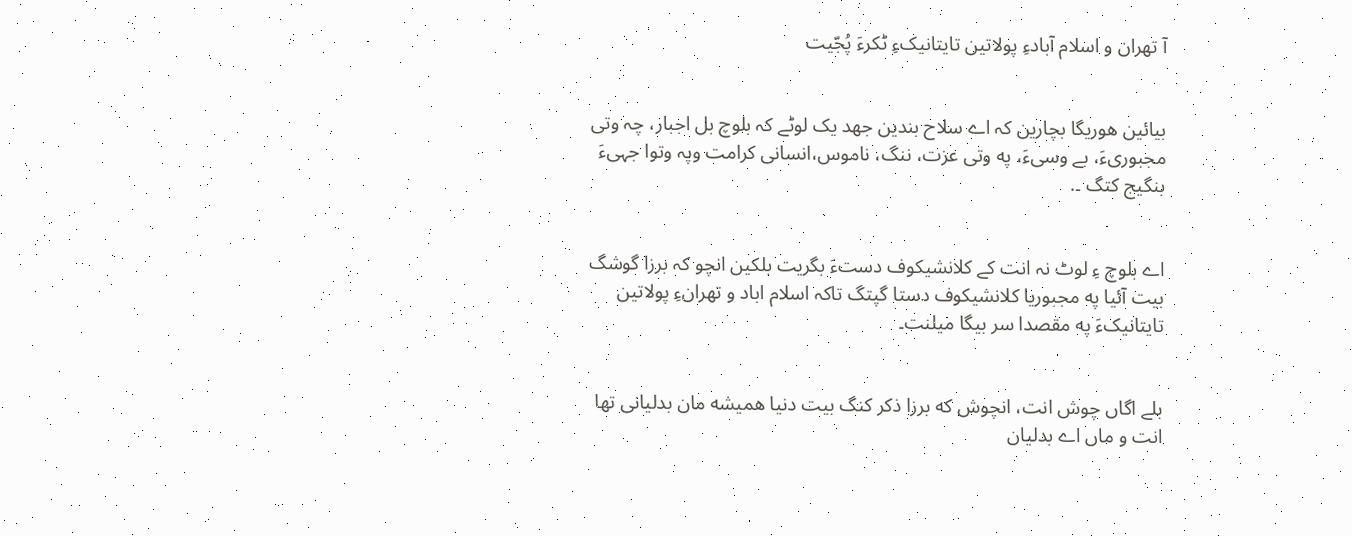آ تهران و اسلام آبادءِ پولاتین تایتانیکءِ ٹکرءَ پُجّیت


بیائین هوریگا بچارین کہ اے سلاح بندین جهد یک لوٹے کہ بلوچ بل اجبار، چہ وتی مجبوریءَ، بے وسیءَ، په وتی عزت، ننگ، ناموس،انسانی کرامت وپہ وتوا جہیءَ بنگیج کتگ ۔.


اے بلوچ ءِ لوٹ نہ انت کے کلانشیکوف دستءَ بگریت بلکین انچو کہ برزا گوشگ بیت آئیا په مجبوریا کلانشیکوف دستا گپتگ تاکہ اسلام اباد و تهرانءِ پولاتین تایتانیکءَ په مقصدا سر بیگا میلنت۔


بلے اگاں چوش انت، انچوش که برزا ذکر کنگ بیت دنیا همیشه مان بدلیانی تها انت و ماں اے بدلیان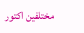مختلفین اکتور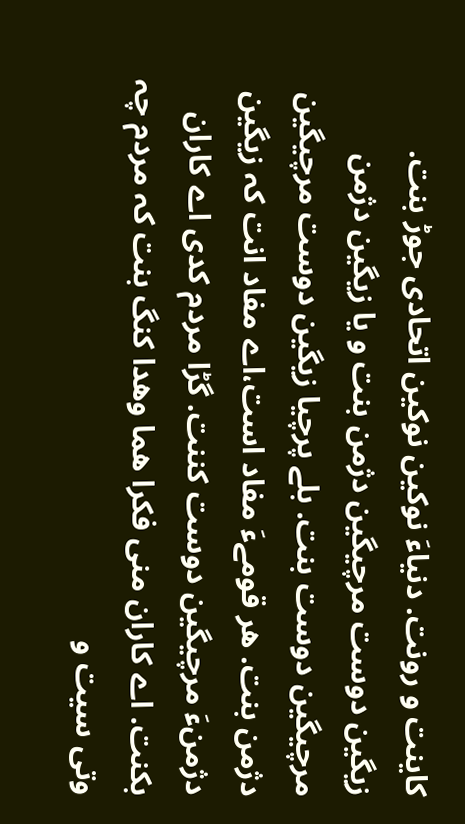کاینت و رونت. دنیاءَ نوکین نوکین اتحادی جوڑ بنت. زیگین دوست مرچیگین دژمن بنت و یا زیگین دژمن مرچیگین دوست بنت. بلے پرچیا زیگین دوست مرچیگین دژمن بنت. هر قومےءَ مفاد است،اے مفاد انت کہ زیگین دژمنءَ مرچیگین دوست کننت. گڑا مردم کدی اے کاران بکنت. اے کاران منی فکرا هما وهدا کنگ بنت کہ مردم چہ وتی سیت و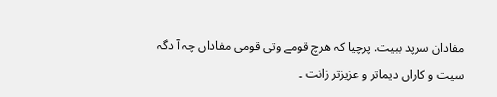مفادان سرپد ببیت. پرچیا کہ هرچ قومے وتی قومی مفاداں چہ آ دگہ سیت و کاراں دیماتر و عزیزتر زانت ۔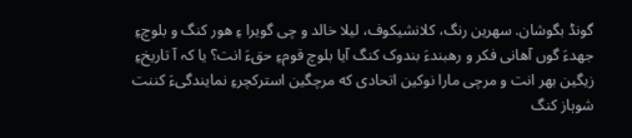گونڈ بگوشان. سھرین رنگ، کلانشیکوف، لیلا خالد و چی گویرا ءِ هور کنگ و بلوچءِ جهدءَ گوں آھانی فکر و رھبندءَ بندوک کنگ آیا بلوچ قومءِ حقءَ انت؟ یا کہ آ تاریخءِ زیگین بهر انت و مرچی مارا نوکین اتحادی که مرچگین استرکچرءِ نمایندگیءَ کننت شوہاز کنگ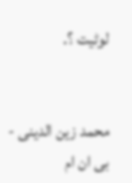لوٹیت ؟.


محمد زین الدینی - بی ان ام